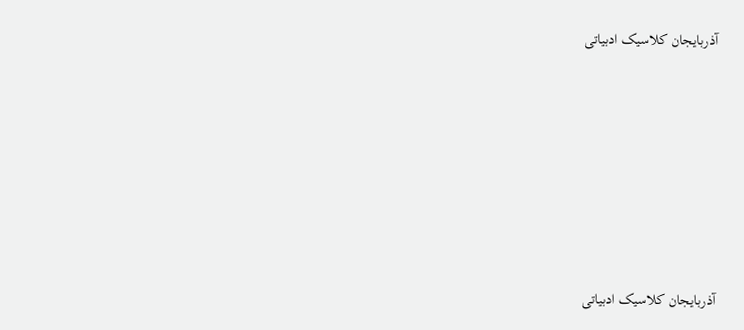آذربایجان کلاسیک ادبیاتی







آذربایجان کلاسیک ادبیاتی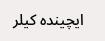ایچینده کیلر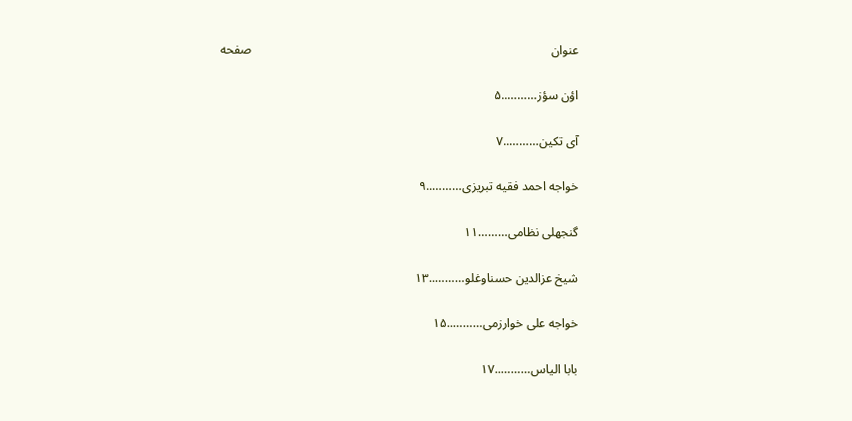عنوان                                                                                                صفحه

اؤن سؤز………..۵

آی تکین………..۷

خواجه احمد فقیه تبریزی………..۹

گنجهلی نظامی………۱۱

شیخ عزالدین حسناوغلو………..۱۳

خواجه علی خوارزمی………..۱۵

بابا الیاس………..۱۷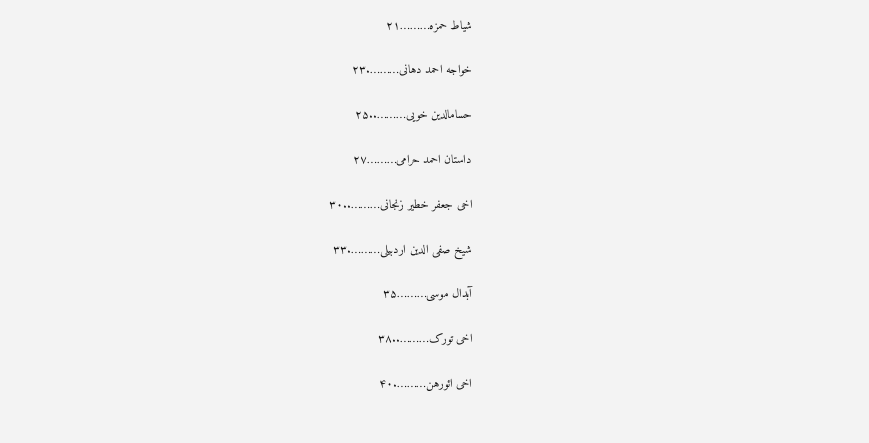شیاط حمزه………۲۱

خواجه احمد دهانی……….۲۳

حسامالدین خویی………..۲۵

داستان احمد حرامی………۲۷

اخی جعفر خطیر زنجانی………..۳۰

شیخ صفی الدین اردبیلی……….۳۳

آبدال موسی………۳۵

اخی تورک………..۳۸

اخی ائورهن……….۴۰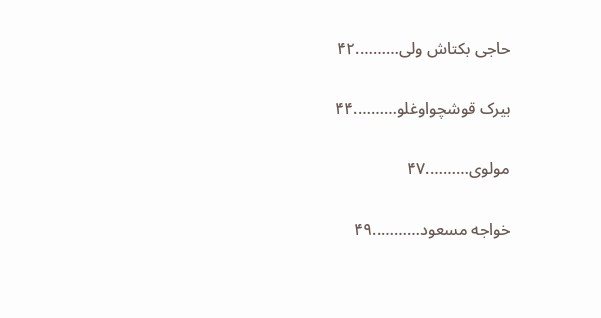حاجی بکتاش ولی……….۴۲

بیرک قوشچواوغلو……….۴۴

مولوی……….۴۷

خواجه مسعود………..۴۹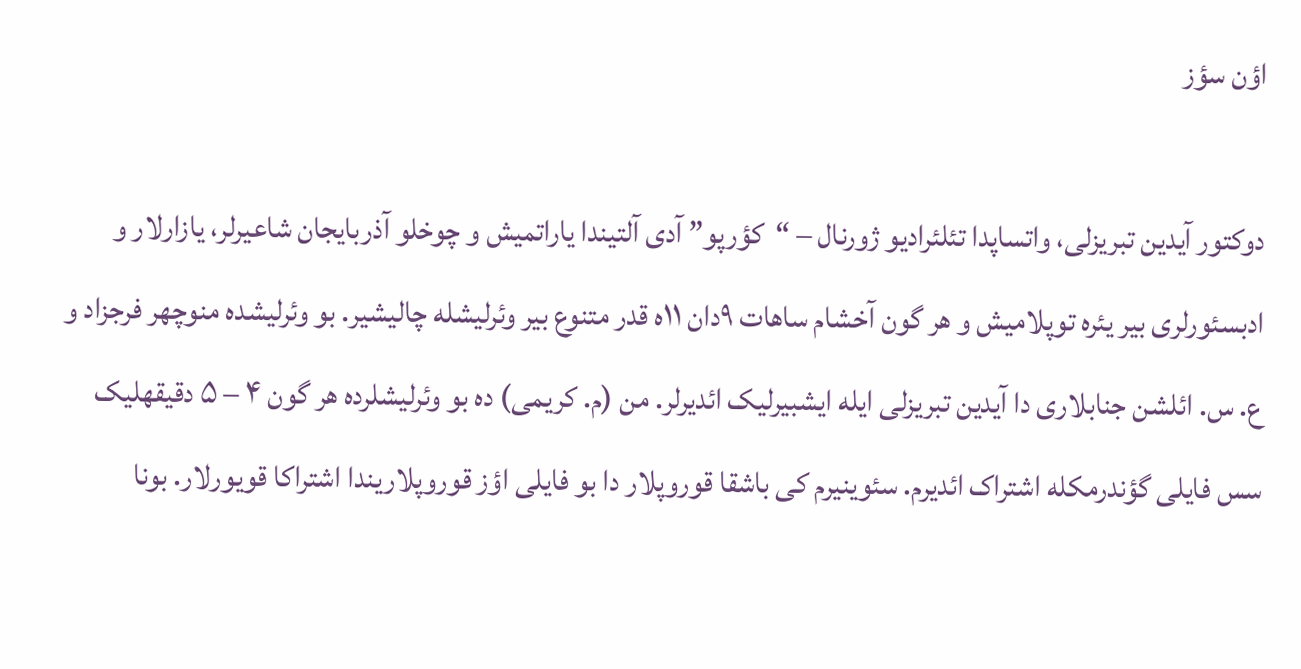اؤن سؤز

دوکتور آیدین تبریزلی، واتساپدا تئلئرادیو ژورنال – “کؤرپو” آدی آلتیندا یاراتمیش و چوخلو آذربایجان شاعیرلر، یازارلار و ادبسئورلری بیر یئره توپلامیش و هر گون آخشام ساهات ۹دان ۱۱ه قدر متنوع بیر وئرلیشله چالیشیر. بو وئرلیشده منوچهر فرجزاد و ع. س. ائلشن جنابلاری دا آیدین تبریزلی ایله ایشبیرلیک ائدیرلر. من (م. کریمی) ده بو وئرلیشلرده هر گون ۴ – ۵ دقیقهلیک سس فایلی گؤندرمکله اشتراک ائدیرم. سئوینیرم کی باشقا قوروپلار دا بو فایلی اؤز قوروپلاریندا اشتراکا قویورلار. بونا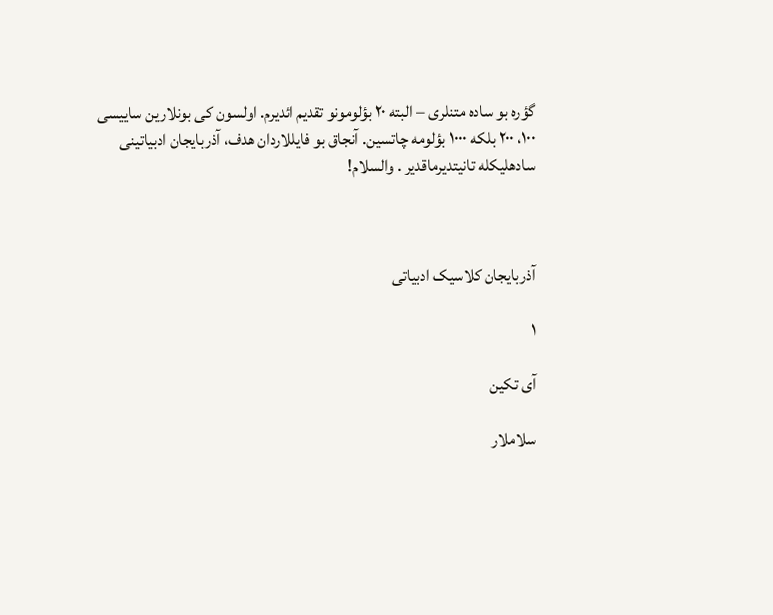گؤره بو ساده متنلری – البته ۲۰ بؤلومونو تقدیم ائدیرم. اولسون کی بونلارین ساییسی ۱۰۰، ۲۰۰ بلکه ۱۰۰۰ بؤلومه چاتسین. آنجاق بو فایللاردان هدف، آذربایجان ادبیاتینی سادهلیکله تانیتدیرماقدیر . والسلام!



آذربایجان کلاسیک ادبیاتی

۱

آی تکین

سلاملار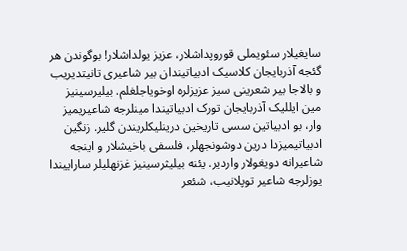سایغیلار سئویملی قوروپداشلار، عزیز یولداشلار! بوگوندن هر گئجه آذربایجان کلاسیک ادبیاتیندان بیر شاعیری تانیتدیریب و بالاجا بیر شعرینی سیز عزیزلره اوخویاجلغلم. بیلیرسینیز مین ایللیک آذربایجان تورک ادبیاتیندا مینلرجه شاعیریمیز وار، بو ادبیاتین سسی تاریخین درینلیکلریندن گلیر. زنگین ادبیاتیمیزدا درین دوشونجهلر، فلسفی باخیشلار و اینجه شاعیرانه دویغولار واردیر. یئنه بیلیثرسینیز غزنهلیلر ساراییندا یوزلرجه شاعیر توپلانیب، شئعر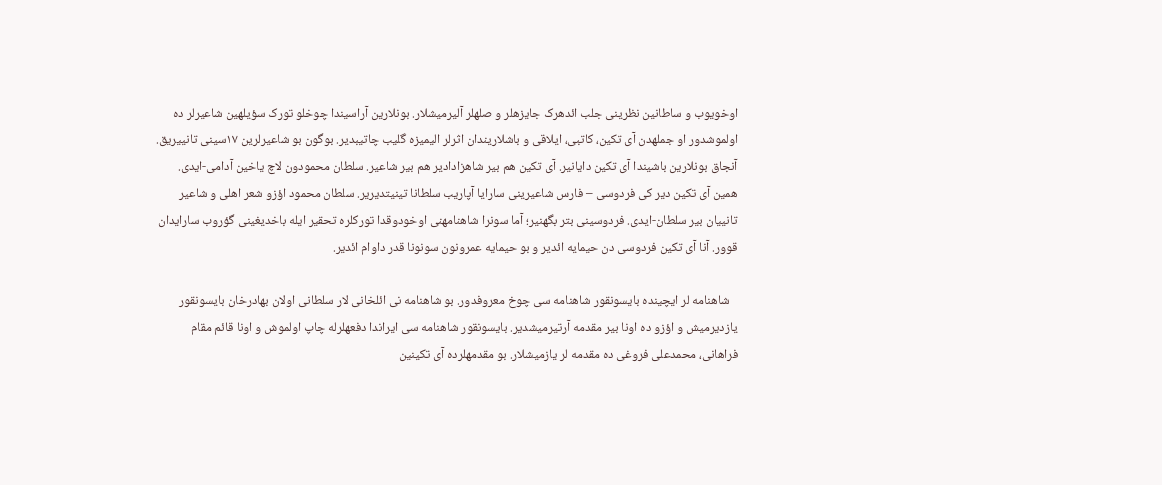اوخویوب و ساطانین نظرینی جلب ائدهرک جایزهلر و صلهلر آلیرمیشلار. بونلارین آراسیندا چوخلو تورک سؤیلهین شاعیرلر ده اولموشدور او جملهدن آی تکین، کاتبی، ایلاقی و باشلاریندان اثرلر الیمیزه گلیب چاتیبدیر. بوگون بو شاعیرلرین ۱۷سینی تانییریق. آنجاق بونلارین باشیندا آی تکین دایانیر. آی تکین هم بیر شاهزادادیر هم بیر شاعیر. سلطان محمودون لاچ یاخین آدامی-ایدی. همین آی تکین دیر کی فردوسی – فارس شاعیرینی سارایا آپاریب سلطانا تینیتدیریر. سلطان محمود اؤزو شعر اهلی و شاعیر تانییان بیر سلطان-ایدی. فردوسینی بتر بگهنیر؛ آما سونرا شاهنامهنی اوخودوقدا تورکلره تحقیر ایله باخدیغینی گؤروب سارایدان قوور. آنا آی تکین فردوسی دن حیمایه ائدیر و بو حیمایه عمرونون سونونا قدر داوام ائدیر.

   شاهنامه لر ایچینده بایسونقور شاهنامه سی چوخ معروفدور. بو شاهنامه نی ائلخانی لار سلطانی اولان بهادرخان بایسونقور یازدیرمیش و اؤزو ده اونا بیر مقدمه آرتیرمیشدیر. بایسونقور شاهنامه سی ایراندا دفعهلرله چاپ اولموش و اونا قائم مقام فراهانی، محمدعلی فروغی ده مقدمه لر یازمیشلار. بو مقدمهلرده آی تکینین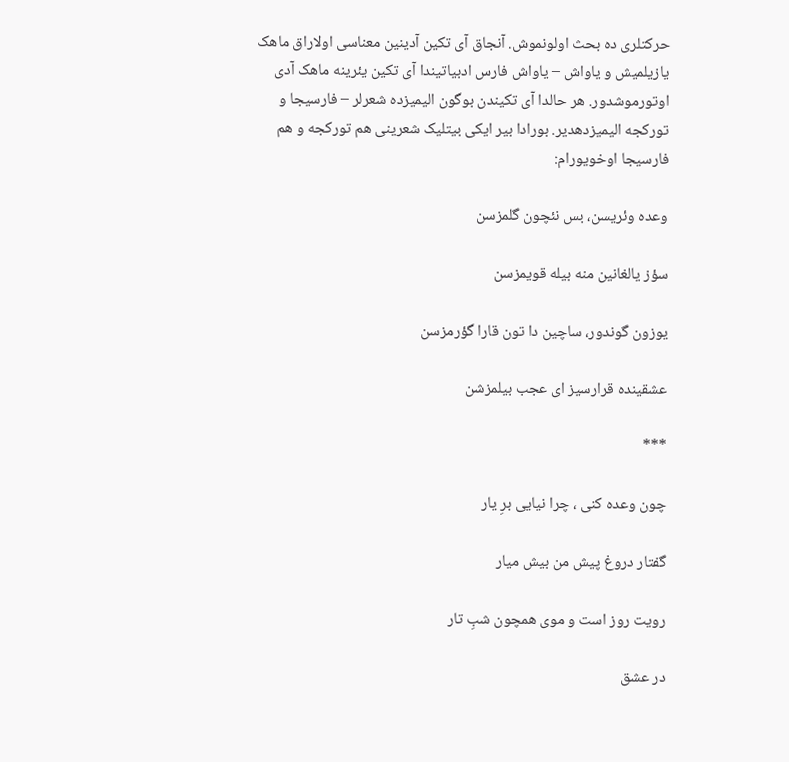حرکتلری ده بحث اولونموش. آنجاق آی تکین آدینین معناسی اولاراق ماهک یازیلمیش و یاواش – یاواش فارس ادبیاتیندا آی تکین یئرینه ماهک آدی اوتورموشدور. هر حالدا آی تکیندن بوگون الیمیزده شعرلر – فارسیجا و تورکجه الیمیزدهدیر. بورادا بیر ایکی بیتلیک شعرینی هم تورکجه و هم فارسیجا اوخویورام:

وعده وئریسن، بس نئچون گلمزسن

سؤز یالغانین منه بیله قویمزسن

یوزون گوندور، ساچین دا تون قارا گؤرمزسن

عشقینده قرارسیز ای عجب بیلمزشن

***

چون وعده کنی ، چرا نیایی برِ یار

گفتار دروغ پیش من بیش میار

رویت روز است و موی همچون شبِ تار

در عشق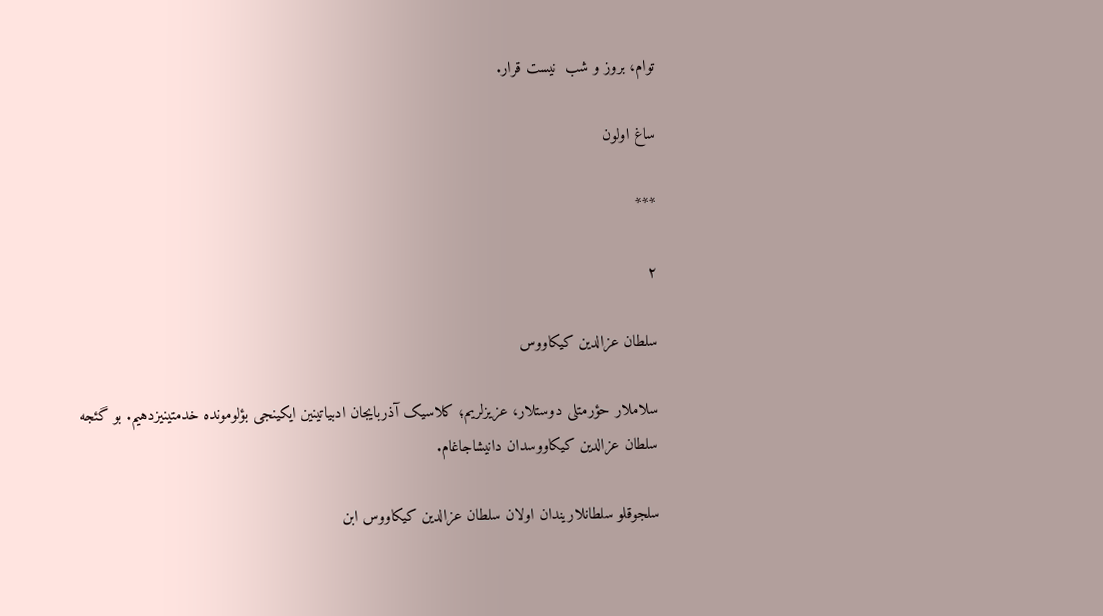توام، بروز و شب  نیست قرار.

ساغ اولون

***

۲

سلطان عزالدین کیکاووس

سلاملار حؤرمتلی دوستلار، عزیزلریم؛ کلاسیک آذربایجان ادبیاتینین ایکینجی بؤلومونده خدمتینیزدهیم. بو گئجه سلطان عزالدین کیکاووسدان دانیشاجاغام.

سلجوقلو سلطانلاریندان اولان سلطان عزالدین کیکاووس ابن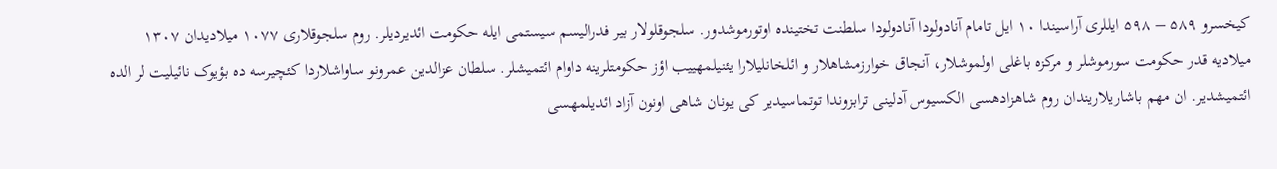کیخسرو ۵۸۹ – ۵۹۸ ایللری آراسیندا ۱۰ ایل تامام آنادولودا آنادولودا سلطنت تختینده اوتورموشدور. سلجوقلولار بیر فدرالیسم سیستمی ایله حکومت ائدیردیلر. روم سلجوقلاری ۱۰۷۷ میلادیدان ۱۳۰۷ میلادیه قدر حکومت سورموشلر و مرکزه باغلی اولموشلار، آنجاق خوارزمشاهلار و ائلخانلیلارا یئنیلمهییب اؤز حکومتلرینه داوام ائتمیشلر. سلطان عزالدین عمرونو ساواشلاردا کئچیرسه ده بؤیوک نائیلیت لر الده ائتمیشدیر. ان مهم باشاریلاریندان روم شاهزادهسی الکسیوس آدلینی ترابزوندا توتماسیدیر کی یونان شاهی اونون آزاد ائدیلمهسی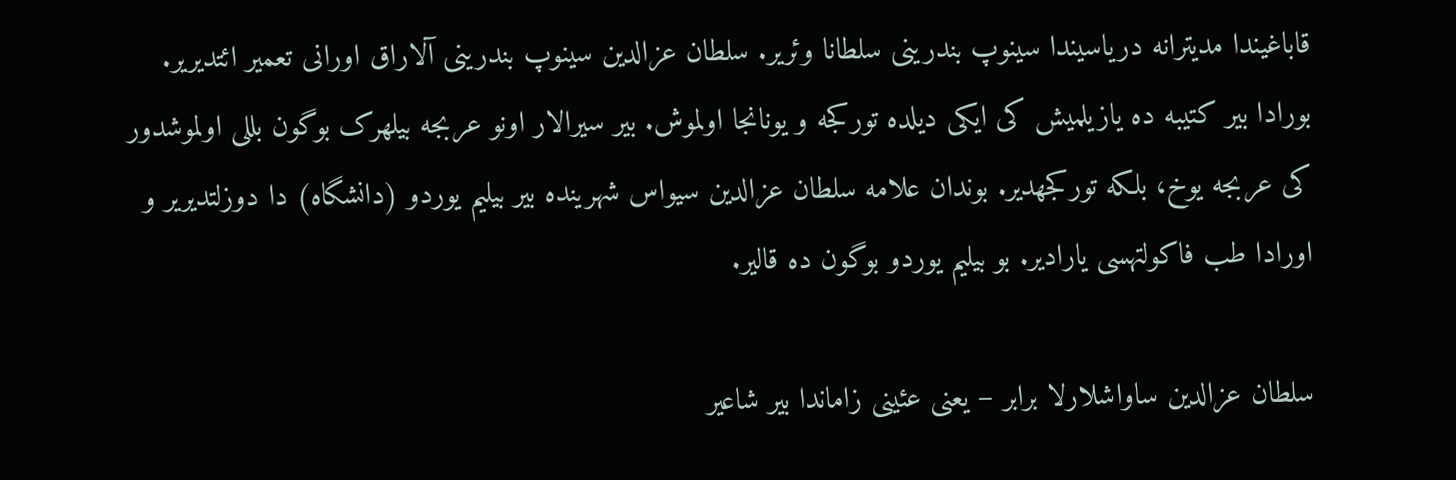قاباغیندا مدیترانه دریاسیندا سینوپ بندرینی سلطانا وئریر. سلطان عزالدین سینوپ بندرینی آلاراق اورانی تعمیر ائتدیریر. بورادا بیر کتیبه ده یازیلمیش کی ایکی دیلده تورکجه و یونانجا اولموش. بیر سیرالار اونو عربجه بیلهرک بوگون بللی اولموشدور کی عربجه یوخ، بلکه تورکجهدیر. بوندان علامه سلطان عزالدین سیواس شهرینده بیر بیلیم یوردو (دانشگاه) دا دوزلتدیریر و اورادا طب فاکولتهسی یارادیر. بو بیلیم یوردو بوگون ده قالیر.

سلطان عزالدین ساواشلارلا برابر – یعنی عئینی زاماندا بیر شاعیر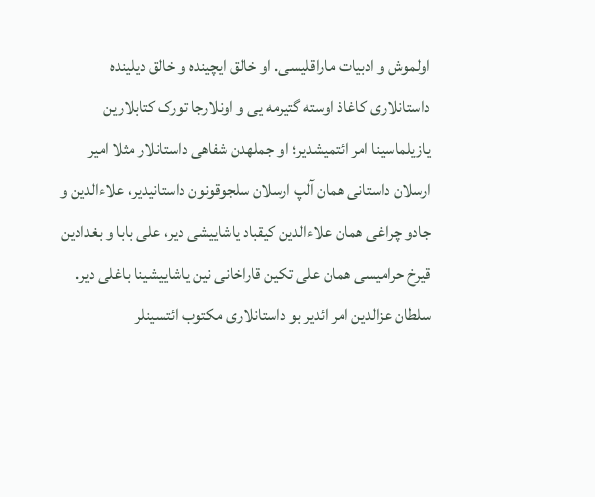اولموش و ادبیات ماراقلیسی. او خالق ایچینده و خالق دیلینده داستانلاری کاغاذ اوسته گتیرمه یی و اونلارجا تورک کتابلارین یازیلماسینا امر ائتمیشدیر؛ او جملهدن شفاهی داستانلار مثلا امیر ارسلان داستانی همان آلپ ارسلان سلجوقونون داستانیدیر، علاءالدین و جادو چراغی همان علاءالدین کیقباد یاشاییشی دیر، علی بابا و بغدادین قیرخ حرامیسی همان علی تکین قاراخانی نین یاشاییشینا باغلی دیر. سلطان عزالدین امر ائدیر بو داستانلاری مکتوب ائتسینلر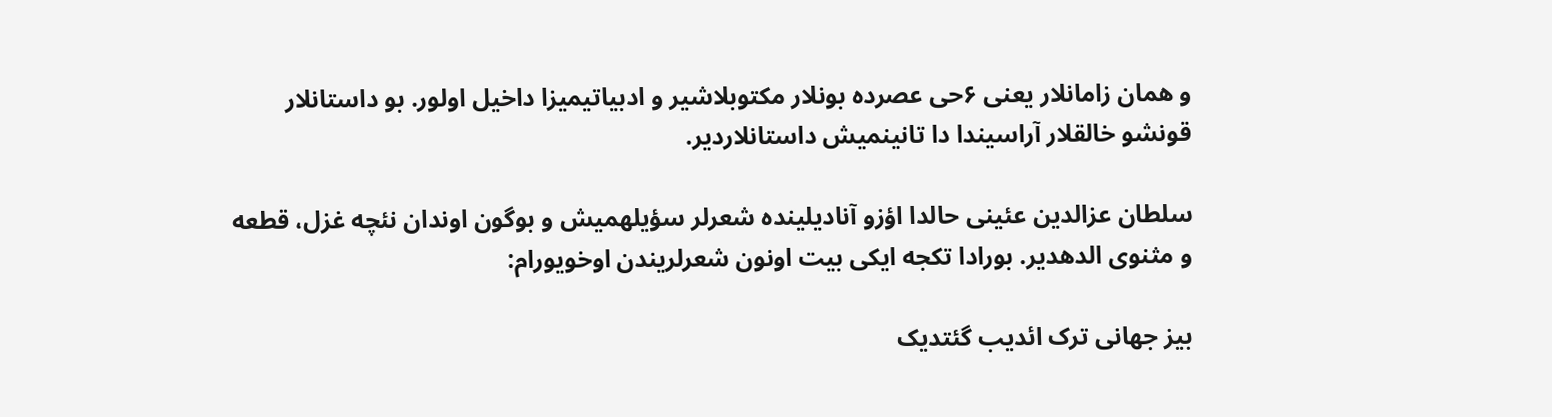و همان زامانلار یعنی ۶حی عصرده بونلار مکتوبلاشیر و ادبیاتیمیزا داخیل اولور. بو داستانلار قونشو خالقلار آراسیندا دا تانینمیش داستانلاردیر.

سلطان عزالدین عئینی حالدا اؤزو آنادیلینده شعرلر سؤیلهمیش و بوگون اوندان نئچه غزل، قطعه و مثنوی الدهدیر. بورادا تکجه ایکی بیت اونون شعرلریندن اوخویورام:

بیز جهانی ترک ائدیب گئتدیک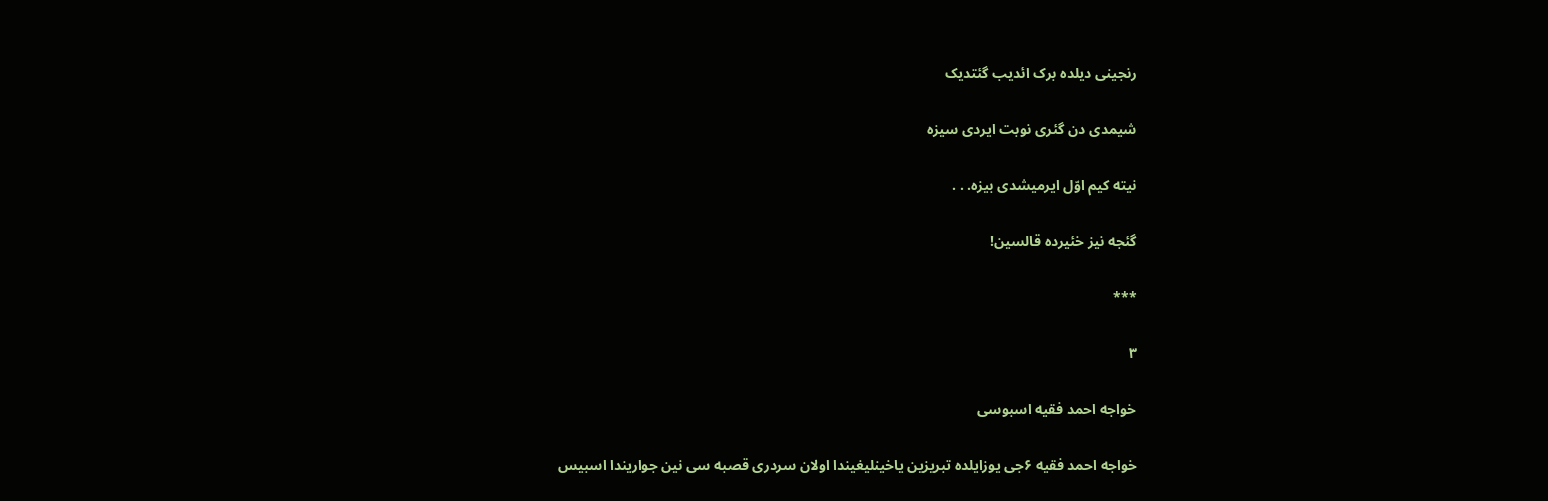رنجینی دیلده برک ائدیب گئتدیک

شیمدی دن گئری نوبت ایردی سیزه

نیته کیم اوّل ایرمیشدی بیزه. . .

گئجه نیز خئیرده قالسین!

***

۳

خواجه احمد فقیه اسبوسی

خواجه احمد فقیه ۶جی یوزایلده تبریزین یاخینلیغیندا اولان سردری قصبه سی نین جواریندا اسبیس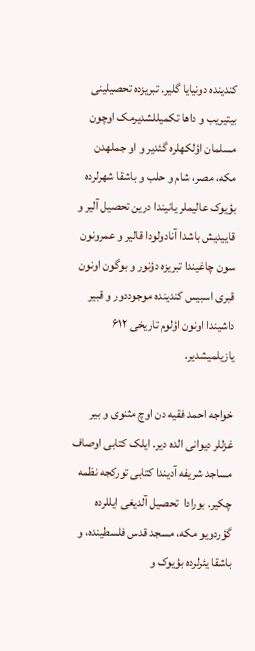کندینده دونیایا گلیر. تبریزده تحصیلینی بیتیریب و داها تکمیللشدیرمک اوچون مسلمان اؤلکهلره گئدیر و او جملهدن مکه، مصر، شام و حلب و باشقا شهرلرده بؤیوک عالیملر یانیندا درین تحصیل آلیر و قاییدیش باشدا آنادولودا قالیر و عمرونون سون چاغیندا تبریزه دؤنور و بوگون اونون قبری اسبیس کندینده موجوددور و قبیر داشیندا اونون اؤلوم تاریخی ۶۱۲ یازیلمیشدیر.

خواجه احمد فقیه دن اوچ مثنوی و بیر غزللر دیوانی الده دیر. ایلک کتابی اوصاف مساجد شریفه آدیندا کتابی تورکجه نظمه چکیر. بورادا  تحصیل آلدیغی ایللرده گؤردویو مکه، مسجد قدس فلسطینده، و باشقا یئرلرده بؤیوک و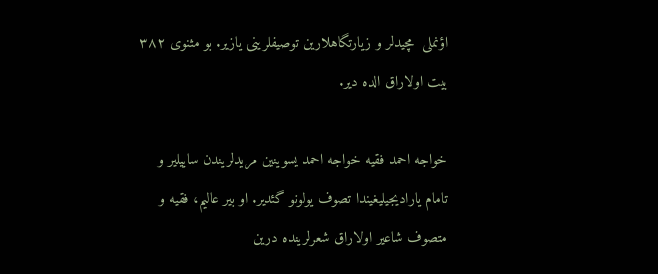اؤنملی  مچیدلر و زیارتگاهلارین توصیفلرینی یازیر. بو مثنوی ۳۸۲ بیت اولاراق الده دیر.

خواجه احمد فقیه خواجه احمد یسوینین مریدلریندن ساییلیر و تامام یارادیجیلیغیندا تصوف یولونو گئدیر. او بیر عالیم، فقیه و متصوف شاعیر اولاراق شعرلرینده درین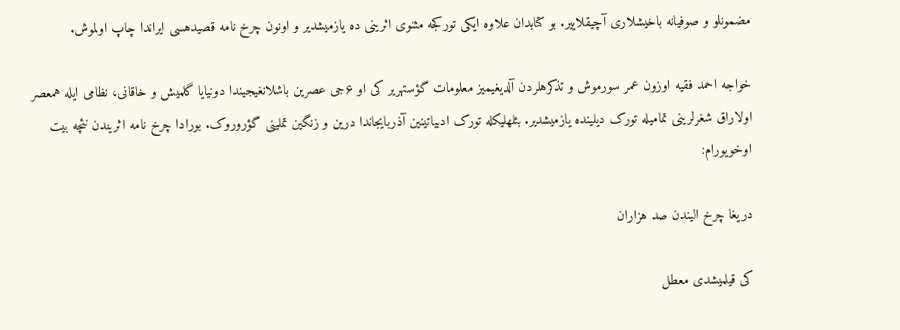مضمونلو و صوفیانه باخیشلاری آچیقلاییر. بو کتابدان علاوه ایکی تورکجه مثنوی اثرینی ده یازمیشدیر و اونون چرخ نامه قصیدهسی ایراندا چاپ اولموش.

خواجه احمد فقیه اوزون عمر سورموش و تذکرهلردن آلدیغیمیز معلومات گؤستهریر کی او ۶جی عصرین باشلانغیجیندا دونیایا گلمیش و خاقانی، نظامی ایله همعصر اولاراق شغرلرینی تمامیله تورک دیلینده یازمیشدیر. بئلهلیکله تورک ادبیاتینین آذربایجاندا درین و زنگین تملینی گؤروروک. بورادا چرخ نامه اثریندن نئچه بیت اوخویورام:

دریغا چرخ الیندن صد هزاران

کی قیلمیشدی معطل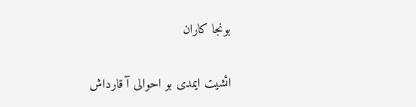بونجا کاران

ائشیت ایمدی بو احوالی آ قارداش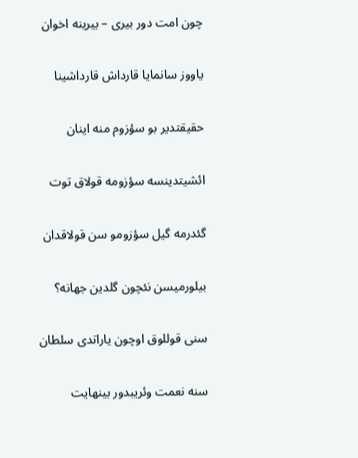چون امت دور بیری – بیرینه اخوان

یاووز سانمایا قارداش قارداشینا

حقیقتدیر بو سؤزوم منه اینان

ائشیتدینسه سؤزومه قولاق توت

گئدرمه گیل سؤزومو سن قولاقدان

بیلورمیسن نئچون گلدین جهانه؟

سنی قوللوق اوچون یاراتدی سلطان

سنه نعمت وئریبدور بینهایت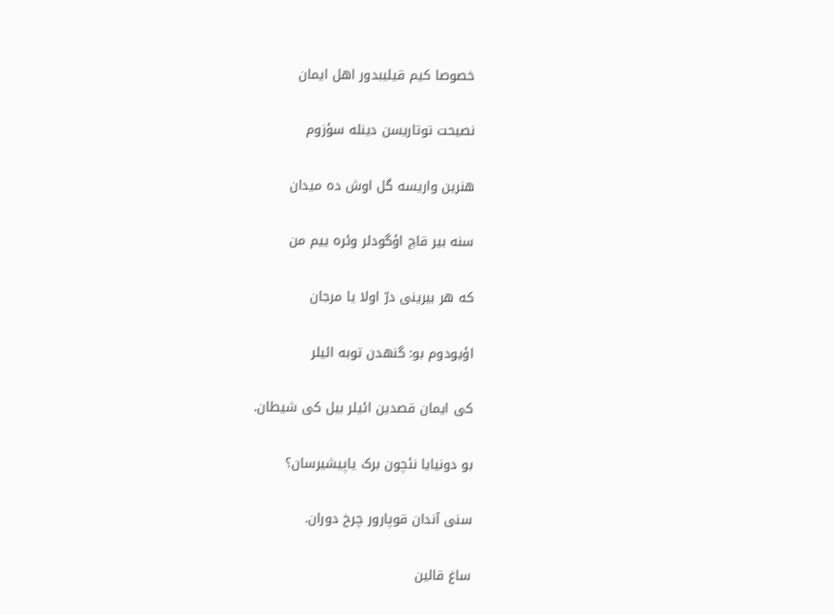خصوصا کیم قیلیبدور اهل ایمان

نصیحت توتاریسن دینله سؤزوم

هنرین واریسه گل اوش ده میدان

سنه بیر قاچ اؤگودلر وئره ییم من

که هر بیرینی درّ اولا یا مرجان

اؤیودوم بو: گنهدن توبه ائیلر

کی ایمان قصدین ائیلر بیل کی شیطان.

بو دونیایا نئچون برک یاپیشیرسان؟

سنی آندان قوپارور چرخ دوران.

ساغ قالین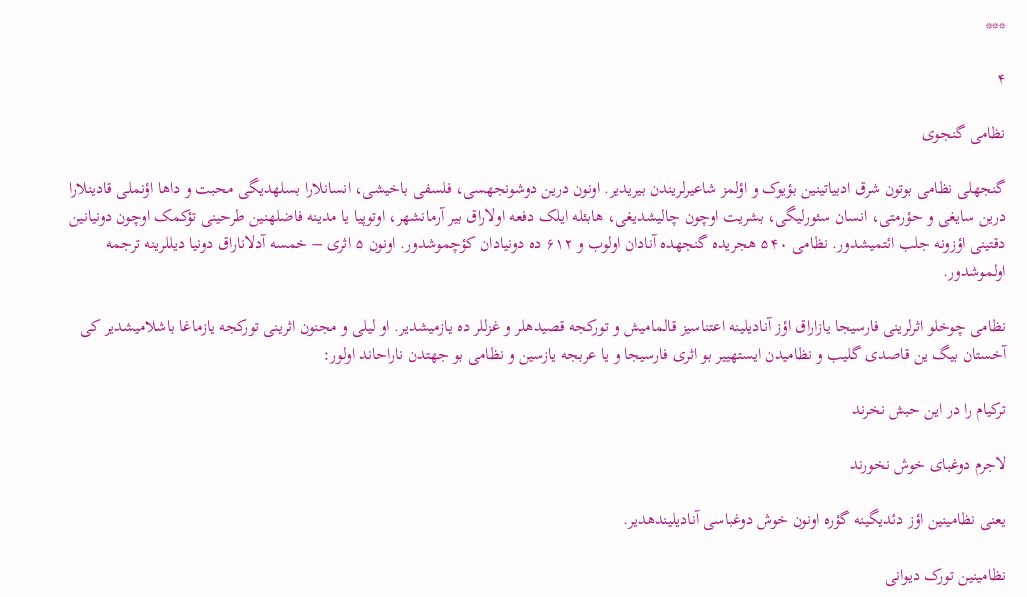***

۴

نظامی گنجوی

گنجهلی نظامی بوتون شرق ادبیاتینین بؤیوک و اؤلمز شاعیرلریندن بیریدیر. اونون درین دوشونجهسی، فلسفی باخیشی، انسانلارا بسلهدیگی محبت و داها اؤنملی قادینلارا درین سایغی و حؤرمتی، انسان سئورلیگی، بشریت اوچون چالیشدیغی، هابئله ایلک دفعه اولاراق بیر آرمانشهر، اوتوپیا یا مدینه فاضلهنین طرحینی تؤکمک اوچون دونیانین دقتینی اؤزونه جلب ائتمیشدور. نظامی ۵۴۰ هجریده گنجهده آنادان اولوب و ۶۱۲ ده دونیادان کؤچموشدور. اونون ۵ اثری – خمسه آدلاناراق دونیا دیللرینه ترجمه اولموشدور.

نظامی چوخلو اثرلرینی فارسیجا یازاراق اؤز آنادیلینه اعتناسیز قالمامیش و تورکجه قصیدهلر و غزللر ده یازمیشدیر. او لیلی و مجنون اثرینی تورکجه یازماغا باشلامیشدیر کی آخستان بیگ ین قاصدی گلیب و نظامیدن ایستهییر بو اثری فارسیجا و یا عربجه یازسین و نظامی بو جهتدن ناراحاند اولور:

ترکیام را در این حبش نخرند

لاجرم دوغبای خوش نخورند

یعنی نظامینین اؤز دئدیگینه گؤره اونون خوش دوغباسی آنادیلیندهدیر.

نظامینین تورک دیوانی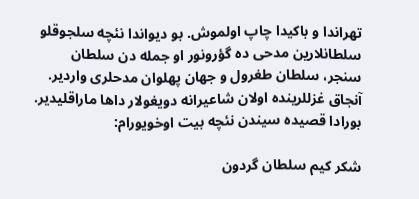تهراندا و باکیدا چاپ اولموش. بو دیواندا نئچه سلجوقلو سلطانلارین مدحی ده گؤرونور او جمله دن سلطان سنجر، سلطان طغرول و جهان پهلوان مدحلری واردیر. آنجاق غزللرینده اولان شاعیرانه دویغولار داها ماراقلیدیر. بورادا قصیده سیندن نئچه بیت اوخویورام:

شکر کیم سلطان گردون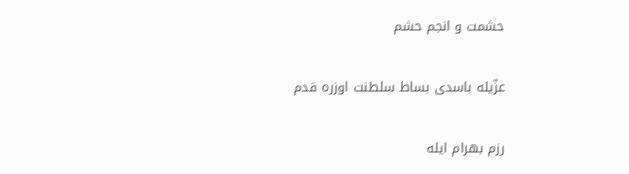حشمت و انجم حشم

عزّیله باسدی بساط سلطنت اوزره قدم

رزم بهرام ایله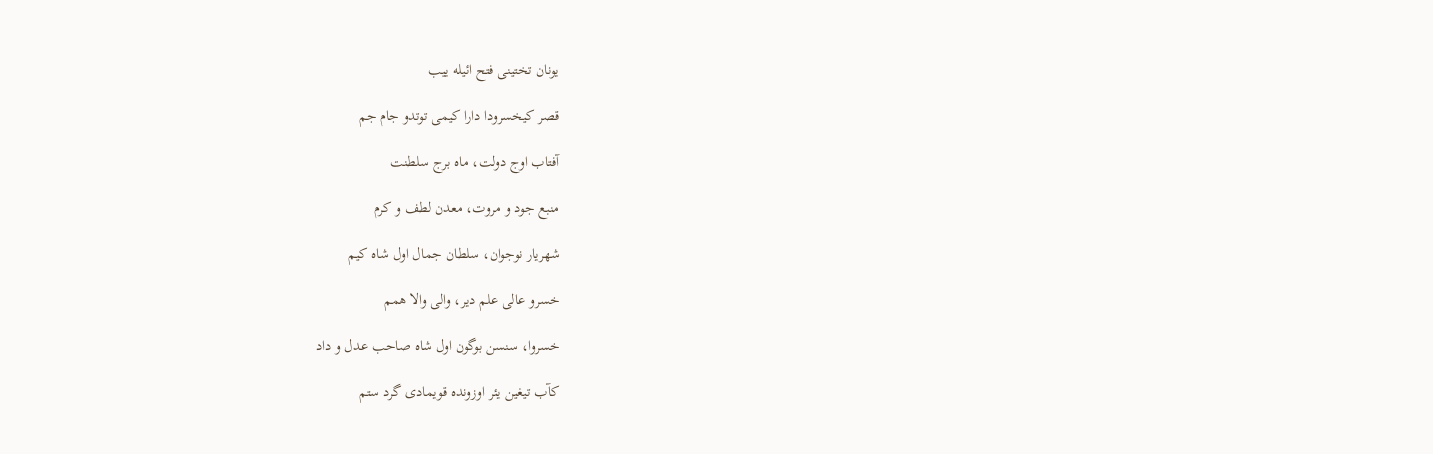یونان تختینی فتح ائیله ییب

قصر کیخسرودا دارا کیمی توتدو جام جم

آفتاب اوج دولت، ماه برج سلطنت

منبع جود و مروت، معدن لطف و کرم

شهریار نوجوان، سلطان جمال اول شاه کیم

خسرو عالی علم دیر، والی والا همم

خسروا، سنسن بوگون اول شاه صاحب عدل و داد

کآب تیغین یئر اوزونده قویمادی گرد ستم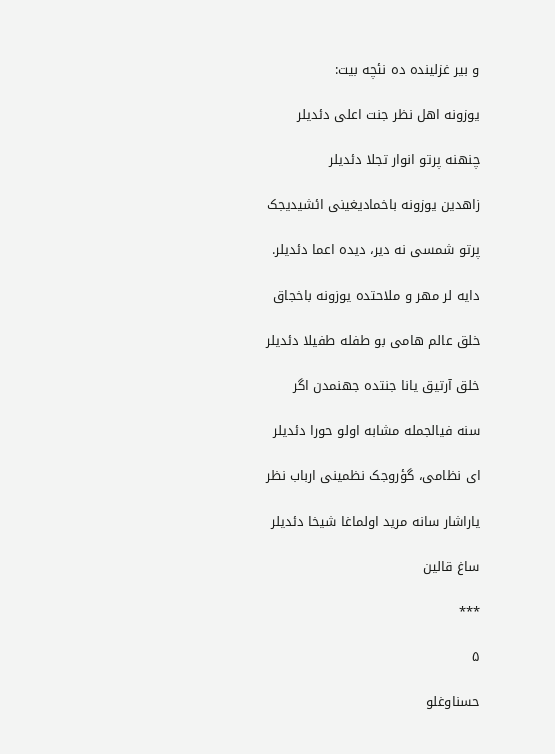و بیر غزلینده ده نئچه بیت:

یوزونه اهل نظر جنت اعلی دئدیلر

چنهنه پرتو انوار تجلا دئدیلر

زاهدین یوزونه باخمادیغینی ائشیدیجک

پرتو شمسی نه دیر، دیده اعما دئدیلر.

دایه لر مهر و ملاحتده یوزونه باخجاق

خلق عالم هامی بو طفله طفیلا دئدیلر

خلق آرتیق یانا جنتده جهنمدن اگر

سنه فیالجمله مشابه اولو حورا دئدیلر

ای نظامی، گؤروجک نظمینی ارباب نظر

یاراشار سانه مرید اولماغا شیخا دئدیلر

ساغ قالین

***

۵

حسناوغلو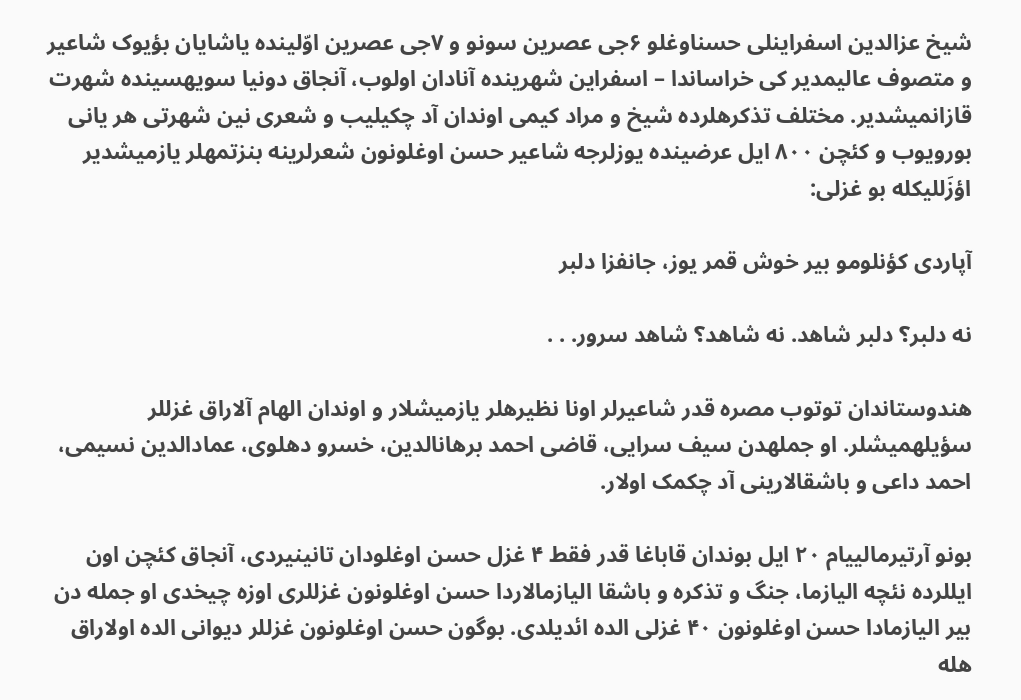شیخ عزالدین اسفراینلی حسناوغلو ۶جی عصرین سونو و ۷جی عصرین اوّلینده یاشایان بؤیوک شاعیر و متصوف عالیمدیر کی خراساندا – اسفراین شهرینده آنادان اولوب، آنجاق دونیا سویهسینده شهرت قازانمیشدیر. مختلف تذکرهلرده شیخ و مراد کیمی اوندان آد چکیلیب و شعری نین شهرتی هر یانی بورویوب و کئچن ۸۰۰ ایل عرضینده یوزلرجه شاعیر حسن اوغلونون شعرلرینه بنزتمهلر یازمیشدیر اؤزَللیکله بو غزلی:

آپاردی کؤنلومو بیر خوش قمر یوز، جانفزا دلبر

نه دلبر؟ دلبر شاهد. نه شاهد؟ شاهد سرور. . .

هندوستاندان توتوب مصره قدر شاعیرلر اونا نظیرهلر یازمیشلار و اوندان الهام آلاراق غزللر سؤیلهمیشلر. او جملهدن سیف سرایی، قاضی احمد برهانالدین، خسرو دهلوی، عمادالدین نسیمی، احمد داعی و باشقالارینی آد چکمک اولار.

بونو آرتیرمالییام ۲۰ ایل بوندان قاباغا قدر فقط ۴ غزل حسن اوغلودان تانینیردی، آنجاق کئچن اون ایللرده نئچه الیازما، جنگ و تذکره و باشقا الیازمالاردا حسن اوغلونون غزللری اوزه چیخدی او جمله دن بیر الیازمادا حسن اوغلونون ۴۰ غزلی الده ائدیلدی. بوگون حسن اوغلونون غزللر دیوانی الده اولاراق هله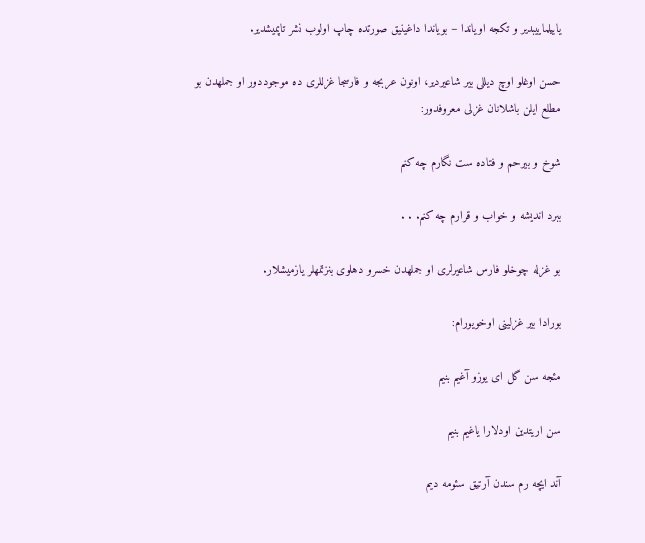یاییلماییبدیر و تکجه اویاندا – بویاندا داغینیق صورتده چاپ اولوب نشر تاپمیشدیر.

حسن اوغلو اوچ دیللی بیر شاعیردیر، اونون عربجه و فارسجا غزللری ده موجوددور او جملهدن بو مطلع ایلن باشلانان غزلی معروفدور:

شوخ و بیرحم و فتاده ست نگارم چه کنم

ببرد اندیشه و خواب و قرارم چه کنم. . .

بو غزله چوخلو فارس شاعیرلری او جملهدن خسرو دهلوی بنزتمهلر یازمیشلار.

بورادا بیر غزلینی اوخویورام:

مئجه سن گل ای یوزو آغیم بنیم

سن اریتدین اودلارا یاغیم بنیم

آند ایچه رم سندن آرتیق سئومه دیم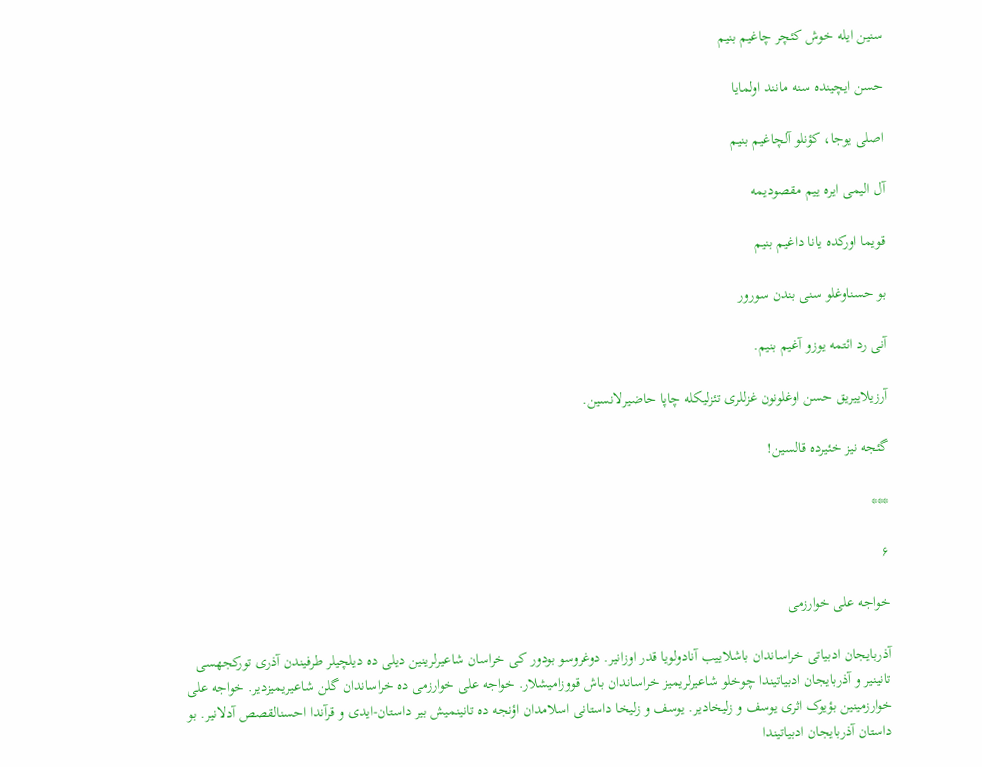سنین ایله خوش کئچر چاغیم بنیم

حسن ایچینده سنه مانند اولمایا

اصلی یوجا، کؤنلو آلچاغیم بنیم

آل الیمی ایره ییم مقصودیمه

قویما اورکده یانا داغیم بنیم

بو حسناوغلو سنی بندن سورور

آنی رد ائتمه یوزو آغیم بنیم.

آرزیلاییریق حسن اوغلونون غزللری تئزلیکله چاپا حاضیرلانسین.

گئجه نیز خئیرده قالسین!

***

۶

خواجه علی خوارزمی

آذربایجان ادبیاتی خراساندان باشلاییب آنادولویا قدر اوزانیر. دوغروسو بودور کی خراسان شاعیرلرینین دیلی ده دیلچیلر طرفیندن آذری تورکجهسی تانینیر و آذربایجان ادبیاتیندا چوخلو شاعیرلریمیز خراساندان باش قووزامیشلار. خواجه علی خوارزمی ده خراساندان گلن شاعیریمیزدیر. خواجه علی خوارزمینین بؤیوک اثری یوسف و زلیخادیر. یوسف و زلیخا داستانی اسلامدان اؤنجه ده تانینمیش بیر داستان-ایدی و قرآندا احسنالقصص آدلانیر. بو داستان آذربایجان ادبیاتیندا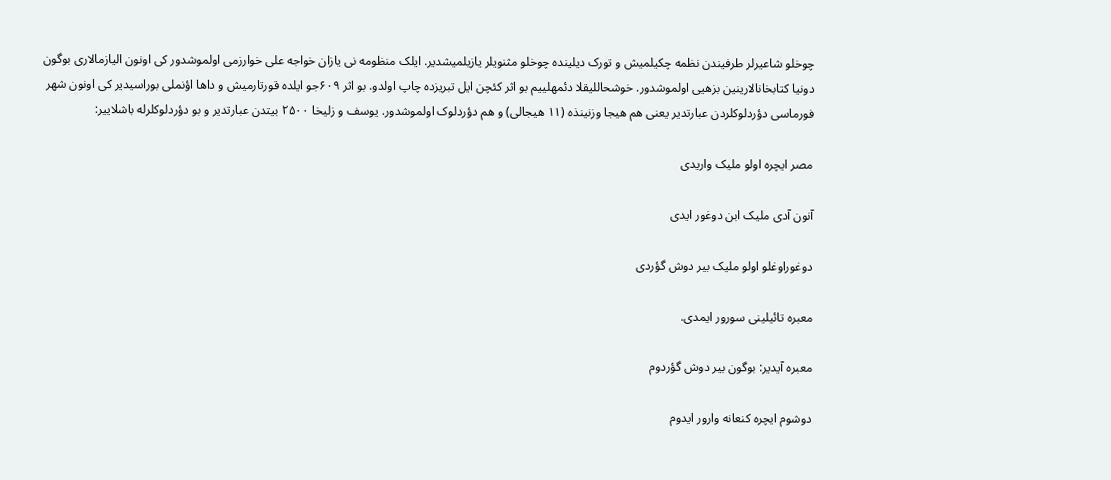چوخلو شاعیرلر طرفیندن نظمه چکیلمیش و تورک دیلینده چوخلو مثنویلر یازیلمیشدیر. ایلک منظومه نی یازان خواجه علی خوارزمی اولموشدور کی اونون الیازمالاری بوگون دونیا کتابخانالارینین بزهیی اولموشدور. خوشحاللیقلا دئمهلییم بو اثر کئچن ایل تبریزده چاپ اولدو. بو اثر ۶۰۹جو ایلده قورتارمیش و داها اؤنملی بوراسیدیر کی اونون شهر فورماسی دؤردلوکلردن عبارتدیر یعنی هم هیجا وزنینذه (۱۱ هیجالی) و هم دؤردلوک اولموشدور. یوسف و زلیخا ۲۵۰۰ بیتدن عبارتدیر و بو دؤردلوکلرله باشلاییر:

مصر ایچره اولو ملیک واریدی

آنون آدی ملیک ابن دوغور ایدی

دوغوراوغلو اولو ملیک بیر دوش گؤردی

معبره تائیلینی سورور ایمدی.

معبره آیدیر: بوگون بیر دوش گؤردوم

دوشوم ایچره کنعانه وارور ایدوم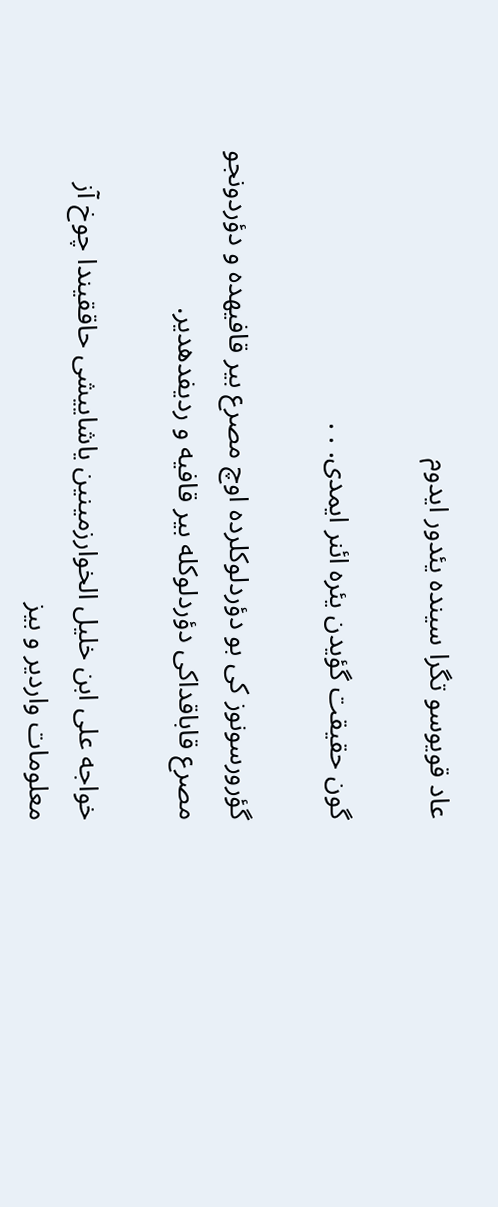عاد قویوسو تگرا سینده یئدور ایدوم

گون حقیقت گؤیدن یئره ائنر ایمدی. . .

گؤرورسونوز کی بو دؤردلوکلرده اوچ مصرع بیر قافیهده و دؤردونجو مصرع قاباقداکی دؤردلوکله بیر قافیه و ردیفدهدیر.

خواجه علی ابن خلیل الخوارزمینین یاشاییشی حاققیندا چوخ آز معلومات واردیر و بیز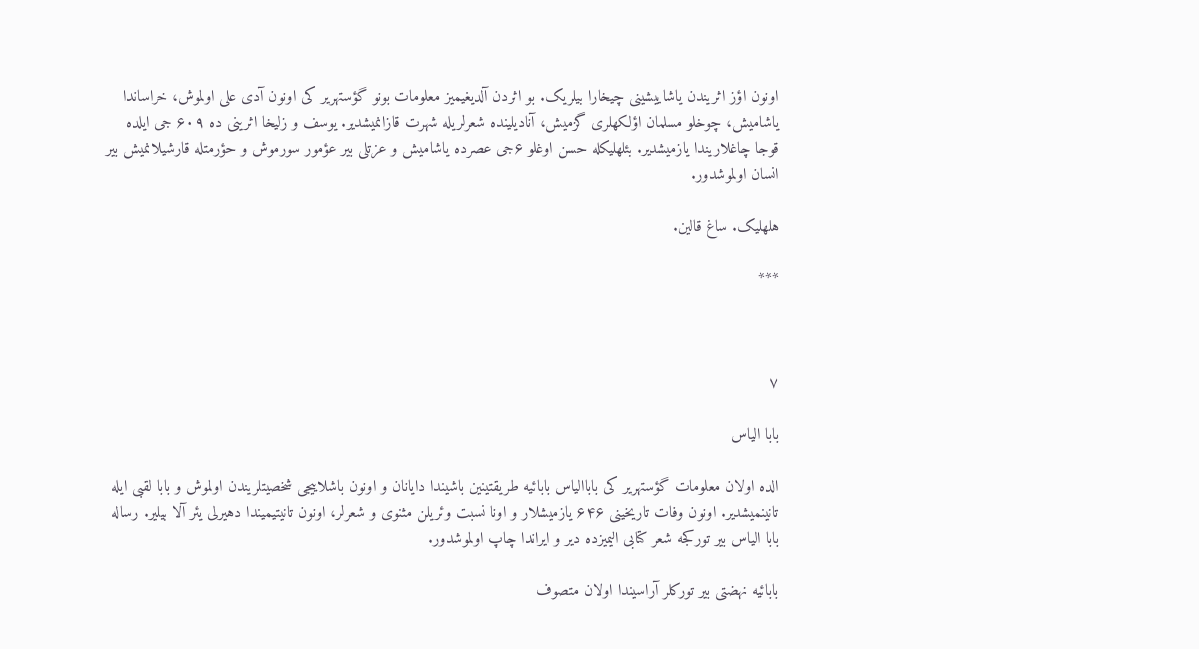اونون اؤز اثریندن یاشاییشینی چیخارا بیلریک. بو اثردن آلدیغیمیز معلومات بونو گؤستهریر کی اونون آدی علی اولموش، خراساندا یاشامیش، چوخلو مسلمان اؤلکهلری گزمیش، آنادیلینده شعرلریله شهرت قازانمیشدیر. یوسف و زلیخا اثرینی ده ۶۰۹ جی ایلده قوجا چاغلاریندا یازمیشدیر. بئلهلیکله حسن اوغلو ۶جی عصرده یاشامیش و عزتلی بیر عؤمور سورموش و حؤرمتله قارشیلانمیش بیر انسان اولموشدور.

هلهلیک. ساغ قالین.

***



۷

بابا الیاس

الده اولان معلومات گؤستهریر کی باباالیاس بابائیه طریقتینین باشیندا دایانان و اونون باشلاییجی شخصیتلریندن اولموش و بابا لقبی ایله تانینمیشدیر. اونون وفات تاریخینی ۶۴۶ یازمیشلار و اونا نسبت وئریلن مثنوی و شعرلر، اونون تانیتیمیندا دهیرلی یئر آلا بیلیر. رساله بابا الیاس بیر تورکجه شعر کتابی الیمیزده دیر و ایراندا چاپ اولموشدور.

بابائیه نهضتی بیر تورکلر آراسیندا اولان متصوف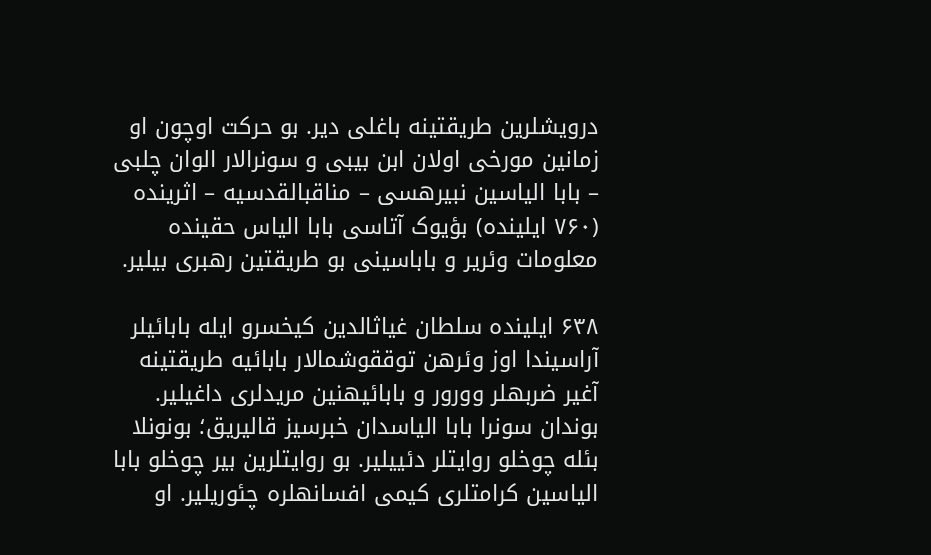درویشلرین طریقتینه باغلی دیر. بو حرکت اوچون او زمانین مورخی اولان ابن بیبی و سونرالار الوان چلبی – بابا الیاسین نبیرهسی – مناقبالقدسیه – اثرینده (۷۶۰ ایلینده) بؤیوک آتاسی بابا الیاس حقینده معلومات وئریر و باباسینی بو طریقتین رهبری بیلیر.

۶۳۸ ایلینده سلطان غیاثالدین کیخسرو ایله بابائیلر آراسیندا اوز وئرهن توققوشمالار بابائیه طریقتینه آغیر ضربهلر وورور و بابائیهنین مریدلری داغیلیر. بوندان سونرا بابا الیاسدان خبرسیز قالیریق؛ بونونلا بئله چوخلو روایتلر دئییلیر. بو روایتلرین بیر چوخلو بابا الیاسین کرامتلری کیمی افسانهلره چئوریلیر. او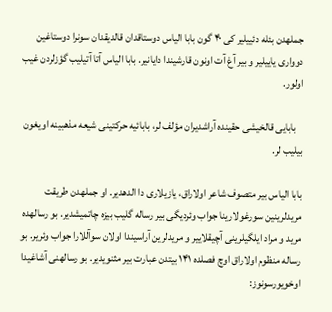جملهدن بئله دئییلیر کی ۴۰ گون بابا الیاس دوستاقدان قالدیقدان سونرا دوستاغین دوواری یاییلیر و بیر آغ آت اونون قارشیندا دایانیر. بابا الیاس آتا آتیلیب گؤزلردن غیب اولور.

   بابایی قالخیشی حقینده آراشدیران مؤلف لر، بابائیه حرکتینی شیعه مذهبینه اویغون بیلیب لر.

بابا الیاس بیر متصوف شاعر اولاراق، یازیلاری دا الدهدیر. او جملهدن طریقت مریدلرینین سورغولارینا جواب وئردیگی بیر رساله گلیب بیزه چاتمیشدیر. بو رسالهده مرید و مراد ایلگیلرینی آچیقلاییر و مریدلرین آراسیندا اولان سوآللارا جواب وئریر. بو رساله منظوم اولاراق اوچ فصلده ۱۴۱ بیتدن عبارت بیر مثنویدیر. بو رسالهنی آشاغیدا اوخویورسونوز: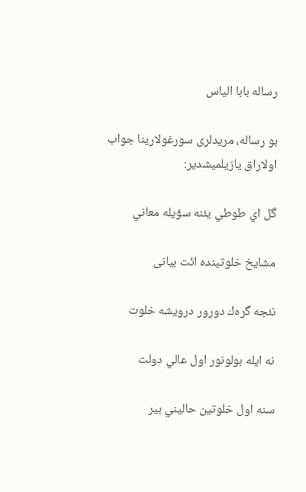رساله بابا الیاس

بو رساله، مریدلری سورغولارینا جواب اولاراق یازیلمیشدیر:

گل اي طوطي يئنه سؤيله معاني

مشايخ خلوتينده ائت بیانی

نئجه گره‌ك دورور درويشه خلوت

نه ايله بولونور اول عالي دولت

سنه اول خلوتين حاليني بير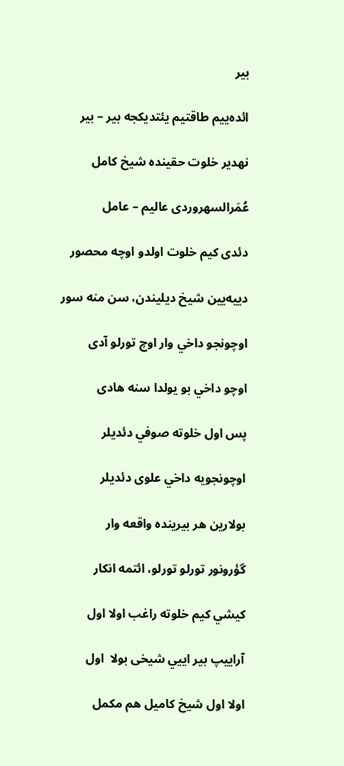بير

ائده‌ييم طاقتيم يئتديكجه بير – بیر

نهدیر خلوت حقينده شيخ كامل

عُمَرالسهر‌وردی عاليم – عامل

دئدی كيم خلوت اولدو اوچه محصور

دييه‌يين شيخ ديليند‌ن، سن منه سور

اوچونجو داخي وار اوچ تورلو آدی

اوچو داخي بو يولدا سنه هادی

پس او‌ل خلوته صوفي دئديلر

اوچونجويه داخي علوی دئدیلر

بولارين هر بيرينده واقعه وار

گؤرونور تورلو تورلو، ائتمه انکار

كيشي كيم خلوته راغب اولا اول

آراييپ بير اييي شيخی بولا  اول

اولا اول شيخ كاميل هم مكمل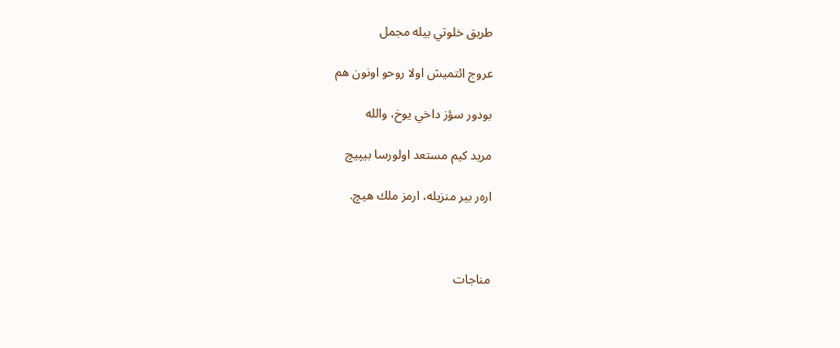طريق خلوتي بيله مجمل

عروج ائتميش اولا روحو اونون هم

بودور سؤز داخي يوخ، والله

مريد كيم مستعد اولورسا بيپيچ

اره‌ر بير منزيله، ارمز ملك هیچ.



مناجات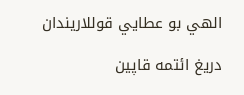الهي بو عطايي قوللاريندان

دريغ ائتمه قاپين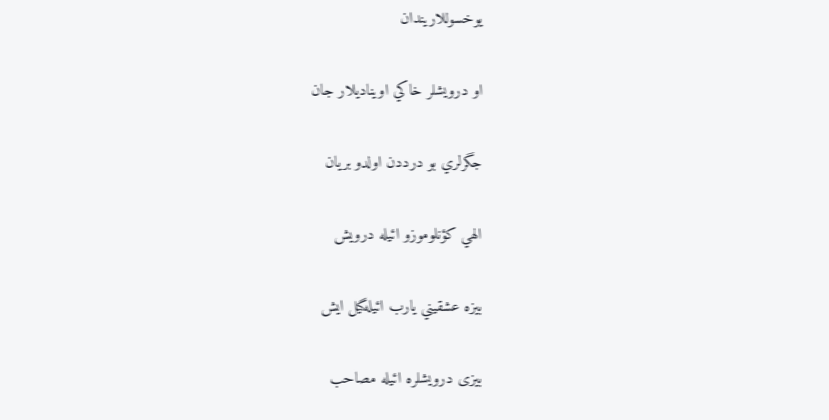يوخسوللاريندان

او درويشلر خاكي اويناديلار جان

جگرلري بو درددن اولدو بریان

الهي كؤنلوموزو ائيله درويش

بيزه عشقيني يارب ائيله‌گيل ایش

بيزی درويشلره ائيله مصاحب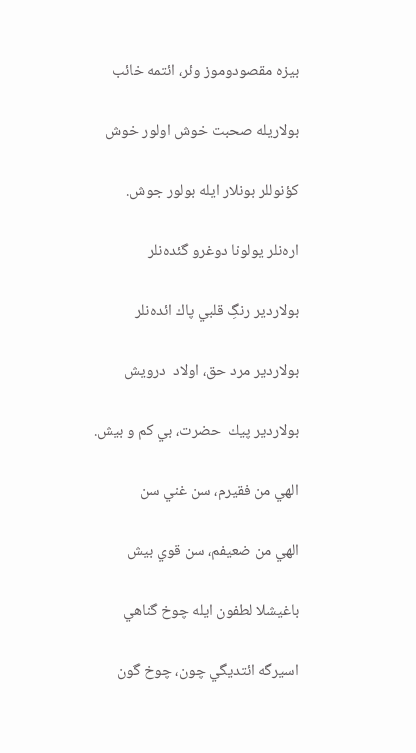بيزه مقصودوموز وئر، ائتمه خائب

بولاريله صحبت خوش اولور خوش

كؤنوللر بونلار ايله بولور جوش.

اره‌نلر يولونا دوغرو گئده‌نلر

بولاردير رنگِ قلبي پاك ائده‌نلر‌

بولاردير مرد حق، اولاد  درويش

بولاردير پيك  حضر‌ت، بي كم و بيش.

الهي من فقيرم، سن غني سن

الهي من ضعيفم، سن قوي بیش

باغيشلا لطفون ايله چوخ گناهي

اسيرگه ائتديگي چون، چوخ گون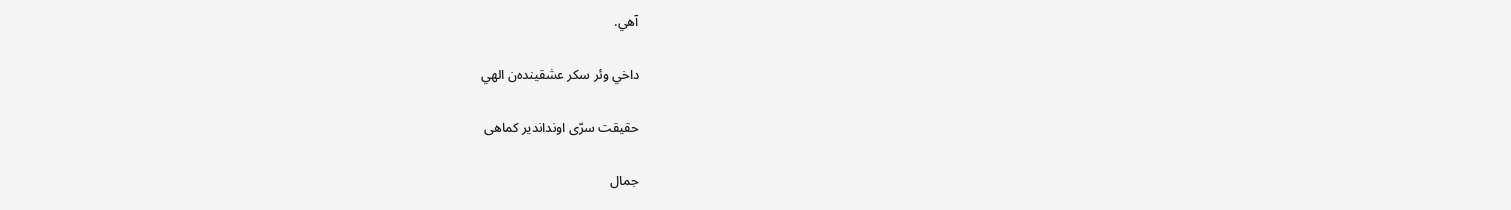آهي.

داخي وئر سكر عشقينده‌ن الهي

حقيقت سرّی اونداندير کماهی

جمال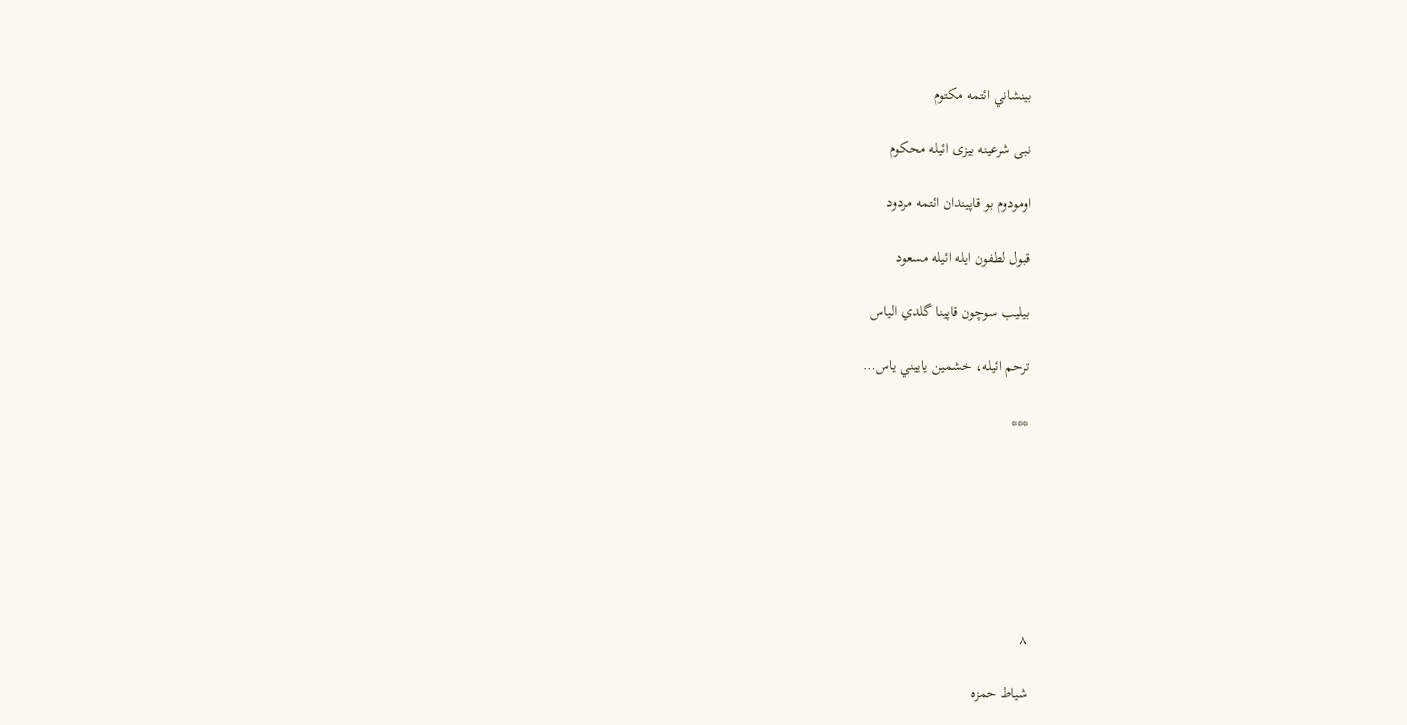بينشاني ائتمه مكتوم

نبی شرعينه بيزی ائيله محكوم

اومودوم بو قاپيندان ائتمه مردود

قبول لطفون ايله ائيله مسعود

بيليب سوچون قاپينا گلدي الياس

تر‌حم ائيله، خشمين ياييني ياس…

***







۸

شیاط حمزه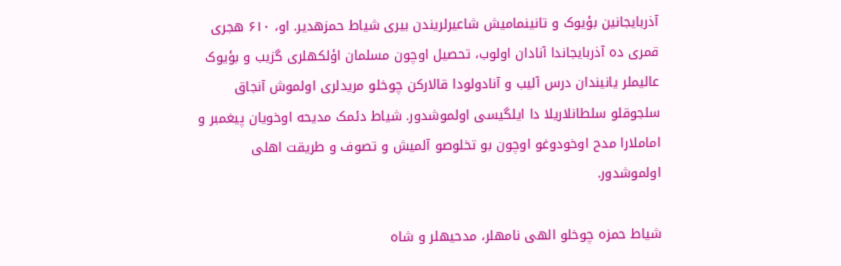آذربایجانین بؤیوک و تانینمامیش شاعیرلریندن بیری شیاط حمزهدیر. او، ۶۱۰ هجری قمری ده آذربایجاندا آنادان اولوب، تحصیل اوچون مسلمان اؤلکهلری گزیب و بؤیوک عالیملر یانیندان درس آلیب و آنادولودا قالارکن چوخلو مریدلری اولموش آنجاق سلجوقلو سلطانلاریلا دا ایلگیسی اولموشدور. شیاط دئمک مدیحه اوخویان پیغمبر و اماملارا مدح اوخودوغو اوچون بو تخلوصو آلمیش و تصوف و طریقت اهلی اولموشدور.

شیاط حمزه چوخلو الهی نامهلر، مدحیهلر و شاه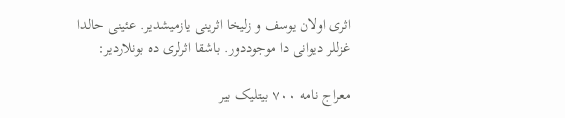اثری اولان یوسف و زلیخا اثرینی یازمیشدیر. عئینی حالدا غزللر دیوانی دا موجوددور. باشقا اثرلری ده بونلاردیر:

معراج نامه ۷۰۰ بیتلیک بیر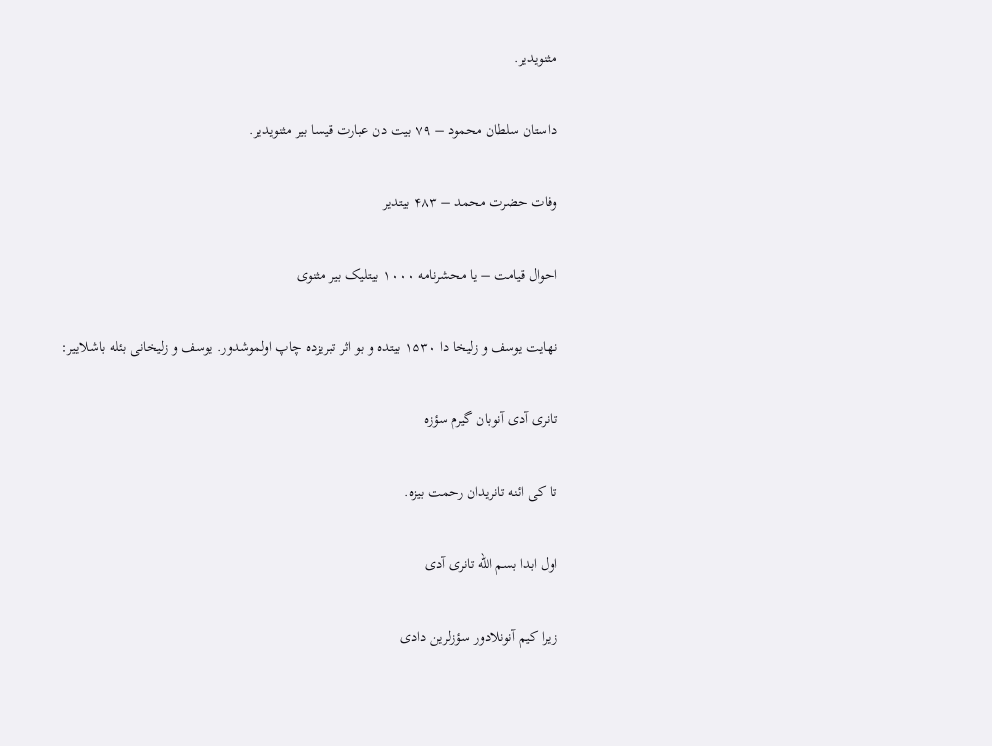مثنویدیر.

داستان سلطان محمود – ۷۹ بیت دن عبارت قیسا بیر مثنویدیر.

وفات حضرت محمد – ۴۸۳ بیتدیر

احوال قیامت – یا محشرنامه ۱۰۰۰ بیتلیک بیر مثنوی

نهایت یوسف و زلیخا دا ۱۵۳۰ بیتده و بو اثر تبریزده چاپ اولموشدور. یوسف و زلیخانی بئله باشلاییر:

تانری آدی آنوبان گیرم سؤزه

تا کی ائنه تانریدان رحمت بیزه.

اول ابدا بسم الله تانری آدی

زیرا کیم آنونلادور سؤزلرین دادی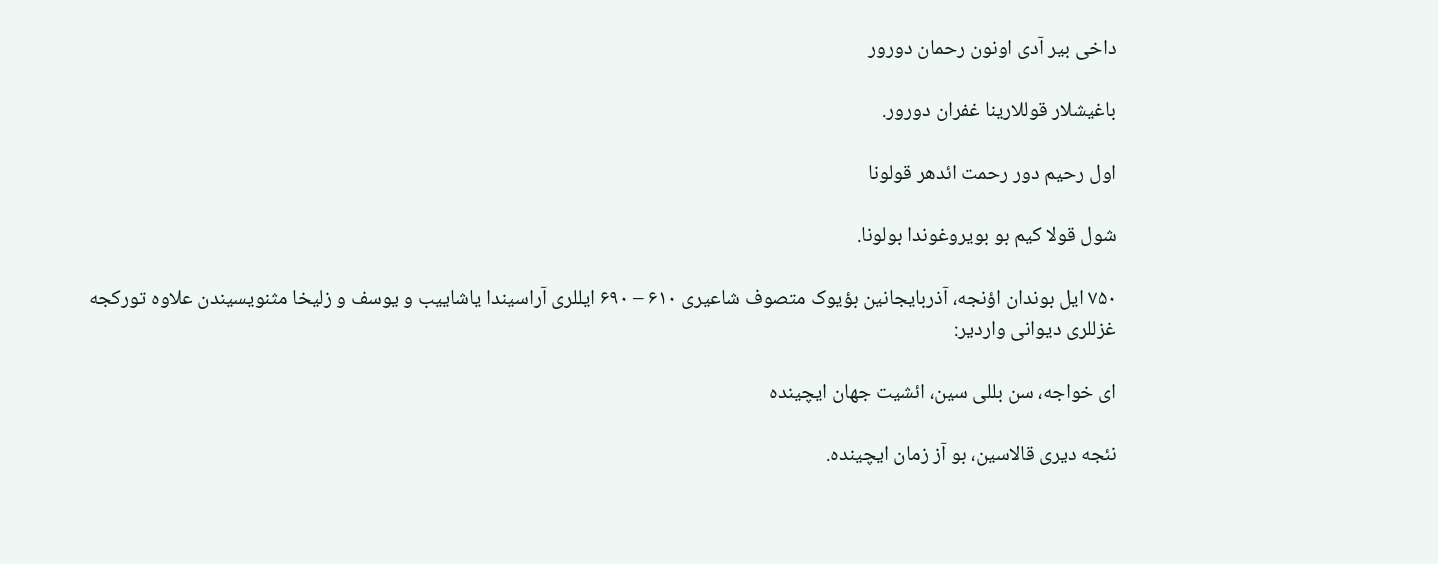داخی بیر آدی اونون رحمان دورور

باغیشلار قوللارینا غفران دورور.

اول رحیم دور رحمت ائدهر قولونا

شول قولا کیم بو بویروغوندا بولونا.

۷۵۰ ایل بوندان اؤنجه، آذربایجانین بؤیوک متصوف شاعیری ۶۱۰ – ۶۹۰ ایللری آراسیندا یاشاییب و یوسف و زلیخا مثنویسیندن علاوه تورکجه غزللری دیوانی واردیر:

ای خواجه، سن بللی سین، ائشیت جهان ایچینده

نئجه دیری قالاسین، بو آز زمان ایچینده.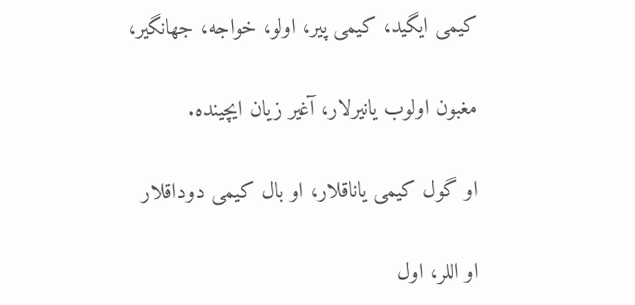کیمی ایگید، کیمی پیر، اولو، خواجه، جهانگیر،

مغبون اولوب یانیرلار، آغیر زیان ایچینده.

او گول کیمی یاناقلار، او بال کیمی دوداقلار

او اللر، اول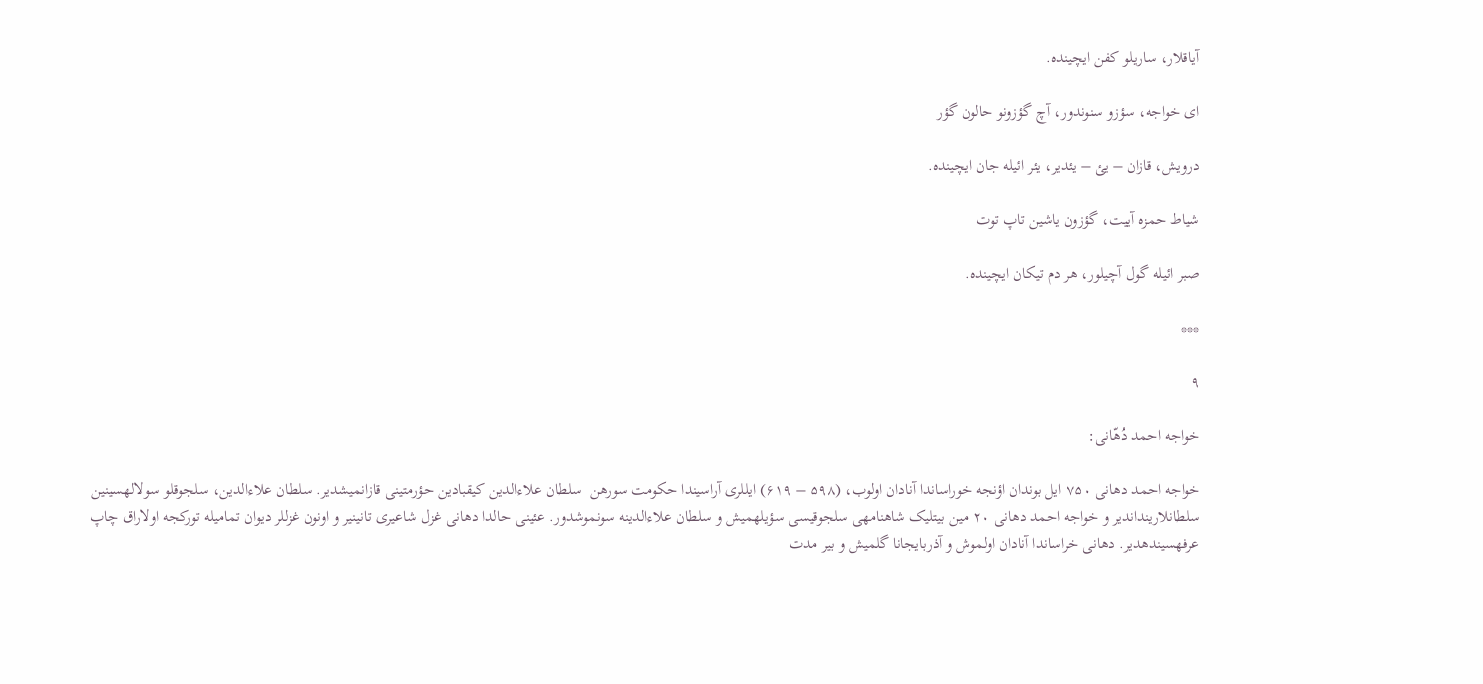آیاقلار، ساریلو کفن ایچینده.

ای خواجه، سؤزو سنوندور، آچ گؤزونو حالون گؤر

درویش، قازان – یئ – یئدیر، یئر ائیله جان ایچینده.

شیاط حمزه آییت، گؤزون یاشین تاپ توت

صبر ائیله گول آچیلور، هر دم تیکان ایچینده.

***

۹

خواجه احمد دُهّانی:

خواجه احمد دهانی ۷۵۰ ایل بوندان اؤنجه خوراساندا آنادان اولوب، (۵۹۸ – ۶۱۹) ایللری آراسیندا حکومت سورهن  سلطان علاءالدین کیقبادین حؤرمتینی قازانمیشدیر. سلطان علاءالدین، سلجوقلو سولالهسینین سلطانلارینداندیر و خواجه احمد دهانی ۲۰ مین بیتلیک شاهنامهی سلجوقیسی سؤیلهمیش و سلطان علاءالدینه سونموشدور. عئینی حالدا دهانی غزل شاعیری تانینیر و اونون غزللر دیوان تمامیله تورکجه اولاراق چاپ عرفهسیندهدیر. دهانی خراساندا آنادان اولموش و آذربایجانا گلمیش و بیر مدت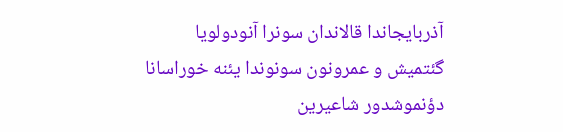آذربایجاندا قالاندان سونرا آنودولویا گئتمیش و عمرونون سونوندا یئنه خوراسانا دؤنموشدور شاعیرین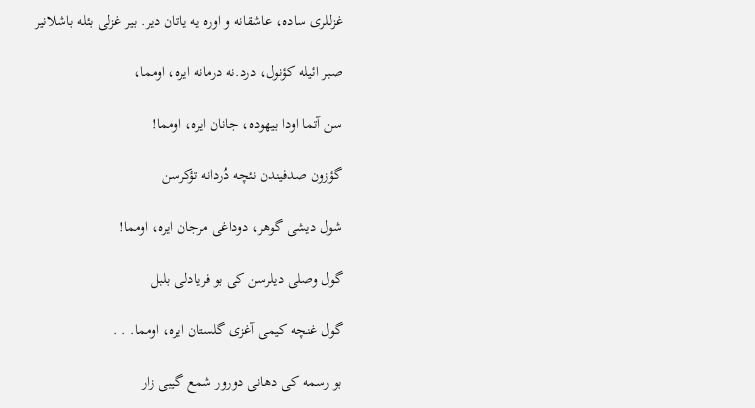غزللری ساده، عاشقانه و اوره یه یاتان دیر. بیر غزلی بئله باشلانیر

صبر ائیله کؤنول، درد.نه درمانه ایره، اومما،

سن آتما اودا بیهوده، جانان ایره، اومما!

گؤزون صدفیندن نئچه دُردانه تؤکرسن

شول دیشی گوهر، دوداغی مرجان ایره، اومما!

گول وصلی دیلرسن کی بو فریادلی بلبل

گول غنچه کیمی آغزی گلستان ایره، اومما. . .

بو رسمه کی دهانی دورور شمع گیبی زار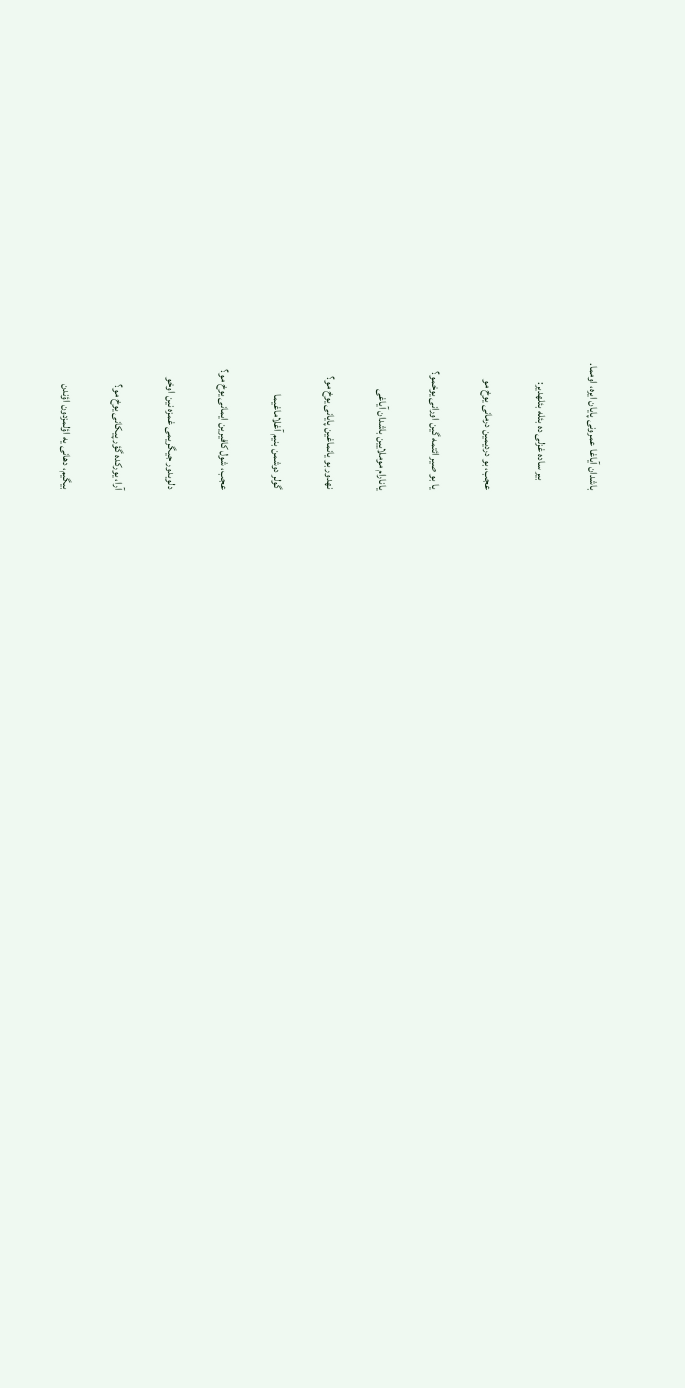باشدان آیاغا عمرونی پایان ایره، اومما.

    بیر ساده غزلی ده بئله بئلهدیر:

عجب، بو دردیمین درمانی یوخ مو

یا بو صیر ائتمه گین اورانی یوخمو؟

یانارام موملایین باشدان آیاغی

نهدور بو یانماغین پایانی یوخ مو؟

گولر دوشمن بنیم آغلاماغیما

عجب، شول کافیرین ایمانی یوخ مو؟

دلوبدور جیگریمی غمزه نین اوخو

آرا، یورکده گؤر پیکانی یوخ مو؟

بیگیم، دهانی یه اؤلمزدون اؤندن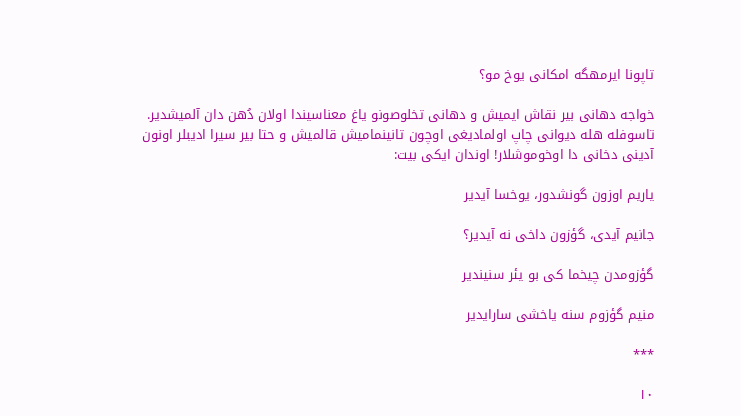تاپونا ایرمهگه امکانی یوخ مو؟

خواجه دهانی بیر نقاش ایمیش و دهانی تخلوصونو یاغ معناسیندا اولان دُهن دان آلمیشدیر. تاسوفله هله دیوانی چاپ اولمادیغی اوچون تانینمامیش قالمیش و حتا بیر سیرا ادیبلر اونون آدینی دخانی دا اوخوموشلار! اوندان ایکی بیت:

یاریم اوزون گونشدور، یوخسا آیدیر

جانیم آیدی، گؤزون داخی نه آیدیر؟

گؤزومدن چیخما کی بو یئر سنیندیر

منیم گؤزوم سنه یاخشی سارایدیر

***

۱۰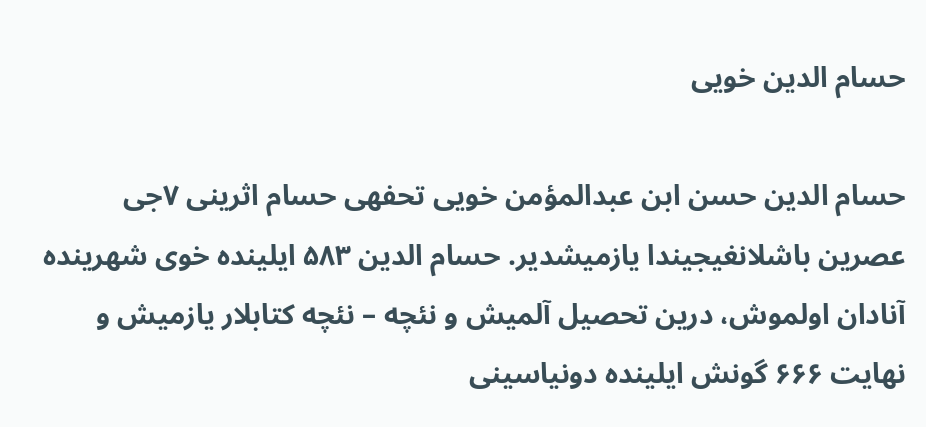حسام الدین خویی

حسام الدین حسن ابن عبدالمؤمن خویی تحفهی حسام اثرینی ۷جی عصرین باشلانغیجیندا یازمیشدیر. حسام الدین ۵۸۳ ایلینده خوی شهرینده آنادان اولموش، درین تحصیل آلمیش و نئچه – نئچه کتابلار یازمیش و نهایت ۶۶۶ گونش ایلینده دونیاسینی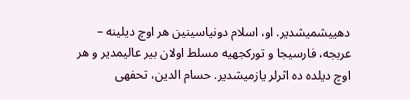دهییشمیشدیر. او، اسلام دونیاسینین هر اوچ دیلینه – عربجه، فارسیجا و تورکجهیه مسلط اولان بیر عالیمدیر و هر اوچ دیلده ده اثرلر یازمیشدیر. حسام الدین، تحفهی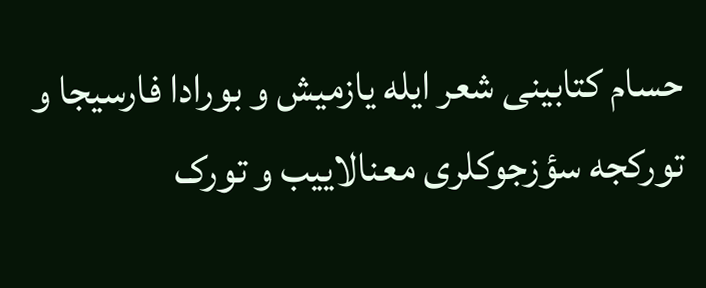حسام کتابینی شعر ایله یازمیش و بورادا فارسیجا و تورکجه سؤزجوکلری معنالاییب و تورک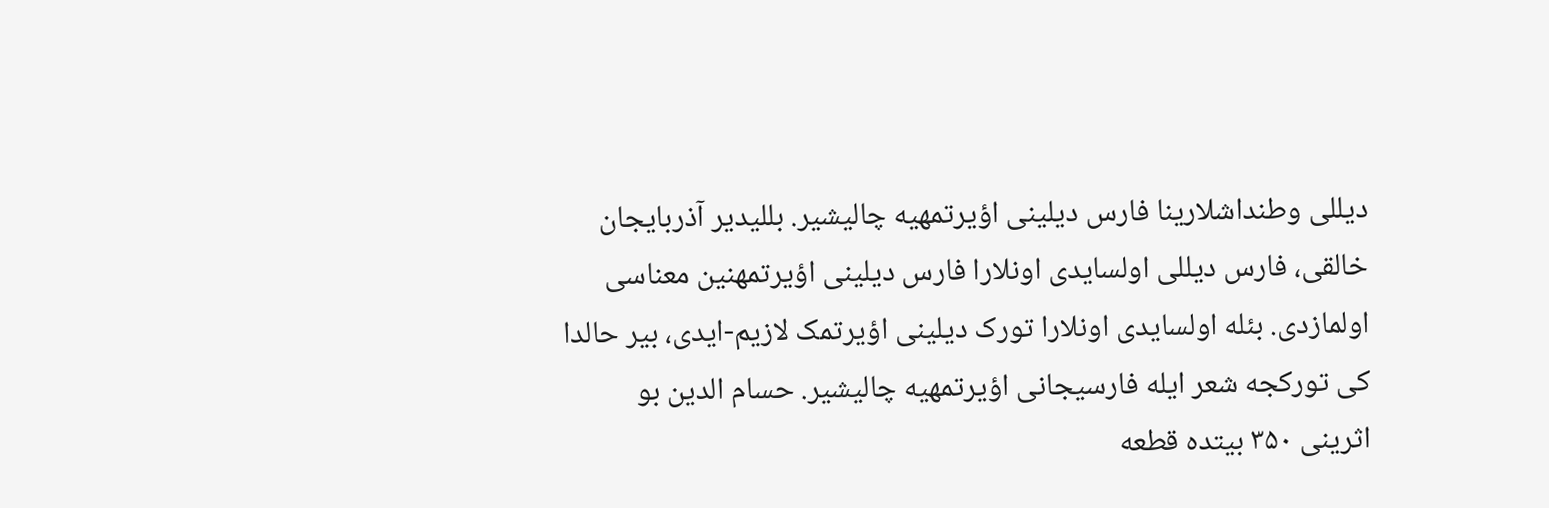دیللی وطنداشلارینا فارس دیلینی اؤیرتمهیه چالیشیر. بللیدیر آذربایجان خالقی، فارس دیللی اولسایدی اونلارا فارس دیلینی اؤیرتمهنین معناسی اولمازدی. بئله اولسایدی اونلارا تورک دیلینی اؤیرتمک لازیم-ایدی، بیر حالدا کی تورکجه شعر ایله فارسیجانی اؤیرتمهیه چالیشیر. حسام الدین بو اثرینی ۳۵۰ بیتده قطعه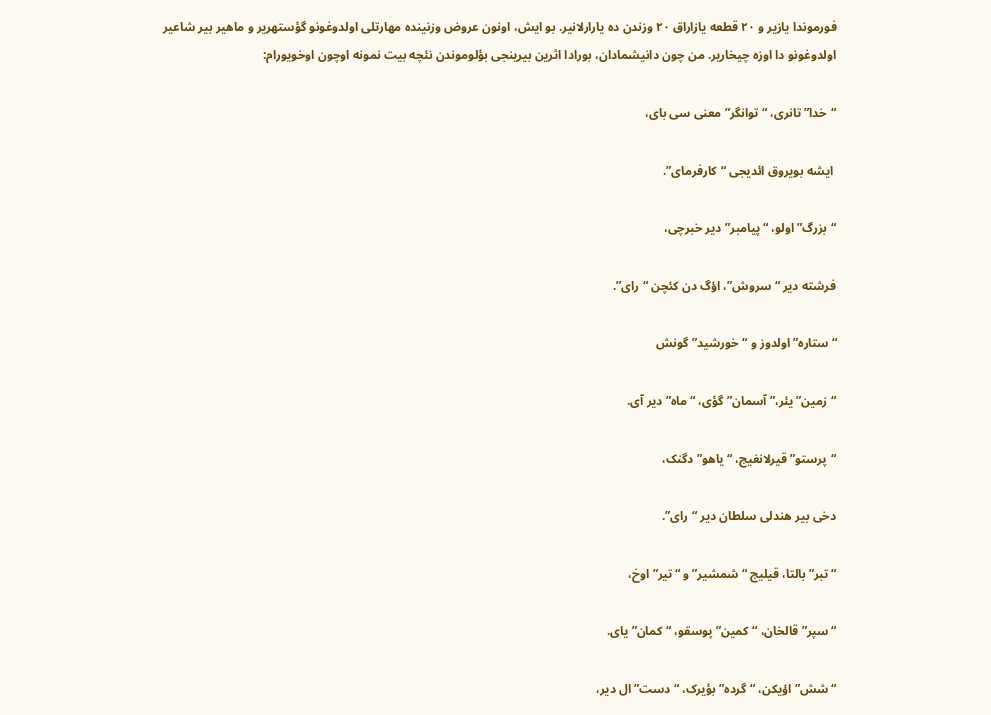فورموندا یازیر و ۲۰ قطعه یازاراق ۲۰ وزندن ده یارارلانیر. بو ایش، اونون عروض وزنینده مهارتلی اولدوغونو گؤستهریر و ماهیر بیر شاعیر اولدوغونو دا اوزه چیخاریر. من چون دانیشمادان، بورادا اثرین بیرینجی بؤلوموندن نئچه بیت نمونه اوچون اوخویورام:

“خدا” تانری، “توانگر” معنی سی بای،

 ایشه بویروق ائدیجی “کارفرمای”.

“بزرگ” اولو، “پیامبر”دیر خبرچی،

فرشته دیر “سروش”، اؤگ دن کئچن “رای”.

“ستاره” اولدوز و “خورشید” گونش

“زمین” یئر،” آسمان” گؤی، “ماه” دیر آی.

“پرستو” قیرلانغیج، “یاهو” دگنک،

دخی بیر هندلی سلطان دیر “رای”.

“تبر” بالتا، قیلیج “شمشیر” و “تیر” اوخ،

“سپر” قالخان، “کمین” پوسقو، “کمان” یای.

“شش” اؤیکن، “گرده” بؤیرک، “دست” ال دیر،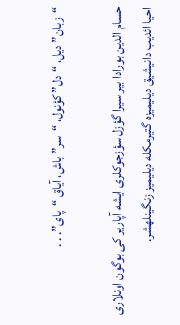“زبان” دیل، “دل” کؤنول، “سر” باش، آیاق “پای”. . .

حسام الدین بورادا بیر سیرا گؤزل سؤزجوکلری ایشه آپاریر کی بوگون اونلاری احیا ائدیب دانیشیق دیلیمیزه گتیرمکله دیلیمیز زنگینلهشر.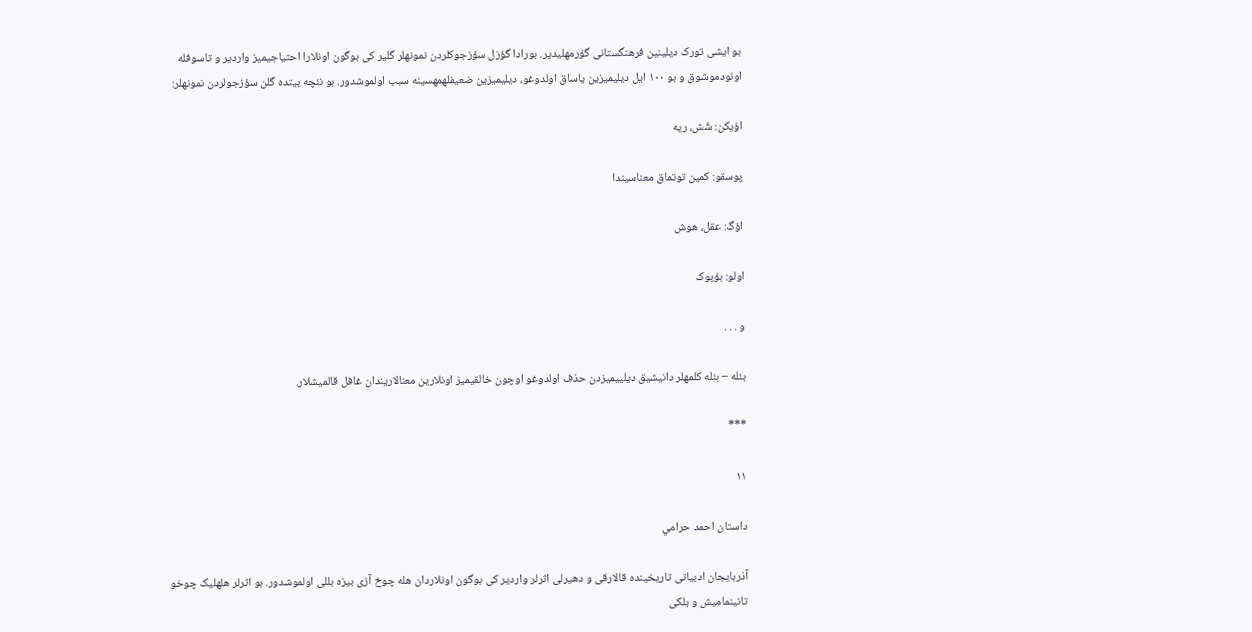بو ایشی تورک دیلینین فرهنگستانی گؤرمهلیدیر. بورادا گؤزل سؤزجوکلردن نمونهلر گلیر کی بوگون اونلارا احتیاجیمیز واردیر و تاسوفله اونودموشوق و بو ۱۰۰ ایل دیلیمیزین یاساق اولدوغو، دیلیمیزین ضعیفلهمهسینه سبب اولموشدور. بو نئچه بیتده گلن سؤزجولردن نمونهلر:

اؤیکن: شُش، ریه

پوسقو: کمین توتماق معناسیندا

اؤگ: عقل، هوش

اولو: بؤیوک

و . . .

بئله – بئله کلمهلر دانیشیق دیلییمیزدن حذف اولدوغو اوچون خالقیمیز اونلارین معنالاریندان غافل قالمیشلار.

***

۱۱

داستان احمد حرامي

آذربایجان ادبیاتی تاریخینده قالارقی و دهیرلی اثرلر واردیر کی بوگون اونلاردان هله چوخ آزی بیزه بللی اولموشدور. بو اثرلر هلهلیک چوخو تانینمامیش و بلکی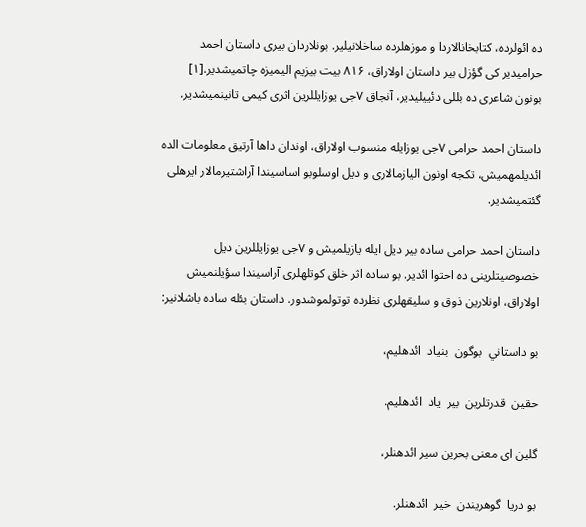ده ائولرده، کتابخانالاردا و موزهلرده ساخلانیلیر. بونلاردان بیری داستان احمد حرامیدیر کی گؤزل بیر داستان اولاراق، ۸۱۶ بیت بیزیم الیمیزه چاتمیشدیر.[۱] بونون شاعری ده بللی دئییلیدیر، آنجاق ۷جی یوزایللرین اثری کیمی تانینمیشدیر.

داستان احمد حرامی ۷جی یوزایله منسوب اولاراق، اوندان داها آرتیق معلومات الده ائدیلمهمیش، تکجه اونون الیازمالاری و دیل اوسلوبو اساسیندا آراشتیرمالار ایرهلی گئتمیشدیر.

داستان احمد حرامی ساده بیر دیل ایله یازیلمیش و ۷جی یوزایللرین دیل خصوصیتلرینی ده احتوا ائدیر. بو ساده اثر خلق کوتلهلری آراسیندا سؤیلنمیش اولاراق، اونلارین ذوق و سلیقهلری نظرده توتولموشدور. داستان بئله ساده باشلانیر:

بو داستاني  بوگون  بنياد  ائدهليم،

حقين  قدرتلرين  بير  ياد  ائدهليم.

گلین ای معنی بحرین سیر ائدهنلر،

بو دريا  گوهريندن  خير  ائدهنلر.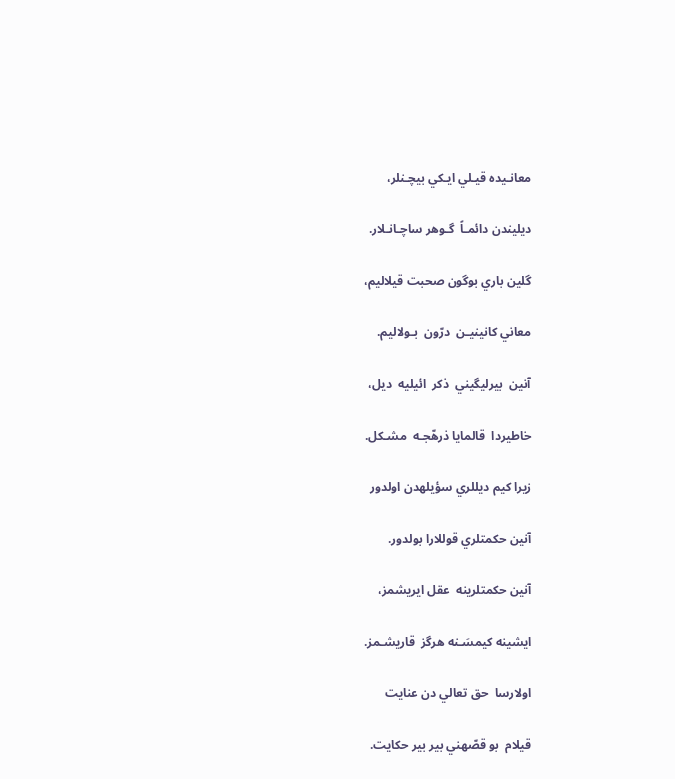معانـيده قيـلي ايـكي بيچـنلر،

ديليندن دائمـاً  گـوهر ساچـانـلار.

گلين باري بوگون صحبت قيلاليم،

معاني كانينيـن  درّون  بـولاليم.

آنين  بيرليگيني  ذكر  ائيليه  ديل،

خاطيردا  قالمايا ذرهّجـه  مشـكل.

زيرا كيم ديللري سؤيلهدن اولدور

آنين حكمتلري قوللارا بولدور.

آنين حكمتلرينه  عقل ايريشمز،

ايشينه كيمسَـنه هرگز  قاريشـمز.

اولارسا  حق تعالي دن عنايت

قيلام  بو قصّهني بير بير حكايت.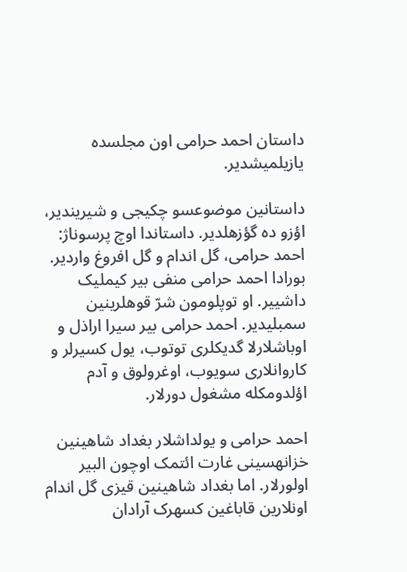داستان احمد حرامی اون مجلسده یازیلمیشدیر.

داستانین موضوعسو چکیجی و شیریندیر، اؤزو ده گؤزهلدیر. داستاندا اوچ پرسوناژ: احمد حرامی، گل اندام و گل افروغ واردیر.  بورادا احمد حرامی منفی بیر کیملیک داشییر. او توپلومون شرّ قوهلرینین سمبلیدیر. احمد حرامی بیر سیرا اراذل و اوباشلارلا گدیکلری توتوب، یول کسیرلر و کاروانلاری سویوب، اوغرولوق و آدم اؤلدومکله مشغول دورلار.

احمد حرامی و یولداشلار بغداد شاهینین خزانهسینی غارت ائتمک اوچون البیر اولورلار. اما بغداد شاهینین قیزی گل اندام اونلارین قاباغین کسهرک آرادان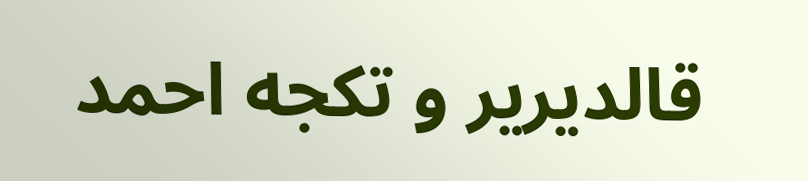قالدیریر و تکجه احمد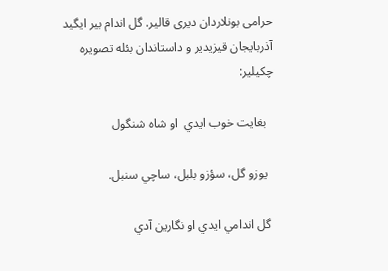حرامی بونلاردان دیری قالیر. گل اندام بیر ایگید آذربایجان قیزیدیر و داستاندان بئله تصویره چکیلیر:

  بغايت خوب ايدي  او شاه شنگول

  يوزو گل، سؤزو بلبل، ساچي سنبل.

 گل اندامي ايدي او نگارين آدي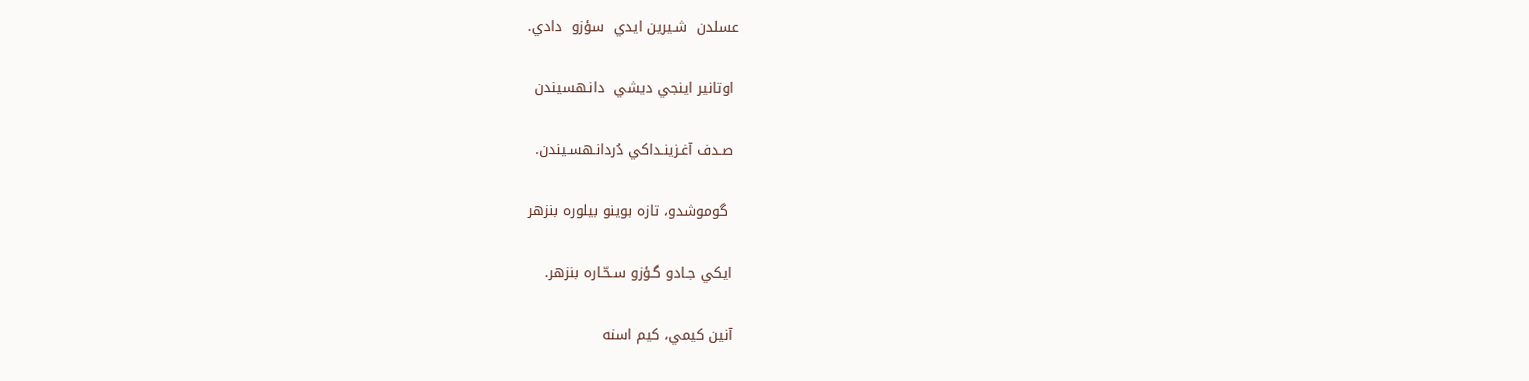عسلدن  شـيرين ايدي  سؤزو  دادي.

 اوتانير اينجي ديشي  دانـهسيندن

 صـدف آغـزينـداكي دُردانـهسـيندن.

  گوموشدو، تازه بوينو بيلوره بنزهر

 ايكي جـادو گـؤزو سـحّـاره بنزهر.

 آنين كيمي، كيم اسنه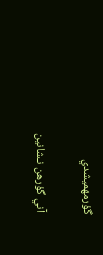گؤرمهميشدي

 آني گؤرهن نـشانين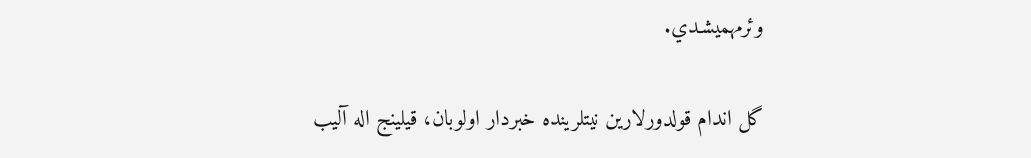وئرمهميشـدي.

گل اندام قولدورلارین نیتلرینده خبردار اولوبان، قیلینج اله آلیب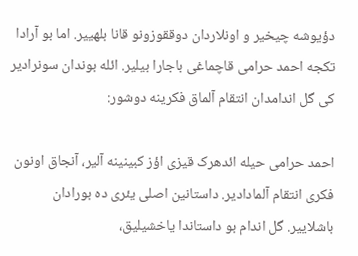دؤیوشه چیخیر و اونلاردان دوققوزونو قانا بلهییر. اما بو آرادا تکجه احمد حرامی قاچماغی باجارا بیلیر. ائله بوندان سونرادیر کی گل اندامدان انتقام آلماق فکرینه دوشور:

احمد حرامی حیله ائدهرک قیزی اؤز کبینینه آلیر، آنجاق اونون فکری انتقام آلمادادیر. داستانین اصلی یئری ده بورادان باشلاییر. گل اندام بو داستاندا یاخشیلیق،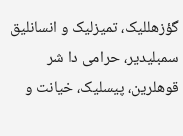گؤزهللیک، تمیزلیک و انسانلیق سمبلیدیر، حرامی دا شر قوهلرین، پیسلیک، خیانت و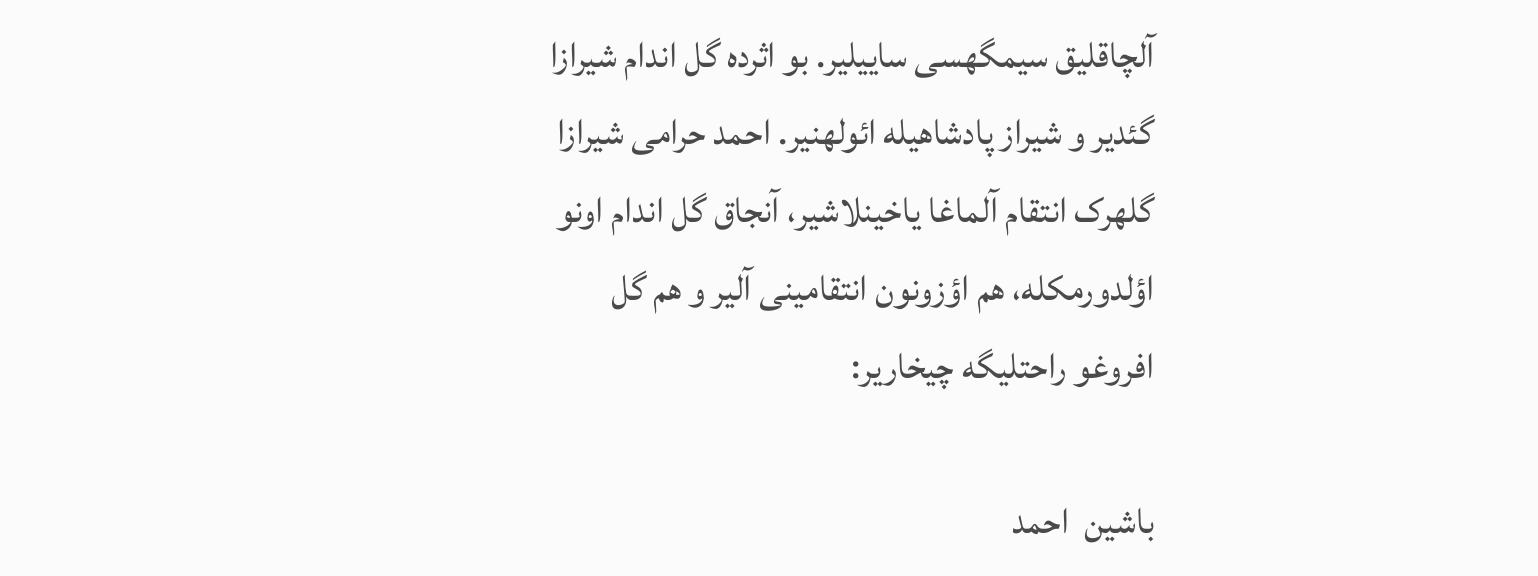آلچاقلیق سیمگهسی ساییلیر. بو اثرده گل اندام شیرازا گئدیر و شیراز پادشاهیله ائولهنیر. احمد حرامی شیرازا گلهرک انتقام آلماغا یاخینلاشیر، آنجاق گل اندام اونو اؤلدورمکله، هم اؤزونون انتقامینی آلیر و هم گل افروغو راحتلیگه چیخاریر:

باشين  احمد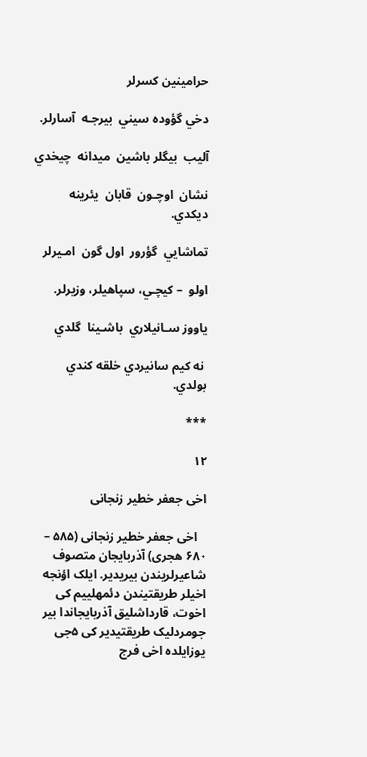حرامينين كسرلر

دخي گؤوده سيني  بيرجـه  آسارلر.

آليب  بيگلر باشين  ميدانه  چيخدي

نشان  اوچـون  قابان  يئرينه  ديكدي.

تماشايي  گؤرور  اول گون  امـيرلر

اولو  – کیچـي، سپاهيلر، وزيرلر.

ياووز سـانيلاري  باشـينا  گلدي

 نه كيم سانيردي خلقه كندي  بولدي.

***

۱۲

اخی جعفر خطیر زنجانی

   اخی جعفر خطیر زنجانی (۵۸۵ – ۶۸۰ هجری) آذربایجان متصوف شاعیرلریندن بیریدیر. ایلک اؤنجه اخیلر طریقتیندن دئمهلییم کی اخوت، قارداشلیق آذربایجاندا بیر جومردلیک طریقتیدیر کی ۵جی یوزایلده اخی فرج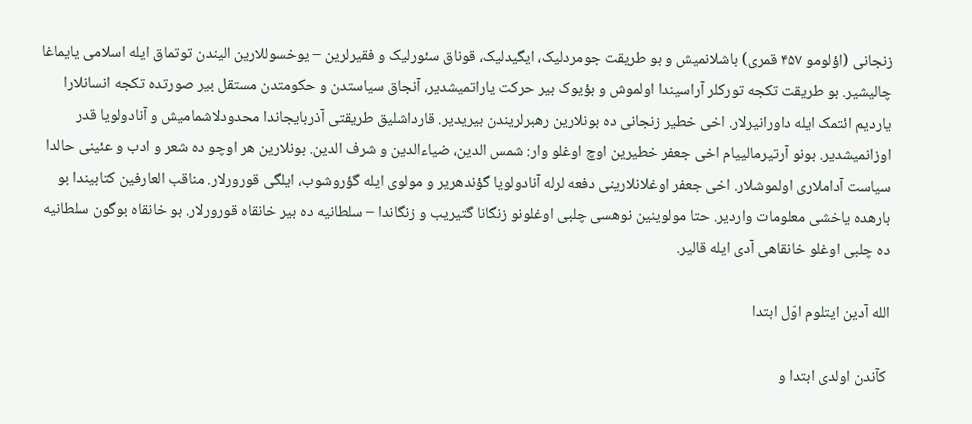زنجانی (اؤلومو ۴۵۷ قمری) باشلانمیش و بو طریقت جومردلیک، ایگیدلیک، قوناق سئورلیک و فقیرلرین – یوخسوللارین الیندن توتماق ایله اسلامی یایماغا چالیشیر. بو طریقت تکجه تورکلر آراسیندا اولموش و بؤیوک بیر حرکت یاراتمیشدیر، آنجاق سیاستدن و حکومتدن مستقل بیر صورتده تکجه انسانلارا یاردیم ائتمک ایله داورانیرلار. اخی خطیر زنجانی ده بونلارین رهبرلریندن بیریدیر. قارداشلیق طریقتی آذربایجاندا محدودلاشمامیش و آنادولویا قدر اوزانمیشدیر. بونو آرتیرمالییام اخی جعفر خطیرین اوچ اوغلو وار: شمس الدین، ضیاءالدین و شرف الدین. بونلارین هر اوچو ده شعر و ادب و عئینی حالدا سیاست آداملاری اولموشلار. اخی جعفر اوغلانلارینی دفعه لرله آنادولویا گؤندهریر و مولوی ایله گؤروشوب، ایلگی قورورلار. مناقب العارفین کتابیندا بو بارهده یاخشی معلومات واردیر. حتا مولوینین نوهسی چلبی اوغلونو زنگانا گتیریب و زنگاندا – سلطانیه ده بیر خانقاه قورورلار. بو خانقاه بوگون سلطانیه ده چلبی اوغلو خانقاهی آدی ایله قالیر.

الله آدین ایتلوم اوّل ابتدا

 کآندن اولدی ابتدا و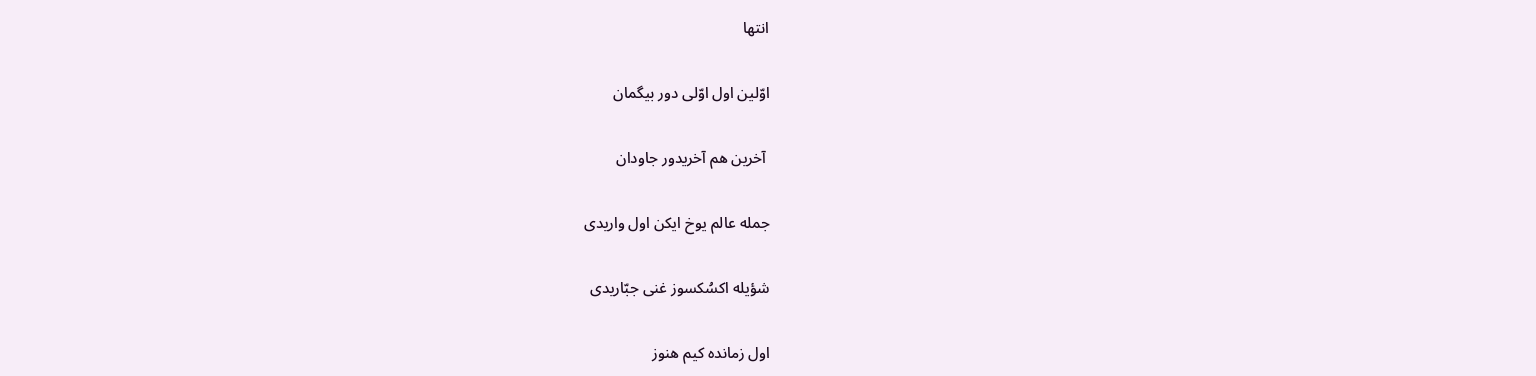انتها

اوّلین اول اوّلی دور بیگمان

 آخرین هم آخریدور جاودان

جمله عالم یوخ ایکن اول واریدی

شؤیله اکسُکسوز غنی جبّاریدی

اول زمانده کیم هنوز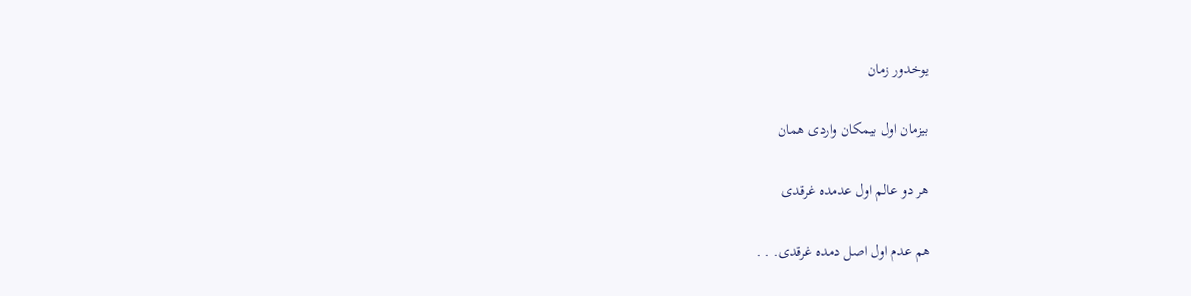یوخدور زمان

بیزمان اول بیمکان واردی همان

هر دو عالم اول عدمده غرقدی

هم عدم اول اصل دمده غرقدی. . .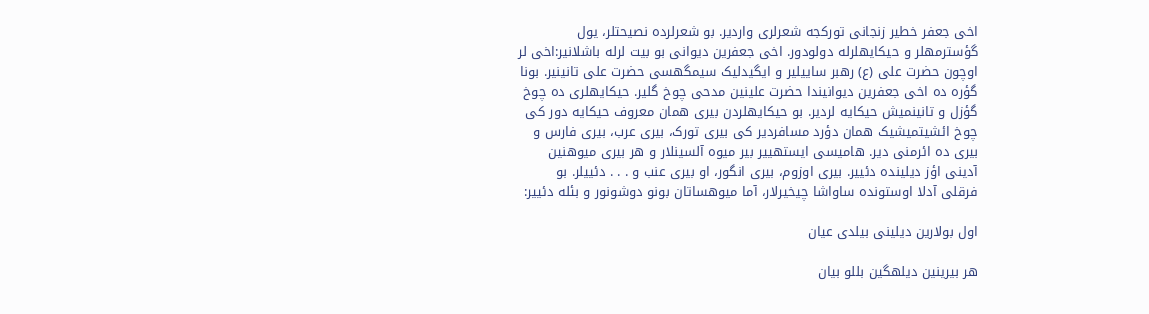اخی جعفر خطیر زنجانی تورکجه شعرلری واردیر. بو شعرلرده نصیحتلر، یول گؤسترمهلر و حیکایهلرله دولودور. اخی جعفرین دیوانی بو بیت لرله باشلانیر:اخی لر اوچون حضرت علی (ع) رهبر ساییلیر و ایگیدلیک سیمگهسی حضرت علی تانینیر. بونا گؤره ده اخی جعفرین دیوانیندا حضرت علینین مدحی چوخ گلیر. حیکایهلری ده چوخ گؤزل و تانینمیش حیکایه لردیر. بو حیکایهلردن بیری همان معروف حیکایه دور کی چوخ ائشیتمیشیک همان دؤرد مسافردیر کی بیری تورک، بیری عرب، بیری فارس و بیری ده ائرمنی دیر. هامیسی ایستهییر بیر میوه آلسینلار و هر بیری میوهنین آدینی اؤز دیلینده دئییر. بیری اوزوم، بیری انگور، او بیری عنب و . . . دئییلر. بو فرقلی آدلا اوستونده ساواشا چیخیرلار، آما میوهساتان بونو دوشونور و بئله دئییر:

اول بولارین دیلینی بیلدی عیان

هر بیرینین دیلهگین بللو بیان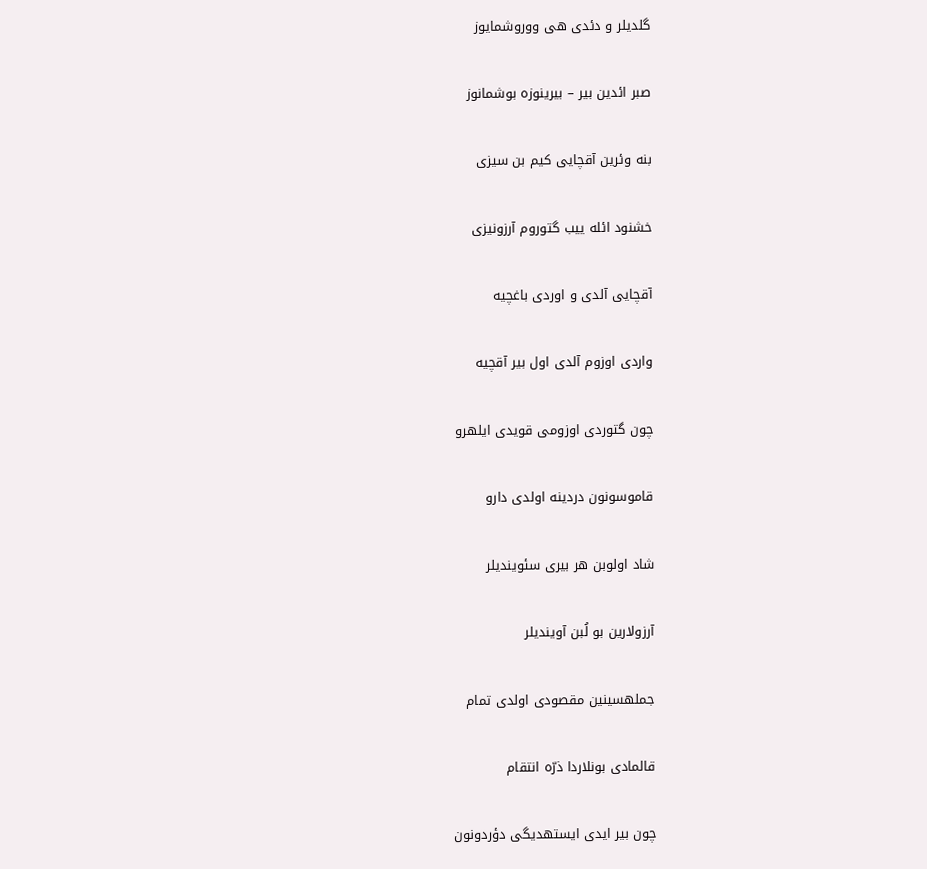گلدیلر و دئدی هی ووروشمایوز

صبر ائدین بیر – بیرینوزه بوشمانوز

بنه وئرین آقچایی کیم بن سیزی

خشنود ائله ییب گتوروم آرزونیزی

آقچایی آلدی و اوردی باغچیه

واردی اوزوم آلدی اول بیر آقچیه

چون گتوردی اوزومی قویدی ایلهرو

قاموسونون دردینه اولدی دارو

شاد اولوبن هر بیری سئویندیلر

آرزولارین بو لُبن آویندیلر

جملهسینین مقصودی اولدی تمام

قالمادی بونلاردا ذرّه انتقام

چون بیر ایدی ایستهدیگی دؤردونون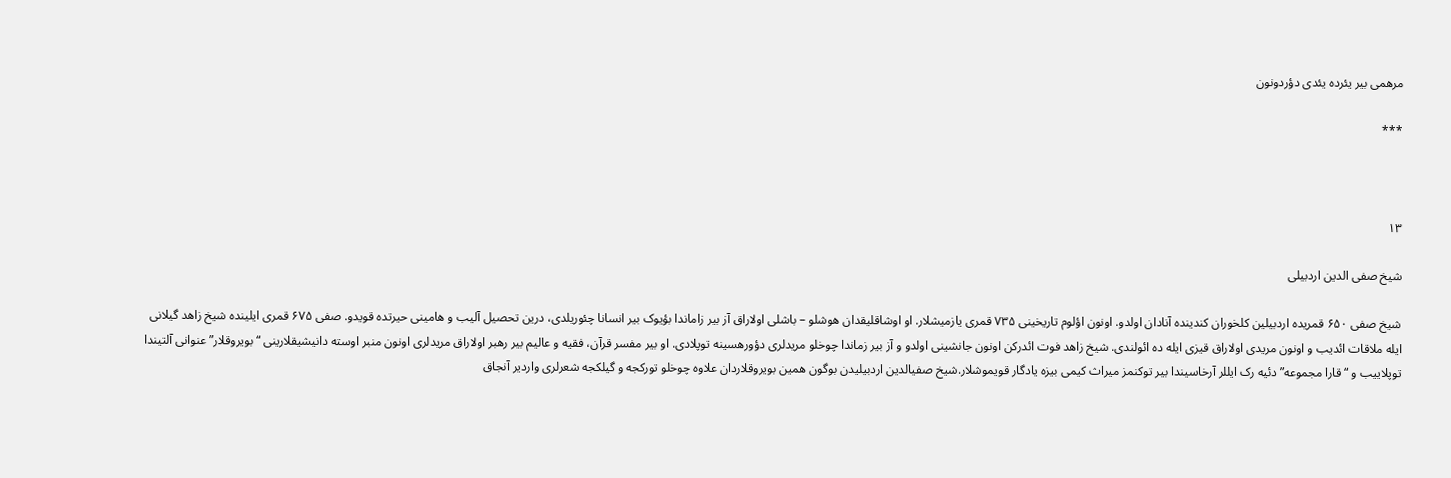مرهمی بیر یئرده یئدی دؤردونون

***



۱۳

شیخ صفی الدین اردبیلی

شیخ صفی ۶۵۰ قمریده اردبیلین کلخوران کندینده آنادان اولدو. اونون اؤلوم تاریخینی ۷۳۵ قمری یازمیشلار. او اوشاقلیقدان هوشلو – باشلی اولاراق آز بیر زاماندا بؤیوک بیر انسانا چئوریلدی، درین تحصیل آلیب و هامینی حیرتده قویدو. صفی ۶۷۵ قمری ایلینده شیخ زاهد گیلانی ایله ملاقات ائدیب و اونون مریدی اولاراق قیزی ایله ده ائولندی. شیخ زاهد فوت ائدرکن اونون جانشینی اولدو و آز بیر زماندا چوخلو مریدلری دؤورهسینه توپلادی. او بیر مفسر قرآن، فقیه و عالیم بیر رهبر اولاراق مریدلری اونون منبر اوسته دانیشیقلارینی “بویروقلار” عنوانی آلتیندا توپلاییب و “قارا مجموعه” دئیه رک ایللر آرخاسیندا بیر توکنمز میراث کیمی بیزه یادگار قویموشلار.شیخ صفیالدین اردبیلیدن بوگون همین بویروقلاردان علاوه چوخلو تورکجه و گیلکجه شعرلری واردیر آنجاق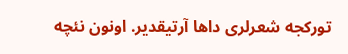تورکجه شعرلری داها آرتیقدیر. اونون نئچه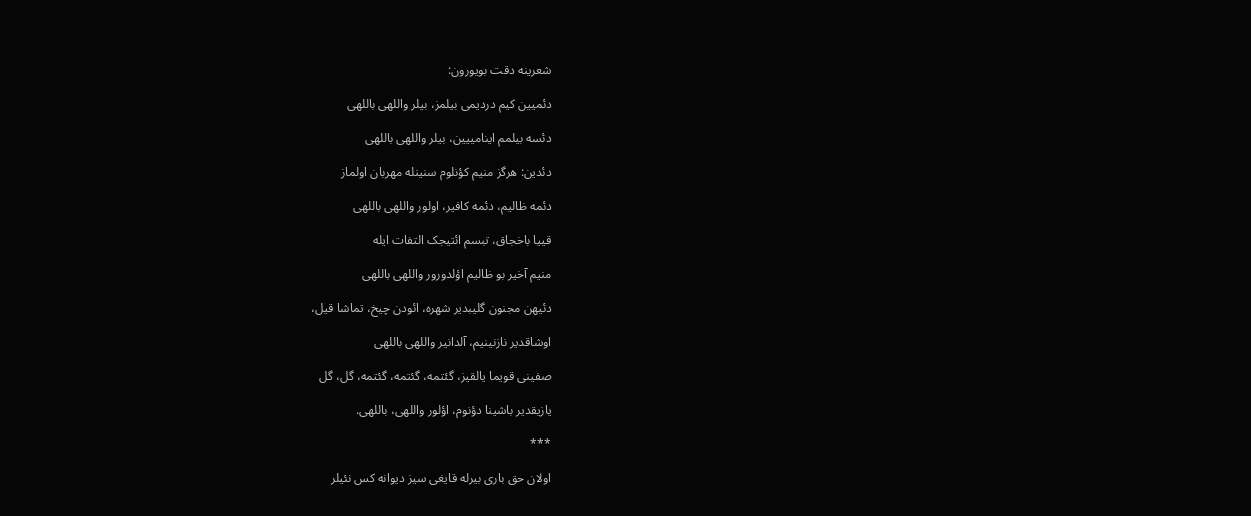شعرینه دقت بویورون:

دئمیین کیم دردیمی بیلمز، بیلر واللهی باللهی

دئسه بیلمم اینامییین، بیلر واللهی باللهی

دئدین: هرگز منیم کؤنلوم سنینله مهربان اولماز

دئمه ظالیم، دئمه کافیر، اولور واللهی باللهی

قییا باخجاق، تبسم ائتیجک التفات ایله

منیم آخیر بو ظالیم اؤلدورور واللهی باللهی

دئیهن مجنون گلیبدیر شهره، ائودن چیخ، تماشا قیل،

اوشاقدیر نازنینیم، آلدانیر واللهی باللهی

صفینی قویما یالقیز، گئتمه، گئتمه، گئتمه، گل، گل

یازیقدیر باشینا دؤنوم، اؤلور واللهی، باللهی.

***

اولان حق باری بیرله قایغی سیز دیوانه کس نئیلر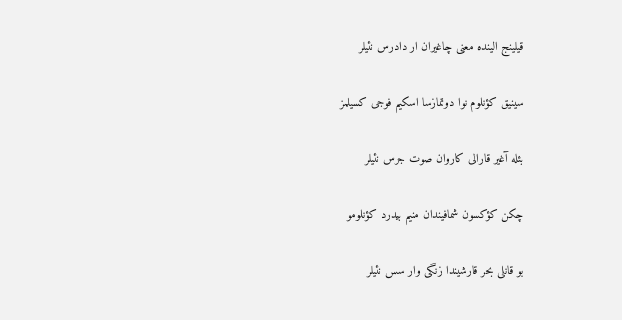قیلینج الینده معنی چاغیران ار دادرس نئیلر

سینیق کؤنلوم نوا دوتمازسا اسکیم فوجی کسیلمز

بئله آغیر قارالی کاروان صوت جرس نئیلر

چکن کؤکسون شمافیندان منیم بیدرد کؤنلومو

بو قانلی بحر قارشیندا زنگی وار سس نئیلر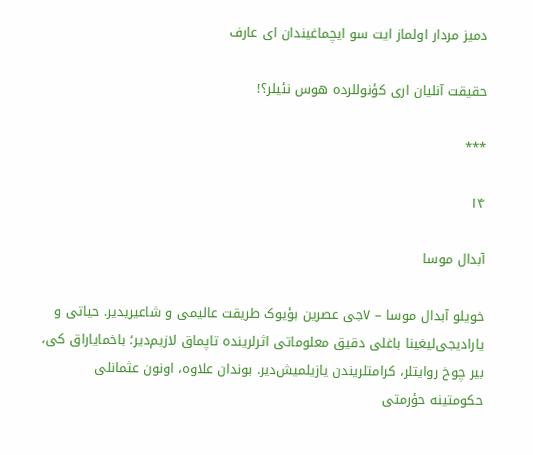دمیز مردار اولماز ایت سو ایچماغیندان ای عارف

حقیقت آنلیان اری کؤنوللرده هوس نئیلر؟!

***

۱۴

آبدال موسا

خویلو آبدال موسا – ۷جی عصرین بؤیوک طریقت عالیمی و شاعیریدیر. حیاتی و یارادیجی‌لیغینا باغلی دقیق معلوماتی اثرلرینده تاپماق لازیم‌دیر؛ باخمایا‌راق کی، بیر چوخ روایتلر، کرامتلریندن یازیلمیش‌دیر. بوندان علاوه، اونون عثمانلی حکومتینه حؤرمتی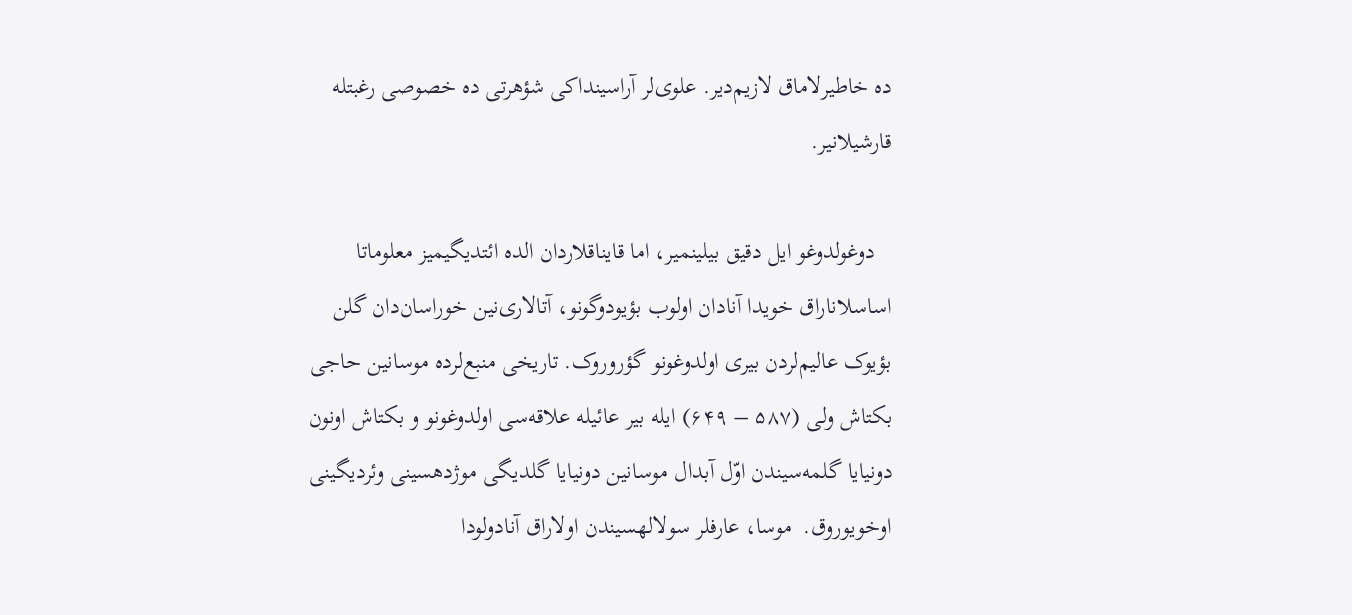ده خاطیرلاماق لازیم‌دیر. علوی‌لر آراسینداکی شؤهرتی ده خصوصی رغبتله قارشیلانیر.

   دوغولدوغو ایل دقیق بیلینمیر، اما قایناقلاردان الده ائتدیگیمیز معلوماتا اساسلاناراق خویدا آنا‌دان اولوب بؤیودوگونو، آتا‌لاری‌نین خوراسان‌دان گلن بؤیوک عالیم‌لردن بیری اولدوغونو گؤروروک. تاریخی منبع‌لرده موسانین حاجی بکتاش ولی (۵۸۷ – ۶۴۹) ایله بیر عائیله علاقه‌سی اولدوغونو و بکتاش اونون دونیایا گلمه‌سیندن اوّل آبدال موسانین دونیایا گلدیگی موژدهسینی وئردیگینی اوخویوروق.  موسا، عارفلر سولالهسیندن اولاراق آنادولودا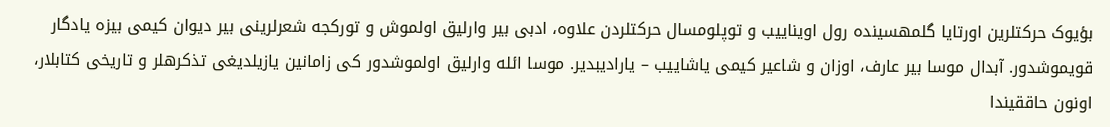بؤیوک حرکتلرین اورتایا گلمهسینده رول اویناییب و توپلومسال حرکتلردن علاوه، ادبی بیر وارلیق اولموش و تورکجه شعرلرینی بیر دیوان کیمی بیزه یادگار قویموشدور. آبدال موسا بیر عارف، اوزان و شاعیر کیمی یاشاییب – یارادیبدیر. موسا ائله وارلیق اولموشدور کی زامانین یازیلدیغی تذکرهلر و تاریخی کتابلار، اونون حاققیندا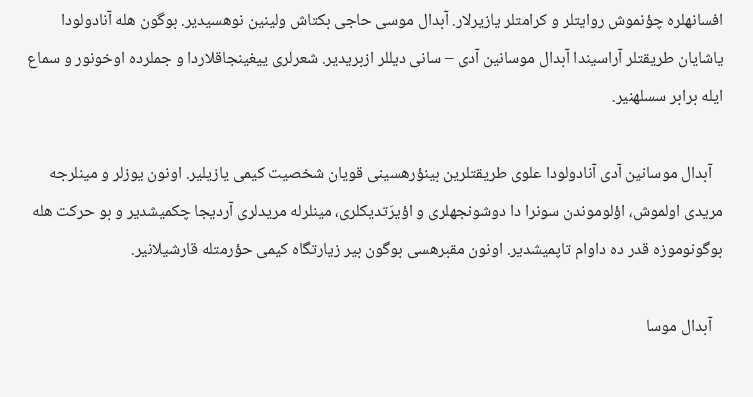افسانهلره چؤنموش روایتلر و کرامتلر یازیرلار. آبدال موسی حاجی بکتاش ولینین نوهسیدیر. بوگون هله آنادولودا یاشایان طریقتلر آراسیندا آبدال موسانین آدی – سانی دیللر ازبریدیر. شعرلری ییغینجاقلاردا و جملرده اوخونور و سماع ایله برابر سسلهنیر.

   آبدال موسانین آدی آنادولودا علوی طریقتلرین بینؤرهسینی قویان شخصیت کیمی یازیلیر. اونون یوزلر و مینلرجه مریدی اولموش، اؤلوموندن سونرا دا دوشونجهلری و اؤیرَتدیکلری، مینلرله مریدلری آردیجا چکمیشدیر و بو حرکت هله بوگونوموزه قدر ده داوام تاپمیشدیر. اونون مقبرهسی بوگون بیر زیارتگاه کیمی حؤرمتله قارشیلانیر.

   آبدال موسا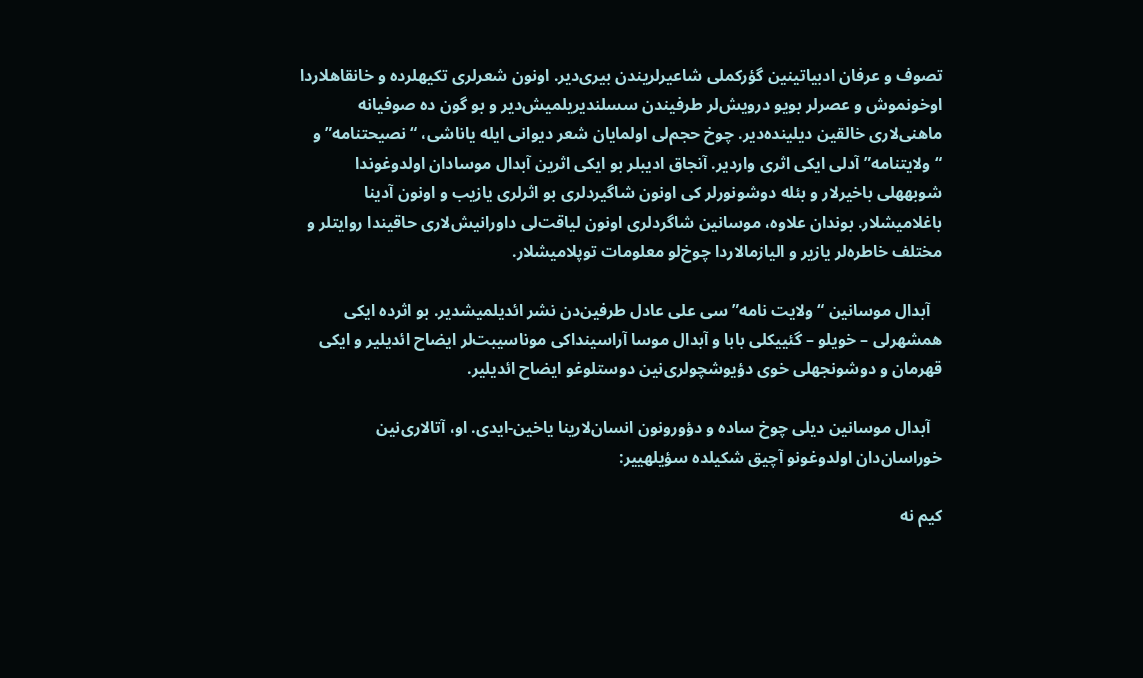تصوف و عرفان ادبیاتینین گؤرکملی شاعیرلریندن بیری‌دیر. اونون شعرلری تکیهلرده و خانقاهلاردا اوخونموش و عصرلر بویو درویش‌لر طرفیندن سسلندیریلمیش‌دیر و بو گون ده صوفیانه ماهنی‌لاری خالقین دیلینده‌دیر. چوخ حجم‌لی اولمایان شعر دیوانی ایله یاناشی، “نصیحتنامه” و “ولایتنامه” آدلی ایکی اثری واردیر. آنجاق ادیبلر بو ایکی اثرین آبدال موسادان اولدوغوندا شوبههلی باخیرلار و بئله دوشونورلر کی اونون شاگیردلری بو اثرلری یازیب و اونون آدینا باغلامیشلار. بوندان علاوه، موسانین شاگردلری اونون لیاقت‌لی داورانیش‌لاری حاقیندا روایتلر و‌ مختلف خاطره‌لر یازیر‌ و الیازما‌لاردا چوخ‌لو معلومات توپلامیشلار.

   آبدال موسانین “ولایت نامه”سی علی عادل طرفین‌دن نشر ائدیلمیشدیر. بو اثرده ایکی همشهرلی – خویلو – گئییکلی بابا و آبدال موسا آراسینداکی موناسیبت‌لر ایضاح ائدیلیر و ایکی قهرمان و دوشونجهلی خوی دؤیوشچولری‌نین دوستلو‌غو ایضاح ائدیلیر.

   آبدال موسانین دیلی چوخ ساده و دؤورونون انسان‌لارینا یاخین-ایدی. او، آتا‌لاری‌نین خوراسان‌دان اولدوغونو آچیق شکیلده سؤیلهییر:

کیم نه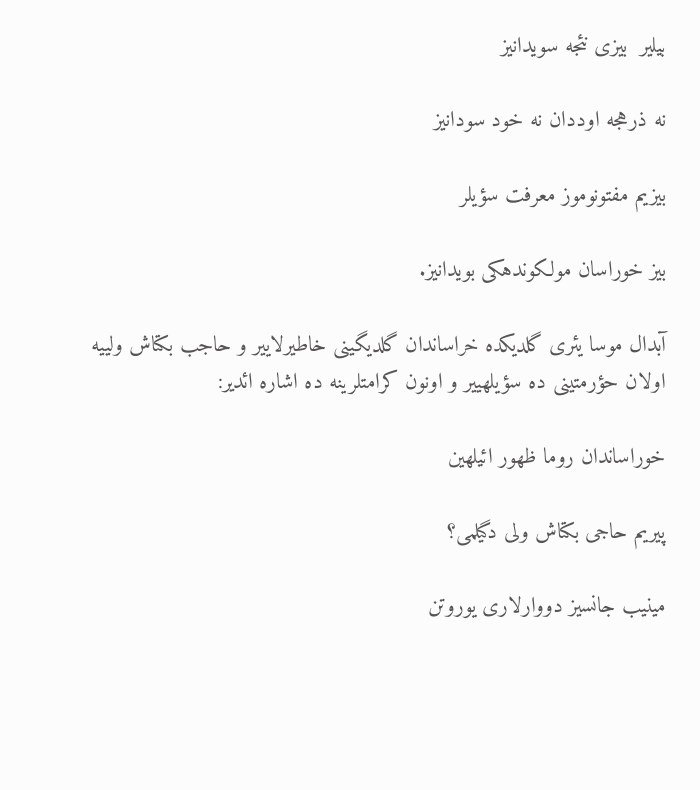بیلیر  بیزی نئجه سویدانیز

نه ذرهجه اوددان نه خود سودانیز

بیزیم مفتونوموز معرفت سؤیلر

بیز خوراسان مولکوندهکی بویدانیز.

آبدال موسا یئری گلدیکده خراساندان گلدیگینی خاطیرلاییر و حاجب بکتاش ولییه اولان حؤرمتینی ده سؤیلهییر و اونون کرامتلرینه ده اشاره ائدیر:

خوراساندان روما ظهور ائیلهین

پیریم حاجی بکتاش ولی دگیلمی؟

مینیب جانسیز دووارلاری یوروتن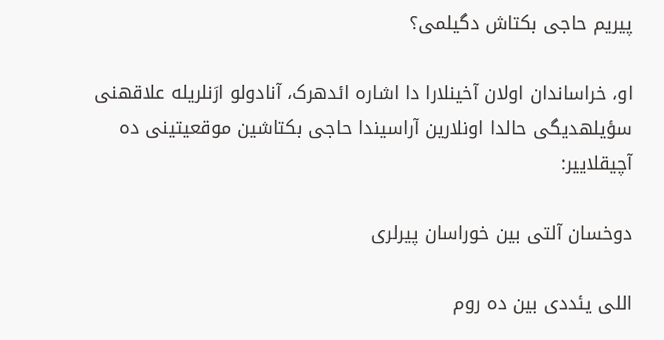پیریم حاجی بکتاش دگیلمی؟

او، خراساندان اولان آخینلارا دا اشاره ائدهرک، آنادولو ارَنلریله علاقهنی سؤیلهدیگی حالدا اونلارین آراسیندا حاجی بکتاشین موقعیتینی ده آچیقلاییر:

دوخسان آلتی بین خوراسان پیرلری

اللی یئددی بین ده روم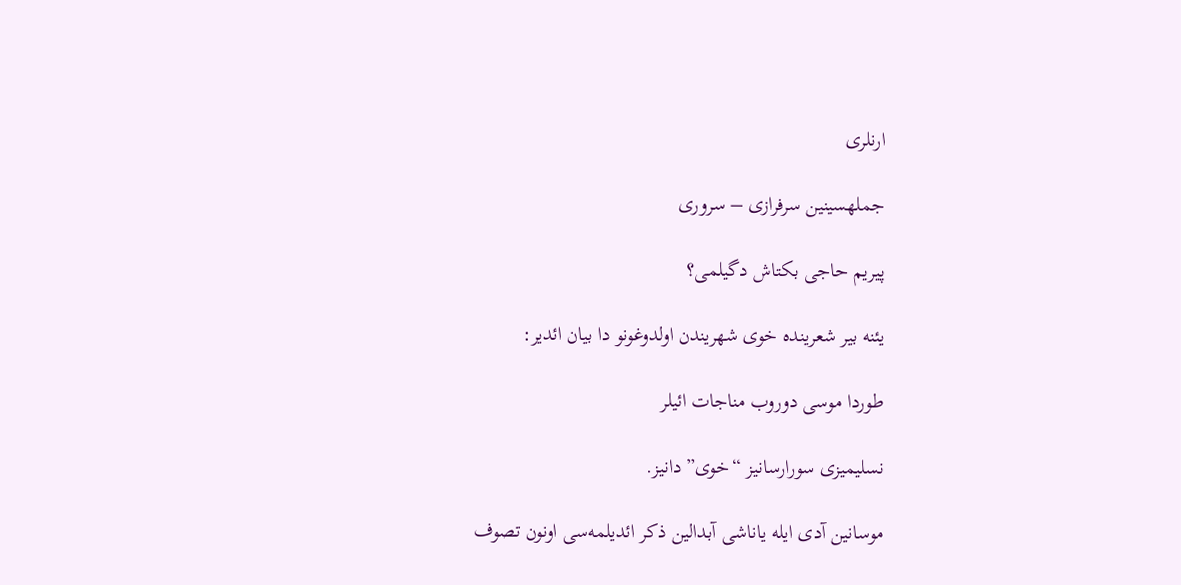ارنلری

جملهسینین سرفرازی – سروری

پیریم حاجی بکتاش دگیلمی؟

یئنه بیر شعرینده خوی شهریندن اولدوغونو دا بیان ائدیر:

طوردا موسی دوروب مناجات ائیلر

نسلیمیزی سورارسانیز “خوی” دانیز.

موسانین آدی ایله یاناشی آبدالین ذکر ائدیلمه‌سی اونون تصوف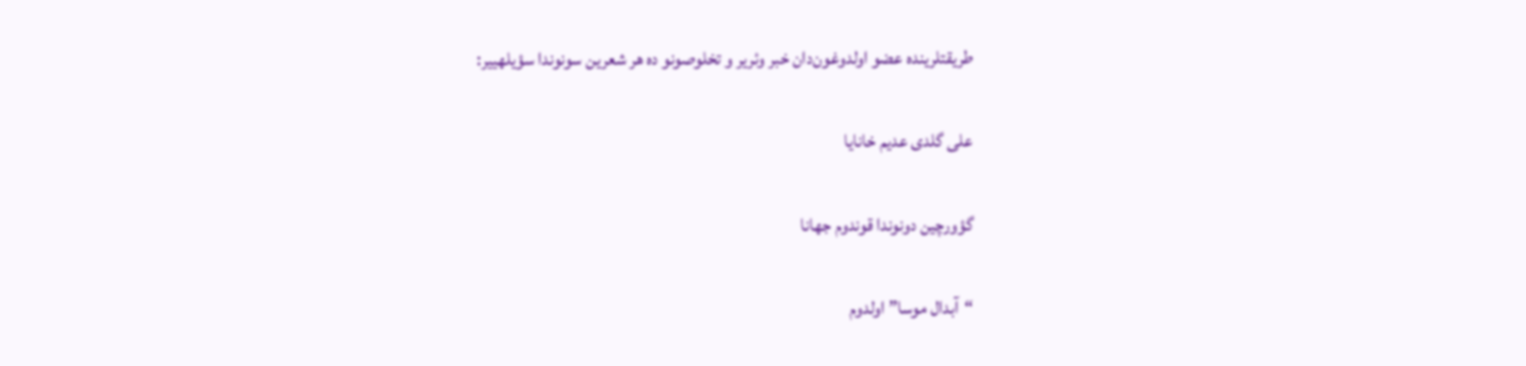طریقتلرینده عضو اولدوغون‌دان خبر وئریر و تخلوصونو ده هر شعرین سونوندا سؤیلهییر:

علی گلدی عدیم خانایا

گؤورچین دونوندا قوندوم جهانا

“آبدال موسا” اولدوم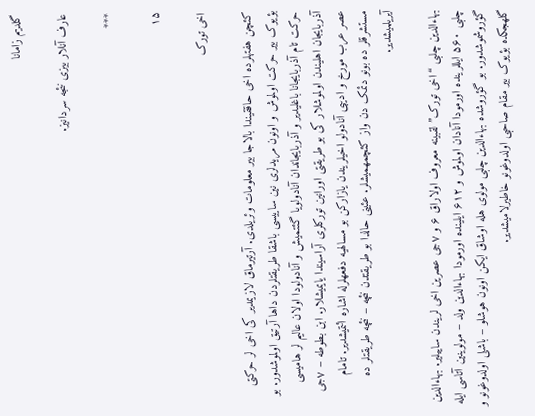گلدیم زامانا

عارف آنلار بیزی نئجه سردانیز.

***

۱۵

اخی تورک

کئچن هفتهلرده اخی حاققیندا بالاجا بیر معلومات وئریلدی. آرتیرماق لازیمدیر کی اخی لر حرکتی بؤیوک بیر حرکت اولموش و اونون مریدلری نین ساییسی باشقا طریقتلردن داها آرتیق اولموشدور. بو حرکت تام آذربایجانا باغلیدیر و آذربایجاندان آنادولویا گئتمیش و آنادولودا اولان عالیم لر هامیسی آذربایجان اهلیندن اولموشلار کی بو طریقتی اورانین تورکلری آراسیندا یایمیشلار. ابن بطوطه – ۷جی عصر عرب مورخ و ادیبی آنادولو اخیلریندن یازارکن بو مسالهیه دفعهلرله اشاره ائتمیشدیر. تامام مستشرقلر ده بونو دئمک دن واز کئچمهمیشلر. عئینی حالدا بو طریقتدن نئچه – نئچه طریقتلر ده آیریلمیشدیر.

بهاءالدین چلبی “اخی تورک” لقبینه معروف اولاراق ۶ و ۷جی عصرین اخی لریندن ساییلیر. بهاءالدین چلبی ۵۶۰ ایللرینده اورمودا آنادان اولموش و ۶۱۲ ایلینده اورمودا بهاءالدین ولد – مولوینین آتاسی ایله گؤروشموشدور. بو گؤروشده بهاءالدین چلبی مولوی هله اوشاق ایکن اونون هوشلو – باشلی اولدوغونو و گلهجکده بؤیوک بیر مقام صاحبی اولدوغونو خاطیرلامیشدیر.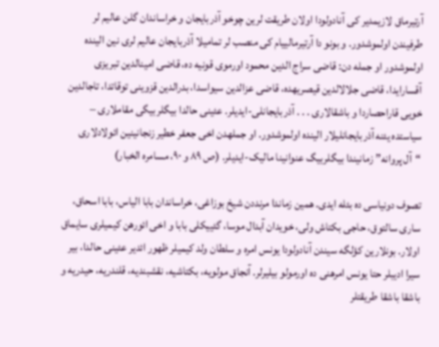آرتیرماق لازیمدیر کی آنادولودا اولان طریقت لرین چوخو آذربایجان و خراساندان گلن عالیم لر طرفیندن اولموشدور. و بونو دا آرتیرمالییام کی منصب لر تمامیلا آذربایجان عالیم لری نین الینده اولموشدور او جمله دن: قاضی سراج الدین محمود اورموی قونیه ده، قاضی امینالدین تبریزی آقسارایدا، قاضی جلالالدین قیصریهده، قاضی عزالدین سیواسدا، بدرالدین قزوینی توقاتدا، تاجالدین خویی قاراحصاردا و باشقالاری . . . آذربایجانلی-ایدیلر. عئینی حالدا بیگلربیگی مقاملاری – سیاستده یئنه آذربایجانلیلار الینده اولموشدور. او جملهدن اخی جعفر خطیر زنجانینین ائولادلاری “آل پروانه” زمانیندا بیگلربیگ عنوانینا مالیک-ایدیلر. (ص ۸۹ و ۹۰، مسامره الخبار)

تصوف دونیاسی ده بئله ایدی. همین زماندا مرنددن شیخ بوزاغی، خراساندان بابا الیاس، بابا اسحاق، ساری سالتوق، حاجی بکتاش ولی، خویدان آبدال موسا، گئییکلی بابا و اخی ائورهن کیمیلری سایماق اولار. بونلارین کؤلگه سیندن آنادولودا یونس امره و سلطان ولد کیمیلر ظهور ائدیر عئینی حالدا، بیر سیرا ادیبلر حتا یونس امرهنی ده اورمولو بیلیرلر. آنجاق مولویه، بکتاشیه، نقشبندیه، قلندریه، حیدریه و باشقا باشقا طریقتلر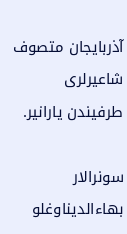آذربایجان متصوف شاعیرلری طرفیندن یارانیر.

سونرالار بهاءالدیناوغلو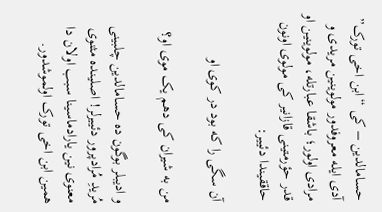حسامالدین – کی “ابن اخی تورک” آدی ایله معروفدور مولوینین مریدی و مرادی اولور؛ باشقا عبارتله، مولوینین او قدر حؤرمتینی قازانیر کی مولوی اونون حاققیندا دئییر:

آن سگی را که بود در کوی او

من به شیران کی دهم یک موی او؟

و ادیبلر بوگون ده حسامالدین چلبینی مُریدِ مُرادپرور دئییرلر! اصلینده مثنوی معنوی نین یارادماسینا سبب اولان دا همین ابن اخی تورک اولموشدور.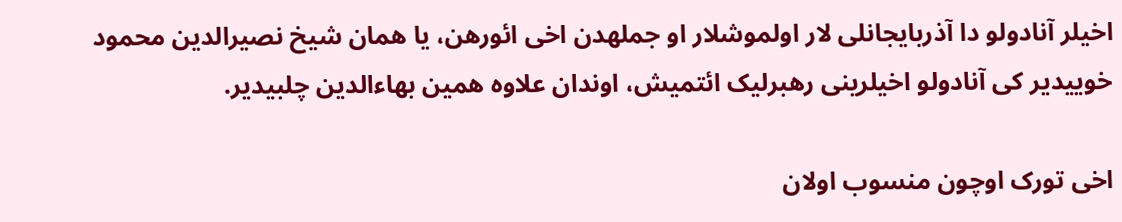اخیلر آنادولو دا آذربایجانلی لار اولموشلار او جملهدن اخی ائورهن، یا همان شیخ نصیرالدین محمود خوییدیر کی آنادولو اخیلرینی رهبرلیک ائتمیش، اوندان علاوه همین بهاءالدین چلبیدیر.

اخی تورک اوچون منسوب اولان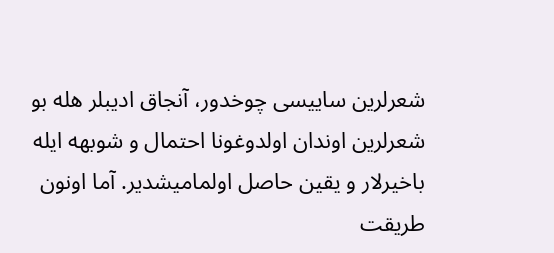شعرلرین ساییسی چوخدور، آنجاق ادیبلر هله بو شعرلرین اوندان اولدوغونا احتمال و شوبهه ایله باخیرلار و یقین حاصل اولمامیشدیر. آما اونون طریقت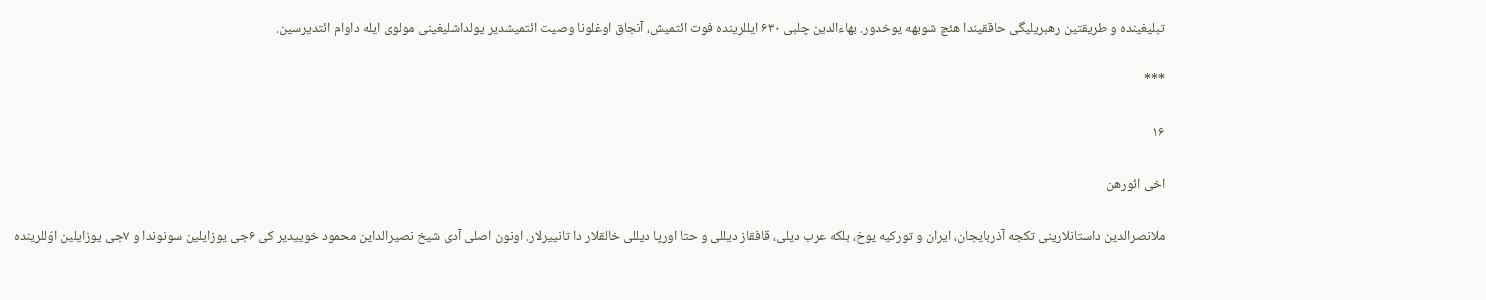تبلیغینده و طریقتین رهبریلیگی حاققیندا هئچ شوبهه یوخدور. بهاءالدین چلبی ۶۳۰ ایللرینده فوت ائتمیش، آنجاق اوغلونا وصیت ائتمیشدیر یولداشلیغینی مولوی ایله داوام ائتدیرسین.

***

۱۶

اخی ائورهن

ملانصرالدین داستانلارینی تکجه آذربایجان، ایران و تورکیه یوخ، بلکه عرب دیلی، قافقاز دیللی و حتا اورپا دیللی خالقلار دا تانییرلار. اونون اصلی آدی شیخ نصیرالداین محمود خوییدیر کی ۶جی یوزایلین سونوندا و ۷جی یوزایلین اوّللرینده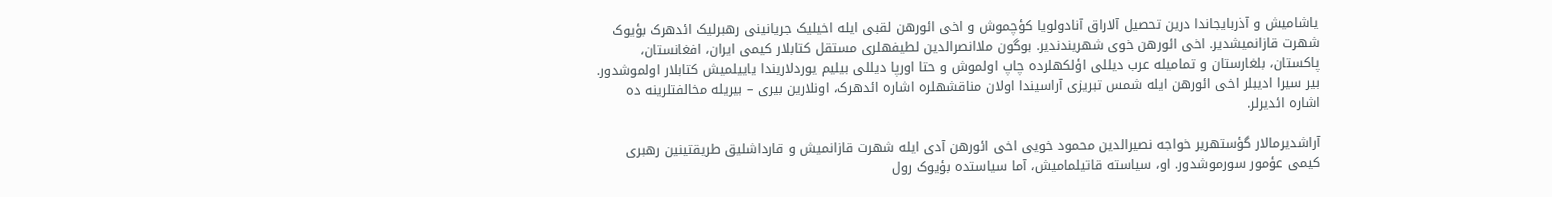یاشامیش و آذربایجاندا درین تحصیل آلاراق آنادولویا کؤچموش و اخی ائورهن لقبی ایله اخیلیک جریانینی رهبرلیک ائدهرک بؤیوک شهرت قازانمیشدیر. اخی ائورهن خوی شهریندندیر. بوگون ملاانصرالدین لطیفهلری مستقل کتابلار کیمی ایران، افغانستان، پاکستان، بلغارستان و تمامیله عرب دیللی اؤلکهلرده چاپ اولموش و حتا اورپا دیللی بیلیم یوردلاریندا یاییلمیش کتابلار اولموشدور. بیر سیرا ادیبلر اخی ائورهن ایله شمس تبریزی آراسیندا اولان مناقشهلره اشاره ائدهرک، اونلارین بیری – بیریله مخالفتلرینه ده اشاره ائدیرلر.

آراشدیرمالار گؤستهریر خواجه نصیرالدین محمود خویی اخی ائورهن آدی ایله شهرت قازانمیش و قارداشلیق طریقتینین رهبری کیمی عؤمور سورموشدور. او، سیاسته قاتیلمامیش، آما سیاستده بؤیوک رول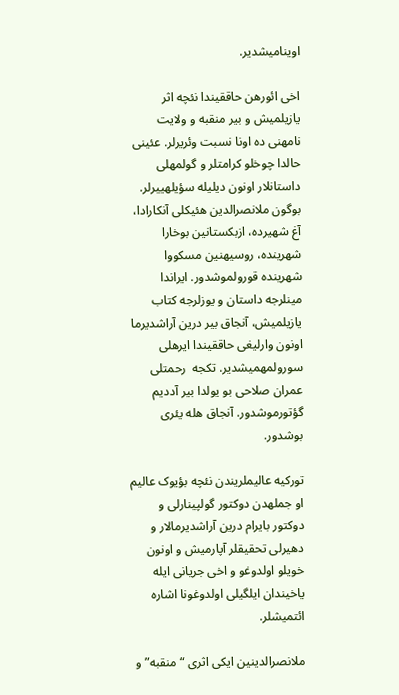اوینامیشدیر.

اخی ائورهن حاققیندا نئچه اثر یازیلمیش و بیر منقبه و ولایت نامهنی ده اونا نسبت وئریرلر. عئینی حالدا چوخلو کرامتلر و گولمهلی داستانلار اونون دیلیله سؤیلهییرلر. بوگون ملانصرالدین هئیکلی آنکارادا، آغ شهیرده، ازبکستانین بوخارا شهرینده، روسیهنین مسکووا شهرینده قورولموشدور. ایراندا مینلرجه داستان و یوزلرجه کتاب یازیلمیش، آنجاق بیر درین آراشدیرما اونون وارلیغی حاققیندا ایرهلی سورولمهمیشدیر. تکجه  رحمتلی عمران صلاحی بو یولدا بیر آددیم گؤتورموشدور. آنجاق هله یئری بوشدور.

تورکیه عالیملریندن نئچه بؤیوک عالیم او جملهدن دوکتور گولپینارلی و دوکتور بایرام درین آراشدیرمالار و دهیرلی تحقیقلر آپارمیش و اونون خویلو اولدوغو و اخی جریانی ایله یاخیندان ایلگیلی اولدوغونا اشاره ائتمیشلر.

ملانصرالدینین ایکی اثری “منقبه” و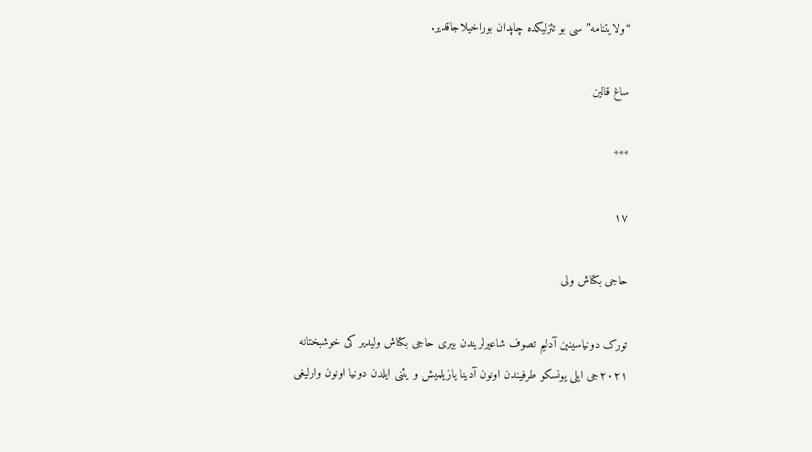“ولایتنامه”سی بو تئزلیکده چاپدان بوراخیلاجاقدیر.

ساغ قالین

***

۱۷

حاجی بکتاش ولی

تورک دونیاسینین آدلیم تصوف شاعیرلریندن بیری حاجی بکتاش ولیدیر کی خوشبختانه ۲۰۲۱جی ایلی یونسکو طرفیندن اونون آدینا یازیلمیش و یئنی ایلدن دونیا اونون وارلیغی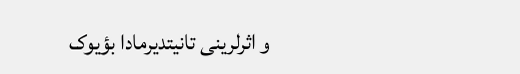و اثرلرینی تانیتدیرمادا بؤیوک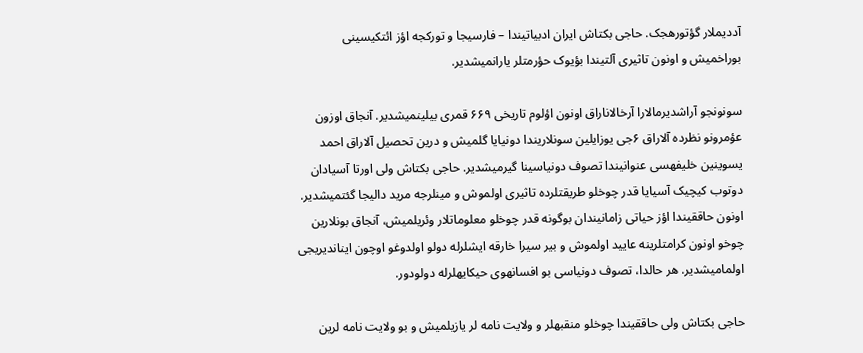آددیملار گؤتورهجک. حاجی بکتاش ایران ادبیاتیندا – فارسیجا و تورکجه اؤز ائتکیسینی بوراخمیش و اونون تاثیری آلتیندا بؤیوک حؤرمتلر یارانمیشدیر.

سونونجو آراشدیرمالارا آرخالاناراق اونون اؤلوم تاریخی ۶۶۹ قمری بیلینمیشدیر. آنجاق اوزون عؤمرونو نظرده آلاراق ۶جی یوزایلین سونلاریندا دونیایا گلمیش و درین تحصیل آلاراق احمد یسوینین خلیفهسی عنوانیندا تصوف دونیاسینا گیرمیشدیر. حاجی بکتاش ولی اورتا آسیادان دوتوب کیچیک آسیایا قدر چوخلو طریقتلرده تاثیری اولموش و مینلرجه مرید دالیجا گئتمیشدیر. اونون حاققیندا اؤز حیاتی زامانیندان بوگونه قدر چوخلو معلوماتلار وئریلمیش، آنجاق بونلارین چوخو اونون کرامتلرینه عایید اولموش و بیر سیرا خارقه ایشلرله دولو اولدوغو اوچون ایناندیریجی اولمامیشدیر. هر حالدا، تصوف دونیاسی بو افسانهوی حیکایهلرله دولودور.

حاجی بکتاش ولی حاققیندا چوخلو منقبهلر و ولایت نامه لر یازیلمیش و بو ولایت نامه لرین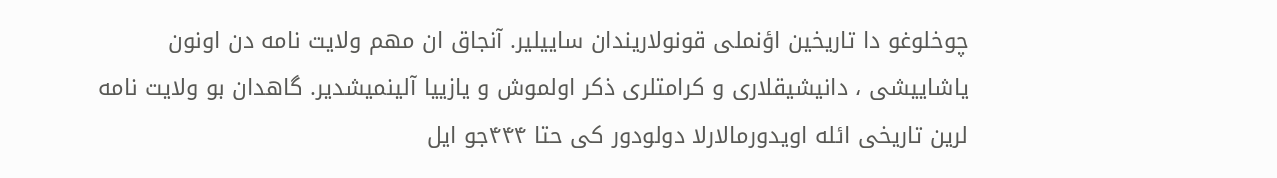چوخلوغو دا تاریخین اؤنملی قونولاریندان ساییلیر. آنجاق ان مهم ولایت نامه دن اونون یاشاییشی ، دانیشیقلاری و کرامتلری ذکر اولموش و یازییا آلینمیشدیر. گاهدان بو ولایت نامه لرین تاریخی ائله اویدورمالارلا دولودور کی حتا ۴۴۴جو ایل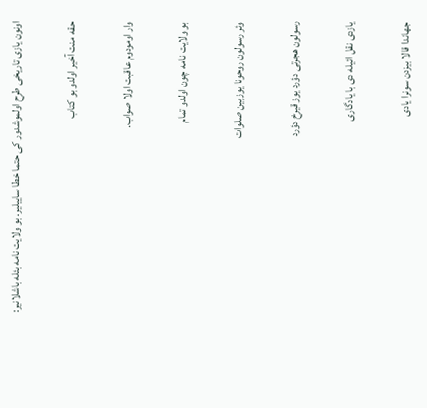اونون یازی تاریخی طرح اولموشدور کی حتما خطا ساییلیر. بو ولایت نامه بئله باشلانیر:

حقه منت آخیر اولدو بو کتاب

وار اومودوم عاقبت اولا صواب.

بو ولایت نامه چون اولدو تمام

وئر رسولون روحونا یوزبین صلوات

رسولون هجرتی دؤرد یوز قیرخ دؤرد

یازدی نقل ائیله دی با یادگاری

جهاندا قالا بیزدن سونرا یادی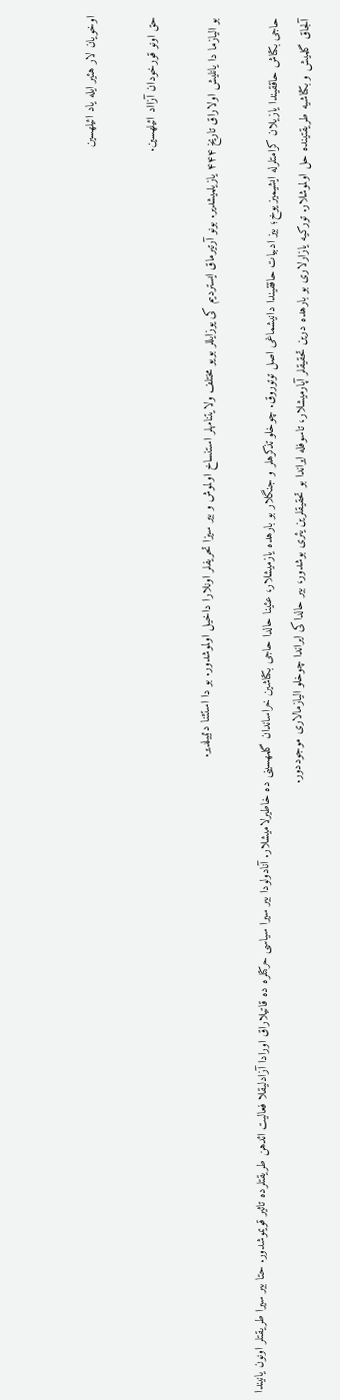اوخویان لار هئیر ایله یاد ائیلهسین

حق اونو قورخودان آزااد ائیلهسین.

بو الیازما دا یانلیش اولاراق تاریخ ۴۴۴ یازیلمیشدیر. بونو آرتیرماق ایستردیم کی یوزایللر بویو مختلف ولایتنامهلر استنساخ اولموش و بیر سیزا تحریفلر اونلارا داخیل اولموشدور. بو دا استثنا دئییلدیر.

حاجی بکتاش حاققیندا یازیلان کرامتلرله ایشیمیز یوخ؛ بیز ادبیات حاققیندا دانیشماغی اصل توتوروق. چوخلو تذکرهلر و جنگلار بو بارهده یازمیشلار، عئینا حالدا حاجی بکتاشین خراساندان گلمهسینی ده خاطیرلامیشلار. آنادولودا بیر سیرا سیاسی حرکتلره ده قاتیلاراق اورادا آزادلیقلا فعالیت ائدهن طریقتلرده تاثیر قویموشدور. حتا بیر سیرا طریقتلر اونون یانیندا آلجاق گلمیش و بکتاشیه طریقتینده حل اولموشلار. تورکیه یازارلاری بو بارهده درین تحقیقلر آپارمیشلار، تاسوفله ایراندا بو تحقیقلرین یئری بوشدور، بیر حالداکی ایراندا چوخلو الیازمالاری موجوددور.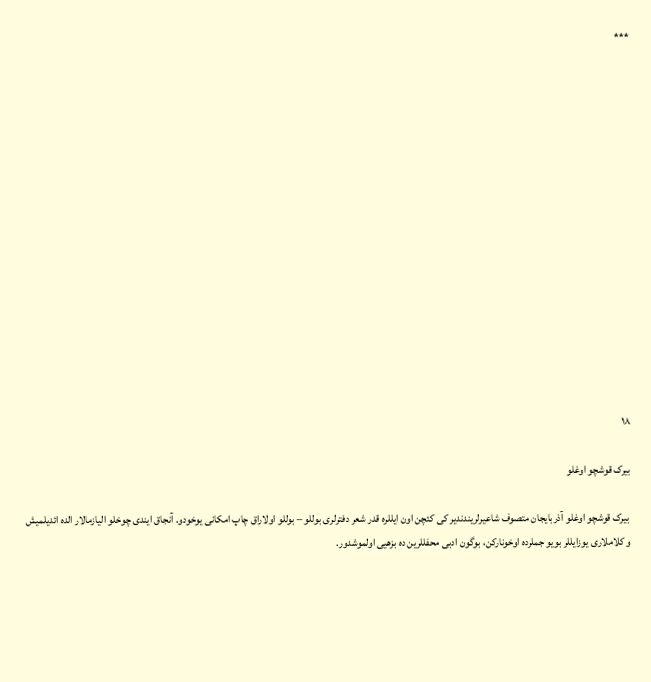***















۱۸

بیرک قوشچو اوغلو

 بیرک قوشچو اوغلو آذربایجان متصوف شاعیرلریندندیر کی کئچن اون ایللره قدر شعر دفترلری بوللو – بوللو اولاراق چاپ امکانی یوخودو. آنجاق ایندی چوخلو الیازمالار الده ائدیلمیش و کلاملاری یوزایللر بویو جملرده اوخونارکن، بوگون ادبی محفللرین ده بزهیی اولموشدور.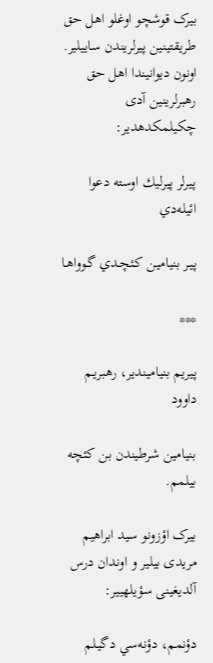بیرک قوشچو اوغلو اهل حق طریقتینین پیرلریندن ساییلیر. اونون دیوانیندا اهل حق رهبرلرینین آدی چکیلمکدهدیر:

پيرلر پيرليك اوسته دعوا ائيله‌دي

پيـر بنيامين كـئچـدي گـوواهـا

***

پيريم بنياميندير، رهبريـم داوود

بنيامين شرطيندن بن كئچه بيلمم.

بیرک اؤزونو سيد ابراهيم مریدی بیلیر و اوندان درس آلدیغینی سؤیلهییر:

دؤنمم، دؤنه‌سي دگيـلم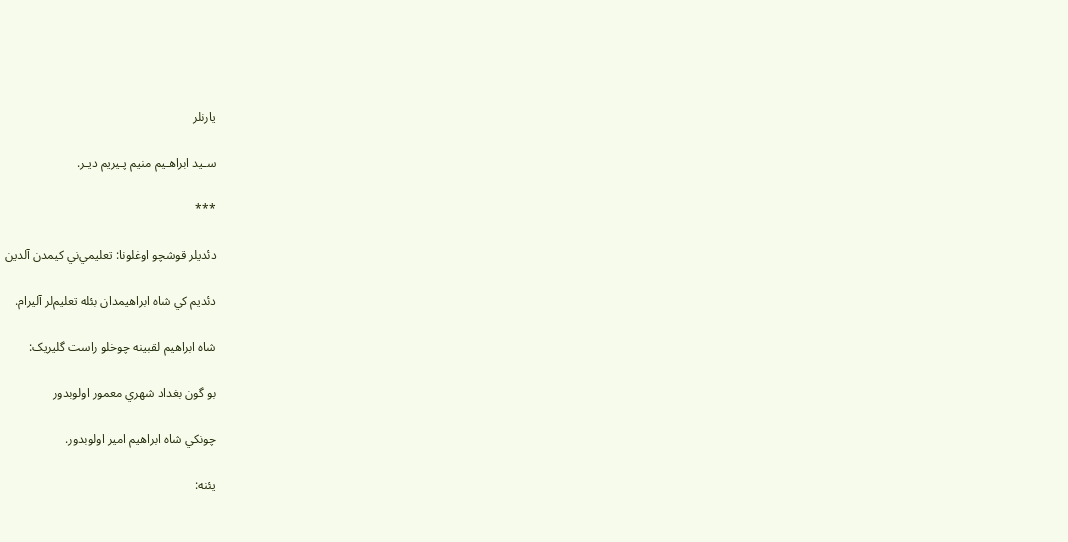يارنلر

سـيد ابراهـيم منيم پـيريم ديـر.

***

دئديلر قوشچو اوغلونا: تعليمي‌ني كيمدن آلدين

دئديم كي شاه ابراهيمدان بئله تعليم‌لر آليرام.

شاه ابراهیم لقبینه چوخلو راست گلیریک:

بو گون بغداد شهري معمور اولوبدور

چونكي شاه ابراهيم امير اولوبدور.

یئنه: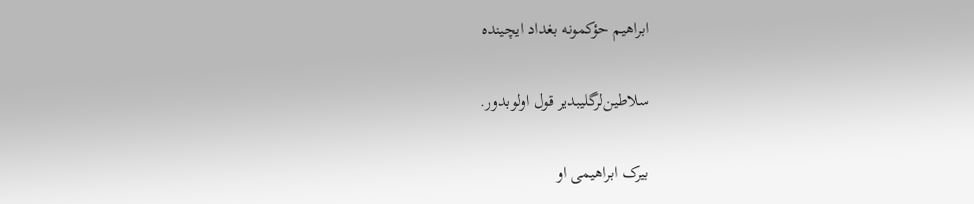ابراهيم حؤكمونه بغداد ايچينده

سلاطين‌لرگليبدير قول اولوبدور.

بیرک ابراهیمی او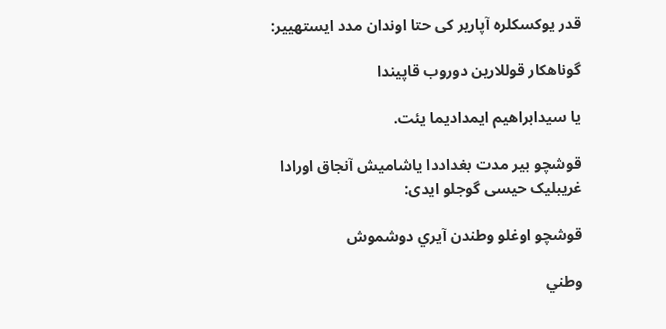قدر یوکسکلره آپاریر کی حتا اوندان مدد ایستهییر:

گوناهكار قوللارين دوروب قاپيندا

يا سيدابراهيم ايمداديما يئت.

قوشچو بیر مدت بغداددا یاشامیش آنجاق اورادا غریبلیک حیسی گوجلو ایدی:

قوشچو اوغلو وطندن آيري دوشموش

وطني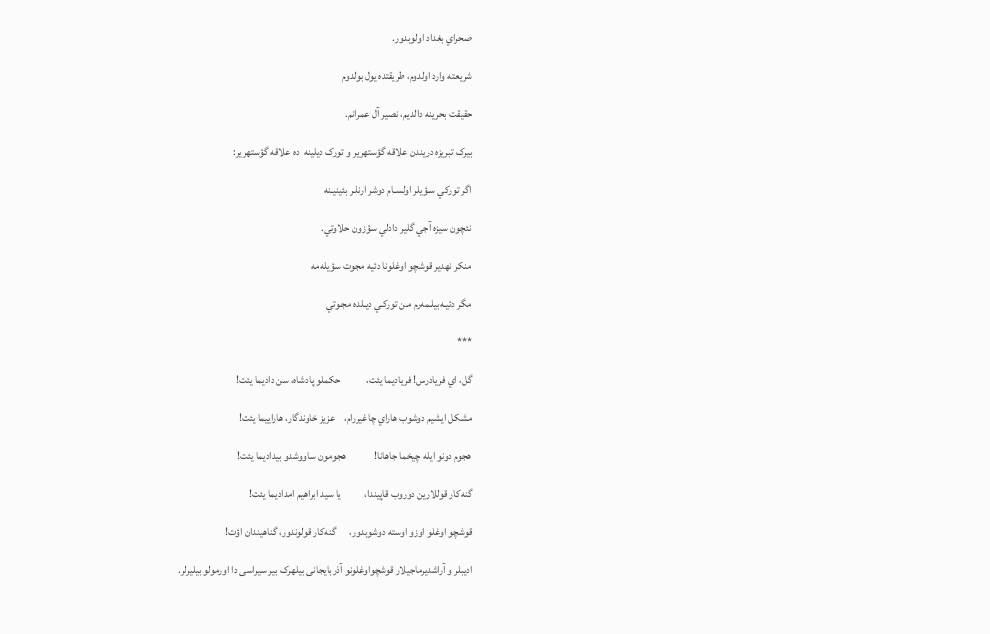صحراي بغداد اولوبدور.

شريعته وارد اولدوم، طريقتده يول بولدوم

حقيقت بحرينه دالديم، نصير آل عمرانم.

بیرک تبریزه دریندن علاقه گؤستهریر و تورک دیلینه  ده علاقه گؤستهریر:

اگر توركي سـؤيلر اولسـام دوشر ارنلـر بئينيـنه

نئچون سيزه آجي گلير دادلي سؤزون حلاوتي.

منكر نهدير قوشچو اوغلونا دئيه مجوت سؤيله‌مه

مگر دئيـه‌بيلـمه‌رم مـن توركـي ديـلده مجـوتي

***

گل، اي فريادرس! فرياديما يئت،            حكملو پادشاه، سن داديما يئت!

مشكل ايشيم دوشوب هاراي چاغيررام،    عزيز خاوندگار، هاراييما يئت!

هجوم دونو ايله چيخما جاهانا!             هجومون ساووشدو بيداديما يئت!

گنه‌كار قوللارين دوروب قاپيندا،           يا سيد ابراهيم امداديما يئت!

قوشچو اوغلو اوزو اوسته دوشوبدور،      گنه‌كار قولوندور، گناهيندان اؤت!

ادیبلر و آراشدیرماجیلار قوشچواوغلونو آذربایجانی بیلهرک بیر سیراسی دا اورمولو بیلیرلر.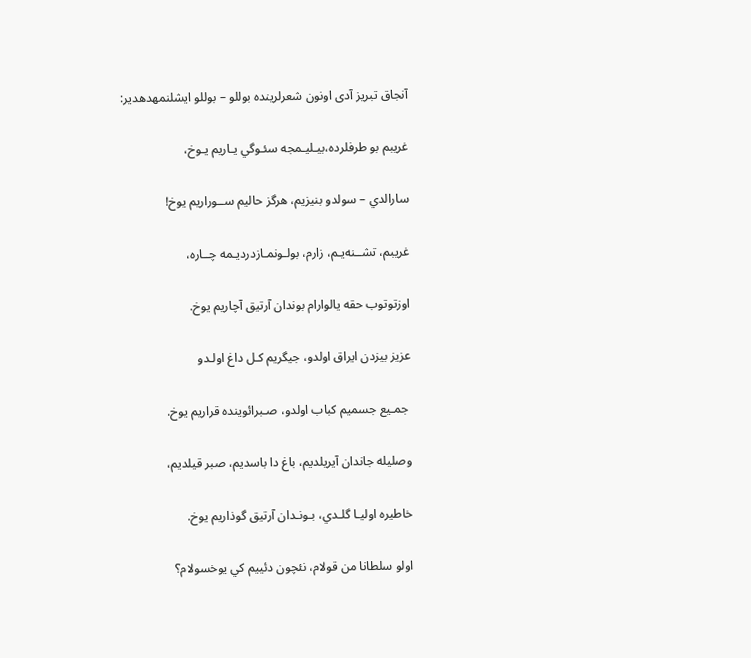آنجاق تبریز آدی اونون شعرلرینده بوللو – بوللو ایشلنمهدهدیر:

غريبم بو طرفلرده،بيـليـمجه سئـوگي يـاريم يـوخ،

سارالدي – سولدو بنيزيم، هرگز حاليم ســوراريم يوخ!

غريبم، تشــنه‌يـم، زارم، بولـونمـازدرديـمه چــاره،

اوزتوتوب حقه يالوارام بوندان آرتيق آچاريم يوخ.

عزيز بيزدن ايراق اولدو، جيگريم كـل داغ اولـدو

 جمـيع جسميم كباب اولدو، صـبرائوينده قراريم يوخ.

وصليله جاندان آيريلديم، باغ دا باسديم، صبر قيلديم،

خاطيره اوليـا گلـدي، بـونـدان آرتيق گوذاريم يوخ.

اولو سلطانا من قولام، نئچون دئييم كي يوخسولام؟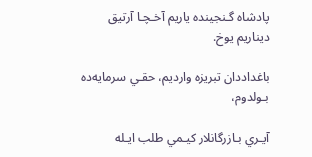پادشاه گـنجينده ياريم آخـچـا آرتيق ديناريم يوخ.

باغداددان تبريزه وارديم، حقـي سرمايه‌ده بـولدوم،

آيـري بـازرگانلار كيـمي طلب ايـله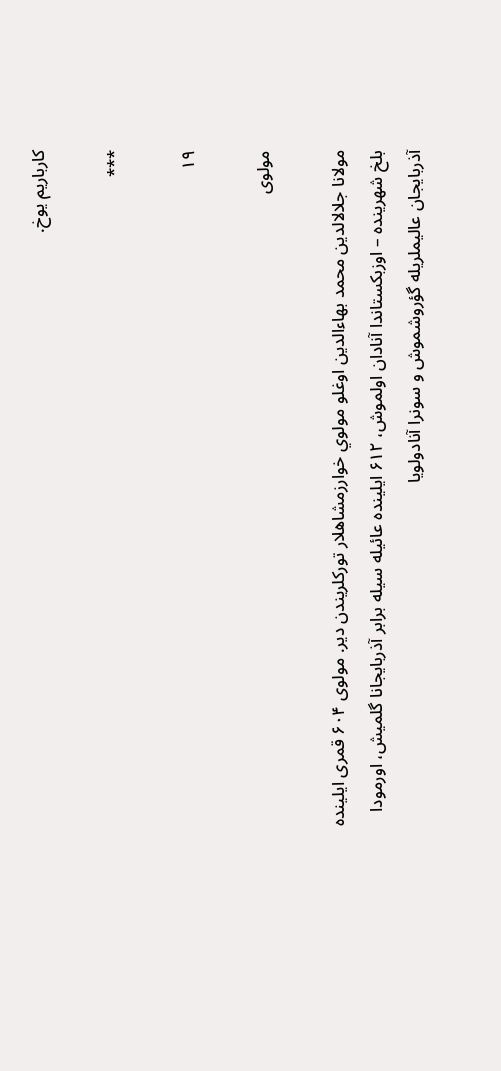كارباريم يوخ.

***

۱۹

مولوی

مولانا جلالالدين محمد بهاءالدين اوغلو مولوي خوارزمشاهلار تورکلریندن دیر. مولوی ۶۰۴ قمری ایلینده بلخ شهرینده – اوزبکستاندا آنادان اولموش، ۶۱۲ ایلینده عائیله سیله برابر آذربایجانا گلمیش، اورمودا آذربایجان عالیملریله گؤروشموش و سونرا آنادولویا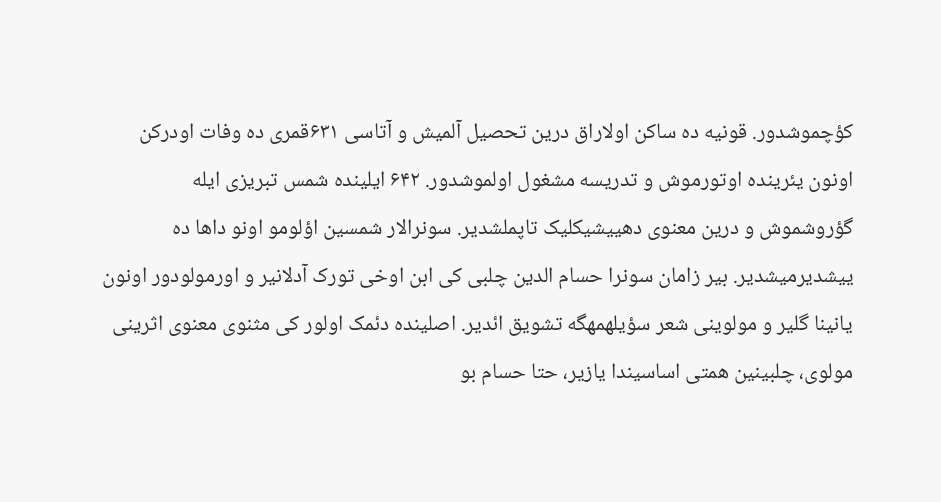کؤچموشدور. قونیه ده ساکن اولاراق درین تحصیل آلمیش و آتاسی ۶۳۱قمری ده وفات اودرکن اونون یئرینده اوتورموش و تدریسه مشغول اولموشدور. ۶۴۲ ایلینده شمس تبریزی ایله گؤروشموش و درین معنوی دهییشیکلیک تاپملشدیر. سونرالار شمسین اؤلومو اونو داها ده ییشدیرمیشدیر. بیر زامان سونرا حسام الدین چلبی کی ابن اوخی تورک آدلانیر و اورمولودور اونون یانینا گلیر و مولوینی شعر سؤیلهمهگه تشویق ائدیر. اصلینده دئمک اولور کی مثنوی معنوی اثرینی مولوی، چلبینین همتی اساسیندا یازیر، حتا حسام بو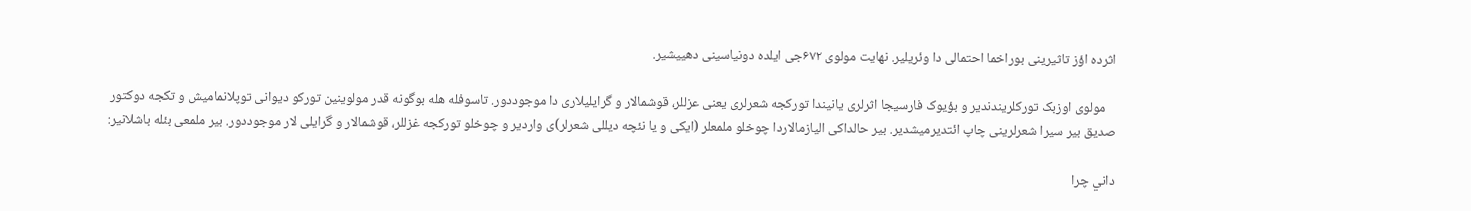اثرده اؤز تاثیرینی بوراخما احتمالی دا وئریلیر. نهایت مولوی ۶۷۲جی ایلده دونیاسینی دهییشیر.

   مولوی اوزبک تورکلریندندیر و بؤیوک فارسیجا اثرلری یانیندا تورکجه شعرلری یعنی عزللر، قوشمالار و گرایلیلاری دا موجوددور. تاسوفله هله بوگونه قدر مولوینین تورکو دیوانی توپلانمامیش و تکجه دوکتور صدیق بیر سیرا شعرلرینی چاپ ائتدیرمیشدیر. بیر حالداکی الیازمالاردا چوخلو ملمعلر (ایکی و یا نئچه دیللی شعرلر)ی واردیر و چوخلو تورکجه غزللر، قوشمالار و گرایلی لار موجوددور. بیر ملمعی بئله باشلانیر:

داني چرا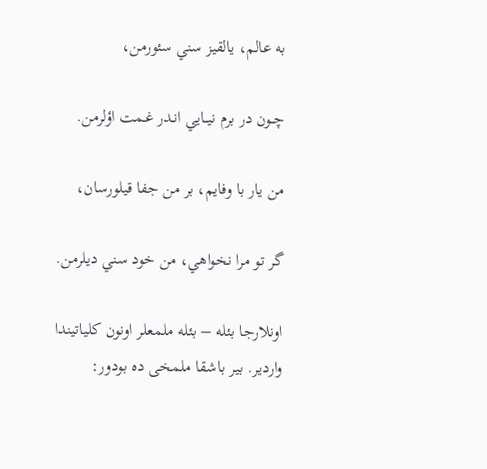به عالم، يالقيز سني سئورمن،

چــون در برم نيــايي انـدر غـمت اؤلرمن.

من يار با وفايم، بر من جفا قيلورسان،

گر تو مرا نخواهي، من خود سني ديلرمن.

اونلارجا بئله – بئله ملمعلر اونون کلیاتیندا واردیر. بیر باشقا ملمخی ده بودور: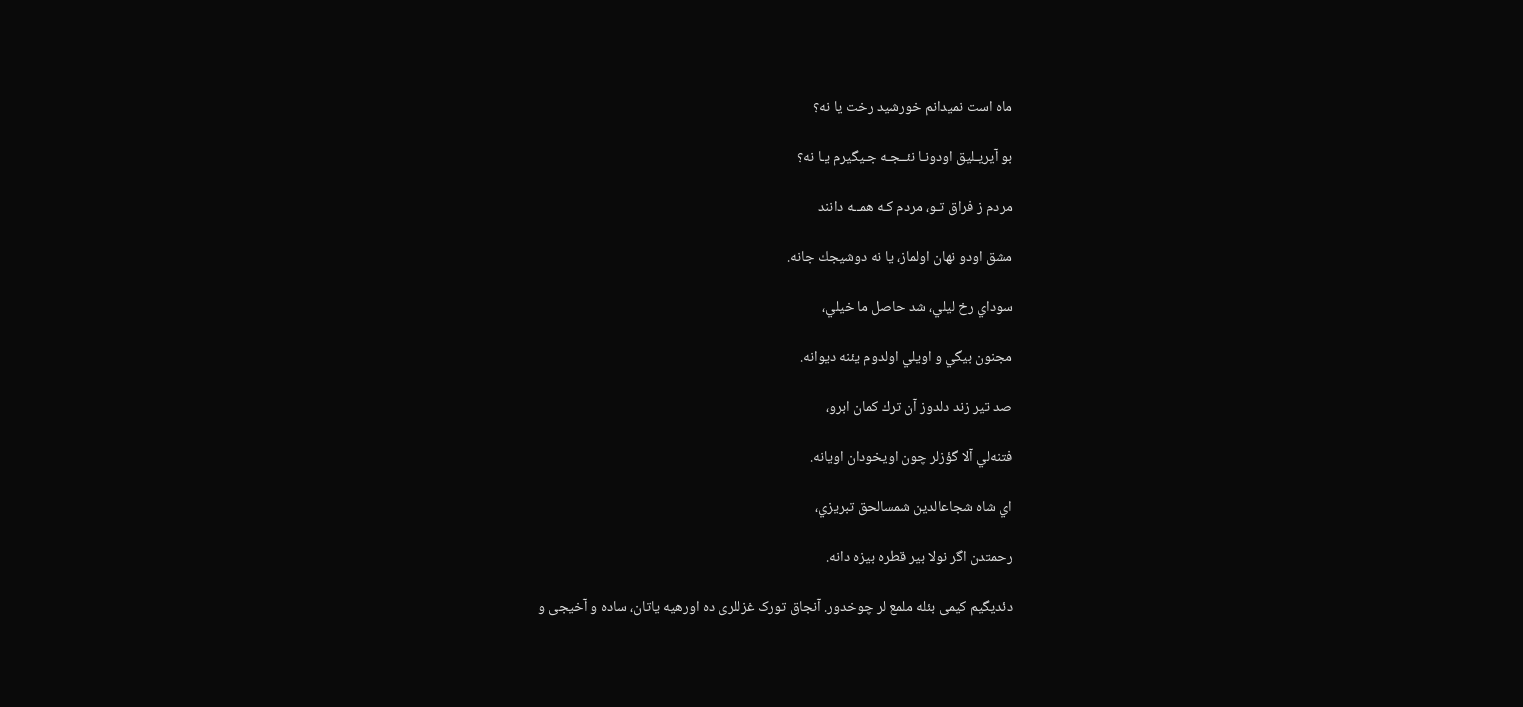ماه است نميدانم خورشيد رخت يا نه؟

بو آيريـليق اودونـا نئــجـه جـيگيرم يـا نه؟

مردم ز فراق تـو، مردم كـه همــه دانند

مشق اودو نهان اولماز، يا نه دوشيجك جانه.

سوداي رخ ليلي، شد حاصل ما خيلي،

مجنون بيگي و اويلي اولدوم يئنه ديوانه.

صد تير زند دلدوز آن ترك كمان ابرو،

فتنه‌لي آلا گؤزلر چون اويخودان اويانه.

اي شاه شجاعالدين شمسالحق تبريزي،

رحمتدن اگر نولا بير قطره بيزه دانه.

دئدیگیم کیمی بئله ملمع لر چوخدور. آنجاق تورک غزللری ده اورهیه یاتان، ساده و آخیجی و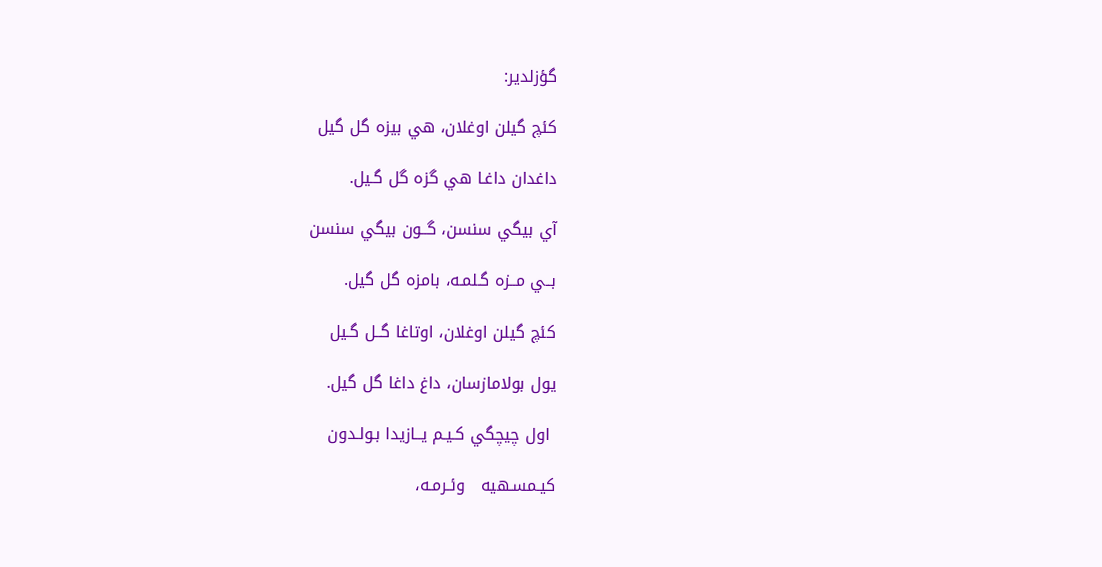گؤزلدیر:

كئچ گيلن اوغلان، هي بيزه گل گيل

داغدان داغـا هي گزه گل گـيل.

آي بيگي سنسن، گــون بيگي سنسن

بــي مــزه گـلمـه، بامزه گل گيل.

كئچ گيلن اوغلان، اوتاغا گــل گـيل

يول بولامازسان، داغ داغا گل گيل.

 اول چيچگي كـيـم يــازيدا بـولـدون

كيـمسـهيه   وئـرمـه،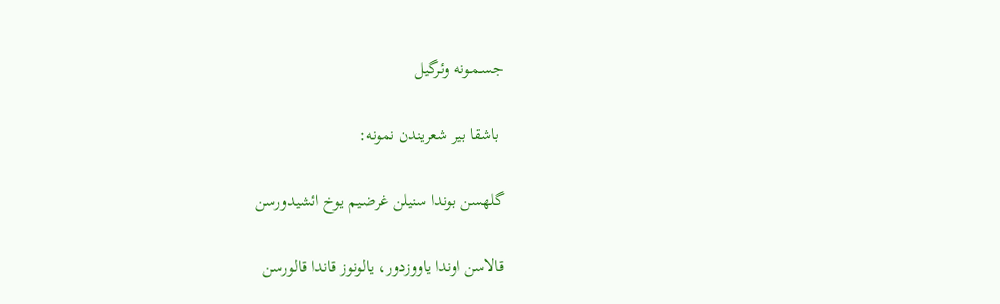جسـمـونه وئـرگيل

 باشقا بیر شعریندن نمونه:

گلهسن بوندا سنیلن غرضـيم يوخ ائشيدورسن

قالاسن اوندا ياووزدور، يالونوز قاندا قالورسن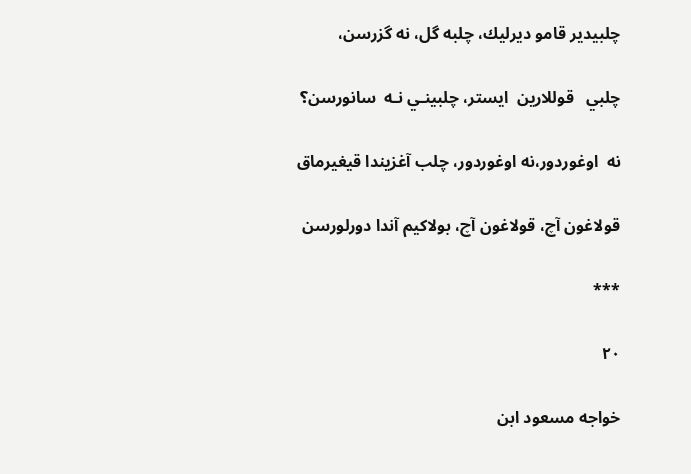چلبيدير قامو ديرليك، چلبه گل، نه گزرسن،

چلبي   قوللارين  ايستر، چلبينـي نـه  سانورسن؟

نه  اوغوردور،نه اوغوردور، چلب آغزيندا قيغيرماق

قولاغون آچ، قولاغون آچ، بولاكيم آندا دورلورسن

***

۲۰

خواجه مسعود ابن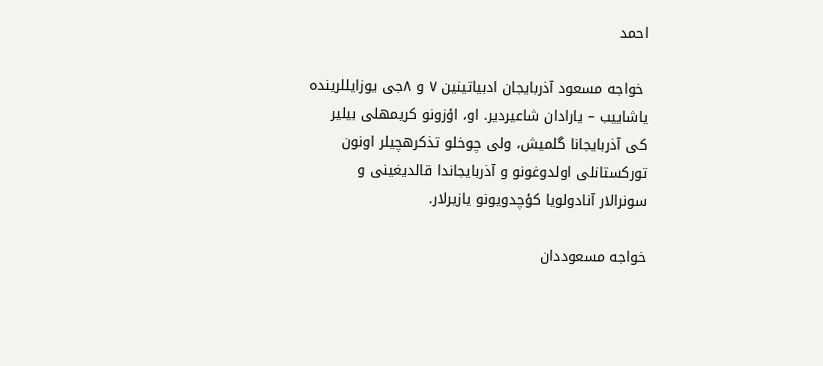احمد

 خواجه مسعود آذربایجان ادبیاتینین ۷ و ۸جی یوزایللرینده یاشاییب – یارادان شاعیردیر. او، اؤزونو کریمهلی بیلیر کی آذربایجانا گلمیش، ولی چوخلو تذکرهچیلر اونون تورکستانلی اولدوغونو و آذربایجاندا قالدیغینی و سونرالار آنادولویا کؤچدویونو یازیرلار.

خواجه مسعوددان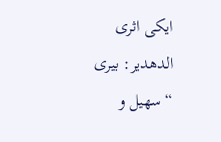ایکی اثری الدهدیر: بیری “سهیل و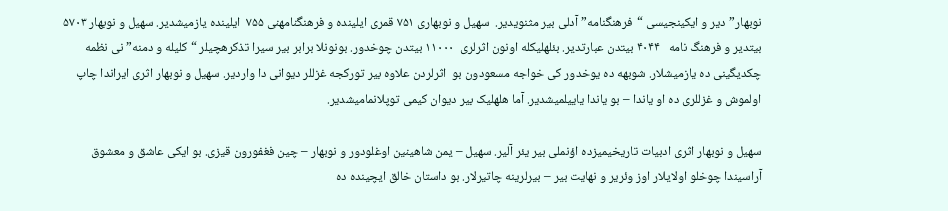نوبهار”دیر و ایکینجیسی “فرهنگنامه” آدلی بیر مثنویدیر.  سهیل و نوبهاری ۷۵۱ قمری ایلینده و فرهنگنامهنی ۷۵۵  ایلینده یازمیشدیر. سهیل و نوبهار ۵۷۰۳ بیتدیر و فرهنگ نامه   ۴۰۴۴ بیتدن عبارتدیر. بئلهلیکله اونون اثرلری  ۱۱۰۰۰ بیتدن چوخدور. بونونلا برابر بیر سیرا تذکرهچیلر “کلیله و دمنه”نی نظمه چکدیگینی ده یازمیشلار. شوبهه ده یوخدور کی خواجه مسعودون بو  اثرلردن علاوه بیر تورکجه غزللر دیوانی دا واردیر. سهیل و نوبهار اثری ایراندا چاپ اولموش و غزللری ده او یاندا – بو یاندا یاییلمیشدیر. آما هلهلیک بیر دیوان کیمی توپلانمامیشدیر.

سهیل و نوبهار اثری ادبیات تاریخیمیزده اؤنملی بیر یئر آلیر. سهیل – یمن شاهینین اوغلودور و نوبهار – چین فغفورون قیزی. بو ایکی عاشق و معشوق آراسیندا چوخلو اولایلار اوز وئریر و نهایت بیر – بیرلرینه چاتیرلار. بو داستان خالق ایچینده ده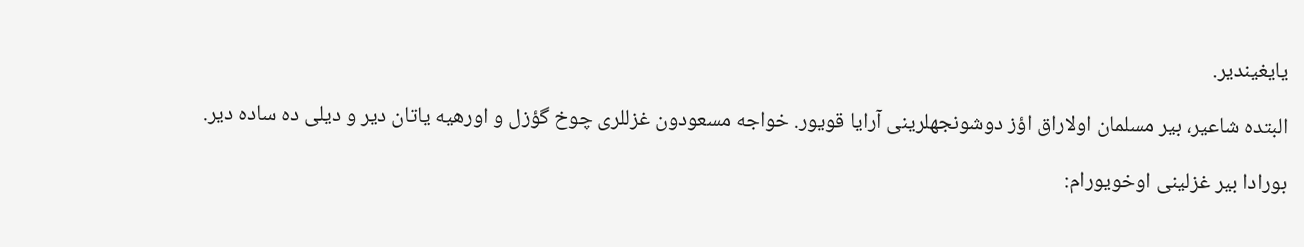یایغیندیر.

البتده شاعیر، بیر مسلمان اولاراق اؤز دوشونجهلرینی آرایا قویور. خواجه مسعودون غزللری چوخ گؤزل و اورهیه یاتان دیر و دیلی ده ساده دیر.

بورادا بیر غزلینی اوخویورام: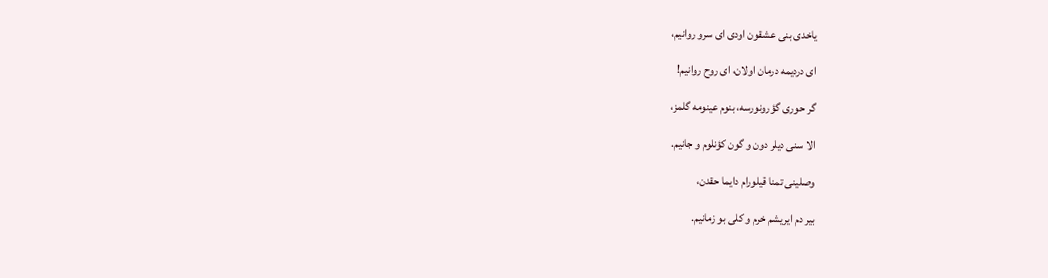یاخدی بنی عشقون اودی ای سرو روانیم،

ای دردیمه درمان اولان، ای روح روانیم!

گر حوری گؤرونورسه، بنوم عینومه گلمز،

الا سنی دیلر دون و گون کؤنلوم و جانیم.

وصلینی تمنا قیلورام دایما حقدن،

بیر دم ایریشم خرم و کلی بو زمانیم.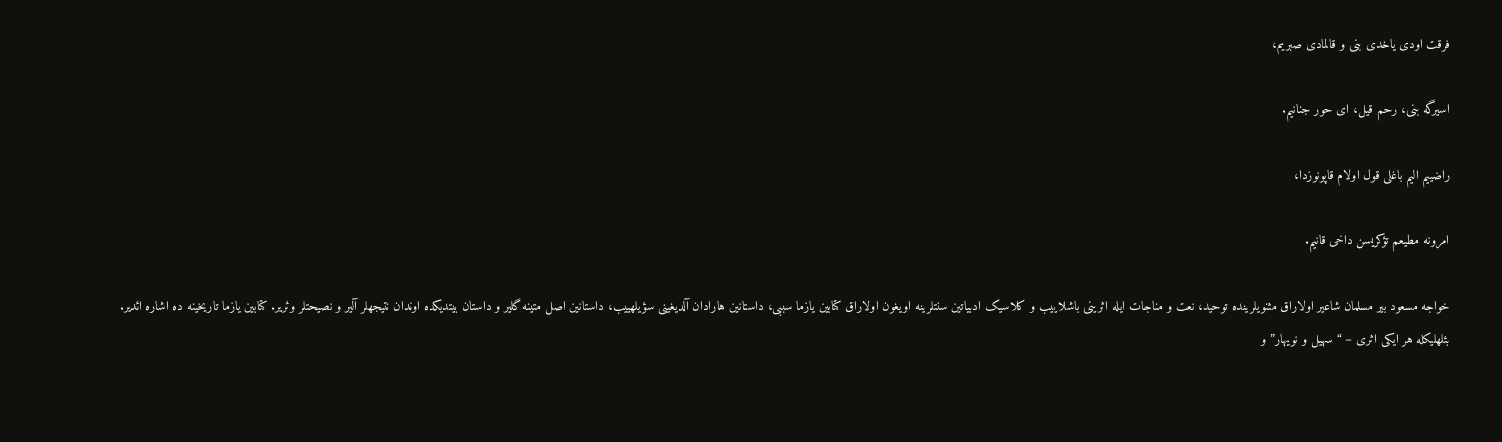فرقت اودی یاخدی بنی و قالمادی صبریم،

اسیرگه بنی، رحم قیل، ای حور جنانیم.

راضییم الیم باغلی قول اولام قاپونوزدا،

امرونه مطیعم تؤکریسن داخی قانیم.

خواجه مسعود بیر مسلمان شاعیر اولاراق مثنویلرینده توحید، نعت و مناجات ایله اثرینی باشلاییب و کلاسیک ادبیاتین سنتلرینه اویغون اولاراق کتابین یازما سببی، داستانین هارادان آلدیغینی سؤیلهییب، داستانین اصل متینه گلیر و داستان بیتدیکده اوندان نتیجهلر آلیر و نصیحتلر وئریر. کتابین یازما تاریخینه ده اشاره ائدیر. بئلهلیکله هر ایکی اثری – “سهیل و نویهار” و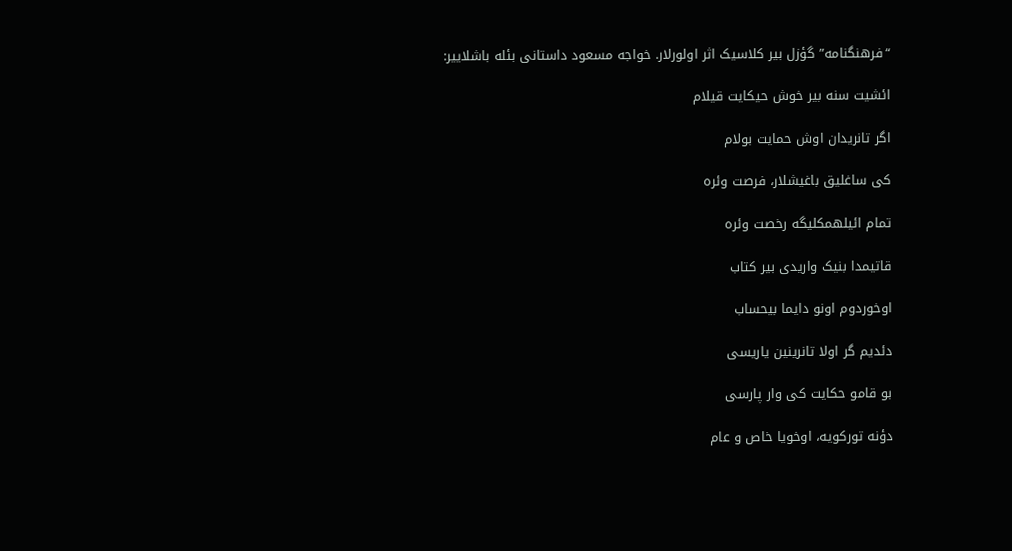“فرهنگنامه” گؤزل بیر کلاسیک اثر اولورلار. خواجه مسعود داستانی بئله باشلاییر:

ائشیت سنه بیر خوش حیکایت قیلام

اگر تانریدان اوش حمایت بولام

کی ساغلیق باغیشلار، فرصت وئره

تمام ائیلهمکلیگه رخصت وئره

قاتیمدا بنیک واریدی بیر کتاب

اوخوردوم اونو دایما بیحساب

دئدیم گر اولا تانرینین یاریسی

بو قامو حکایت کی وار پارسی

دؤنه تورکویه، اوخویا خاص و عام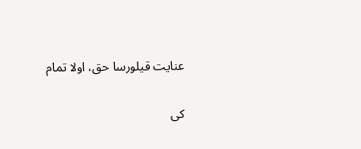عنایت قیلورسا حق، اولا تمام

کی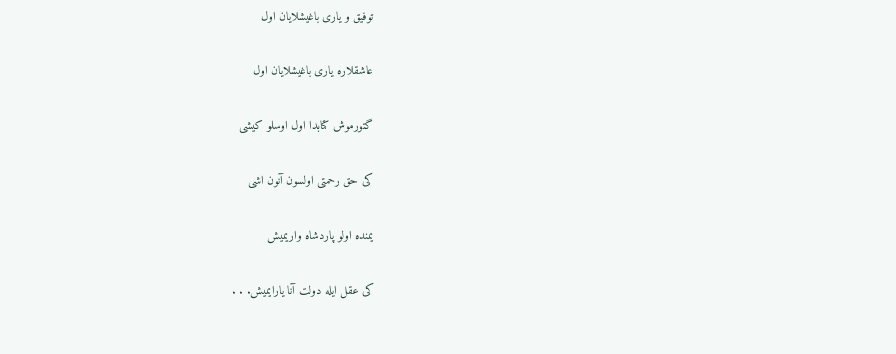توفیق و یاری باغیشلایان اول

عاشقلاره یاری باغیشلایان اول

گتورموش کتابدا اول اوسلو کیشی

کی حق رحمتی اولسون آنون اشی

یمنده اولو پاردشاه واریمیش

کی عقل ایله دولت آنا یارایمیش. . .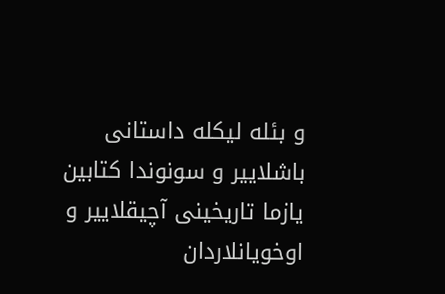و بئله لیکله داستانی باشلاییر و سونوندا کتابین یازما تاریخینی آچیقلاییر و اوخویانلاردان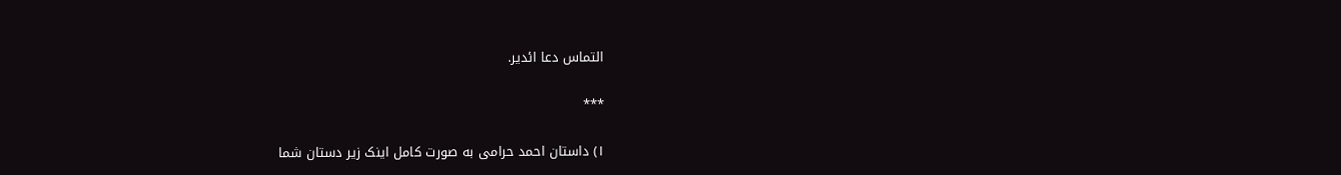التماس دعا ائدیر.

***

۱) داستان احمد حرامی به صورت کامل اینک زیر دستان شما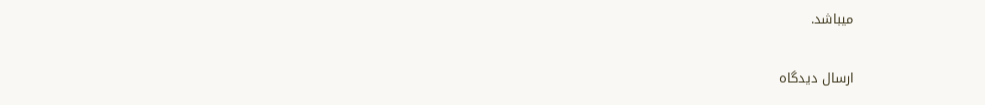میباشد.

ارسال دیدگاه